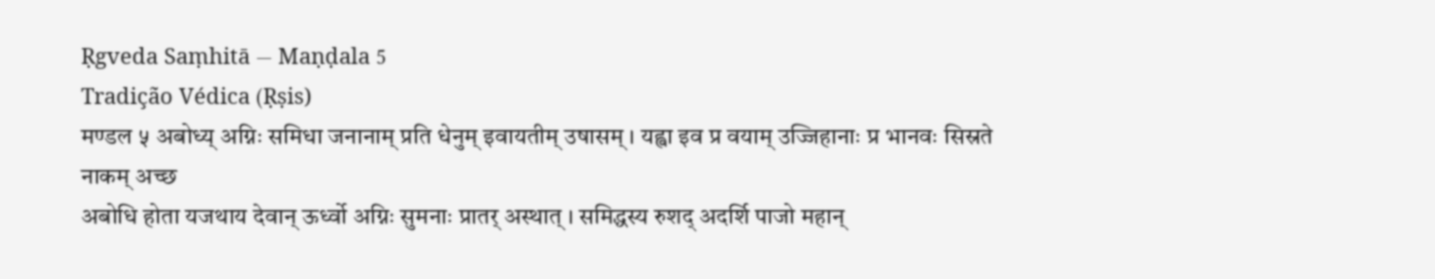Ṛgveda Saṃhitā — Maṇḍala 5
Tradição Védica (Ṛṣis)
मण्डल ५ अबोध्य् अग्निः समिधा जनानाम् प्रति धेनुम् इवायतीम् उषासम् । यह्वा इव प्र वयाम् उज्जिहानाः प्र भानवः सिस्रते नाकम् अच्छ
अबोधि होता यजथाय देवान् ऊर्ध्वो अग्निः सुमनाः प्रातर् अस्थात् । समिद्धस्य रुशद् अदर्शि पाजो महान्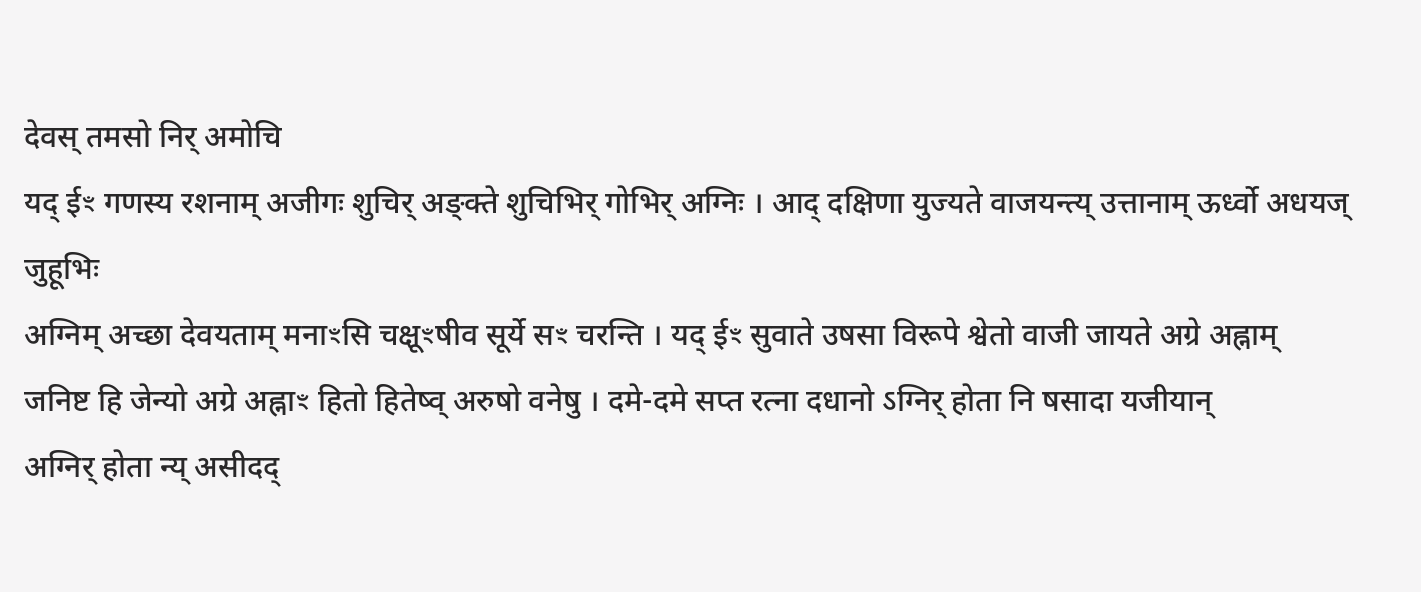देवस् तमसो निर् अमोचि
यद् ईꣳ गणस्य रशनाम् अजीगः शुचिर् अङ्क्ते शुचिभिर् गोभिर् अग्निः । आद् दक्षिणा युज्यते वाजयन्त्य् उत्तानाम् ऊर्ध्वो अधयज् जुहूभिः
अग्निम् अच्छा देवयताम् मनाꣳसि चक्षूꣳषीव सूर्ये सꣳ चरन्ति । यद् ईꣳ सुवाते उषसा विरूपे श्वेतो वाजी जायते अग्रे अह्नाम्
जनिष्ट हि जेन्यो अग्रे अह्नाꣳ हितो हितेष्व् अरुषो वनेषु । दमे-दमे सप्त रत्ना दधानो ऽग्निर् होता नि षसादा यजीयान्
अग्निर् होता न्य् असीदद्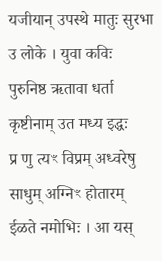यजीयान् उपस्थे मातुः सुरभा उ लोके । युवा कविः पुरुनिष्ठ ऋतावा धर्ता कृष्टीनाम् उत मध्य इद्धः
प्र णु त्यꣳ विप्रम् अध्वरेषु साधुम् अग्निꣳ होतारम् ईळते नमोभिः । आ यस्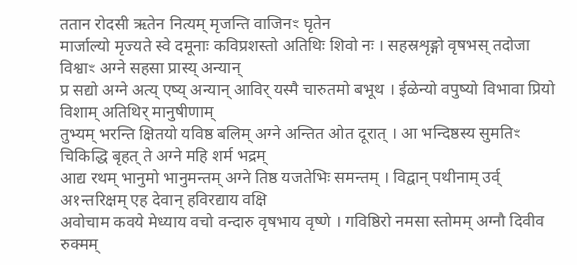ततान रोदसी ऋतेन नित्यम् मृजन्ति वाजिनꣳ घृतेन
मार्जाल्यो मृज्यते स्वे दमूनाः कविप्रशस्तो अतिथिः शिवो नः । सहस्रशृङ्गो वृषभस् तदोजा विश्वाꣳ अग्ने सहसा प्रास्य् अन्यान्
प्र सद्यो अग्ने अत्य् एष्य् अन्यान् आविर् यस्मै चारुतमो बभूथ । ईळेन्यो वपुष्यो विभावा प्रियो विशाम् अतिथिर् मानुषीणाम्
तुभ्यम् भरन्ति क्षितयो यविष्ठ बलिम् अग्ने अन्तित ओत दूरात् । आ भन्दिष्ठस्य सुमतिꣳ चिकिद्धि बृहत् ते अग्ने महि शर्म भद्रम्
आद्य रथम् भानुमो भानुमन्तम् अग्ने तिष्ठ यजतेभिः समन्तम् । विद्वान् पथीनाम् उर्व् अ१न्तरिक्षम् एह देवान् हविरद्याय वक्षि
अवोचाम कवये मेध्याय वचो वन्दारु वृषभाय वृष्णे । गविष्ठिरो नमसा स्तोमम् अग्नौ दिवीव रुक्मम्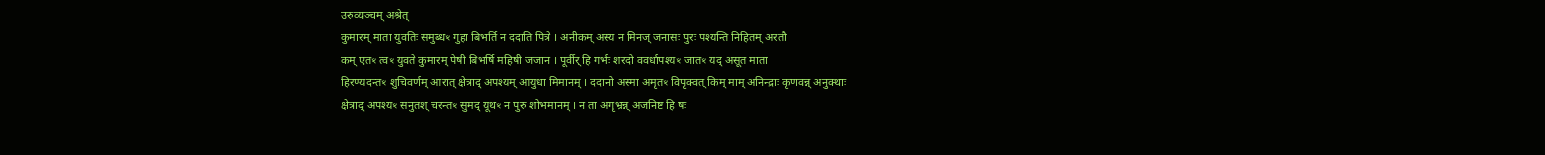उरुव्यञ्चम् अश्रेत्
कुमारम् माता युवतिः समुब्धꣳ गुहा बिभर्ति न ददाति पित्रे । अनीकम् अस्य न मिनज् जनासः पुरः पश्यन्ति निहितम् अरतौ
कम् एतꣳ त्वꣳ युवते कुमारम् पेषी बिभर्षि महिषी जजान । पूर्वीर् हि गर्भः शरदो ववर्धापश्यꣳ जातꣳ यद् असूत माता
हिरण्यदन्तꣳ शुचिवर्णम् आरात् क्षेत्राद् अपश्यम् आयुधा मिमानम् । ददानो अस्मा अमृतꣳ विपृक्वत् किम् माम् अनिन्द्राः कृणवन्न् अनुक्थाः
क्षेत्राद् अपश्यꣳ सनुतश् चरन्तꣳ सुमद् यूथꣳ न पुरु शोभमानम् । न ता अगृभ्रन्न् अजनिष्ट हि षः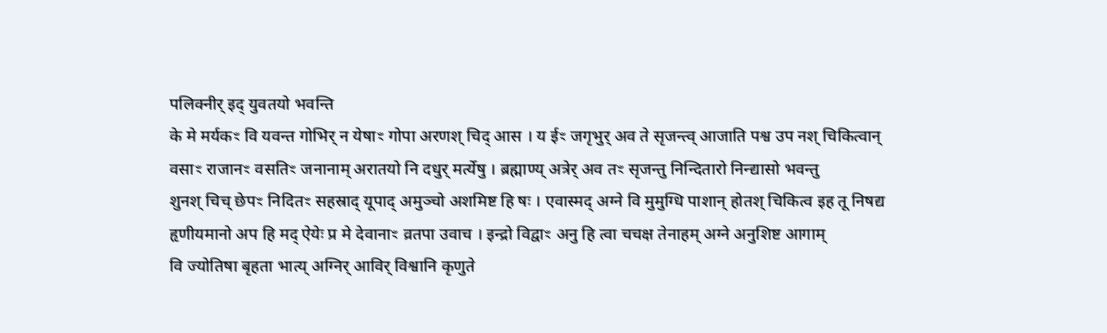पलिक्नीर् इद् युवतयो भवन्ति
के मे मर्यकꣳ वि यवन्त गोभिर् न येषाꣳ गोपा अरणश् चिद् आस । य ईꣳ जगृभुर् अव ते सृजन्त्व् आजाति पश्व उप नश् चिकित्वान्
वसाꣳ राजानꣳ वसतिꣳ जनानाम् अरातयो नि दधुर् मर्त्येषु । ब्रह्माण्य् अत्रेर् अव तꣳ सृजन्तु निन्दितारो निन्द्यासो भवन्तु
शुनश् चिच् छेपꣳ निदितꣳ सहस्राद् यूपाद् अमुञ्चो अशमिष्ट हि षः । एवास्मद् अग्ने वि मुमुग्धि पाशान् होतश् चिकित्व इह तू निषद्य
हृणीयमानो अप हि मद् ऐयेः प्र मे देवानाꣳ व्रतपा उवाच । इन्द्रो विद्वाꣳ अनु हि त्वा चचक्ष तेनाहम् अग्ने अनुशिष्ट आगाम्
वि ज्योतिषा बृहता भात्य् अग्निर् आविर् विश्वानि कृणुते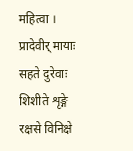महित्वा । प्रादेवीर् मायाः सहते दुरेवाः शिशीते शृङ्गे रक्षसे विनिक्षे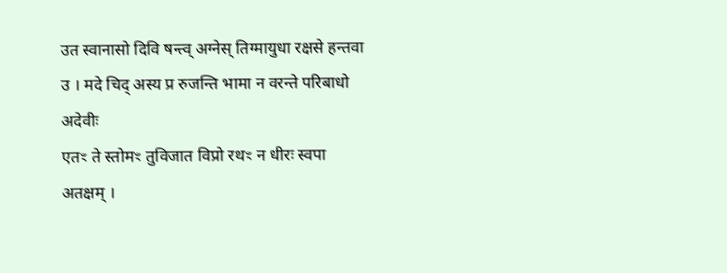उत स्वानासो दिवि षन्त्व् अग्नेस् तिग्मायुधा रक्षसे हन्तवा उ । मदे चिद् अस्य प्र रुजन्ति भामा न वरन्ते परिबाधो अदेवीः
एतꣳ ते स्तोमꣳ तुविजात विप्रो रथꣳ न धीरः स्वपा अतक्षम् ।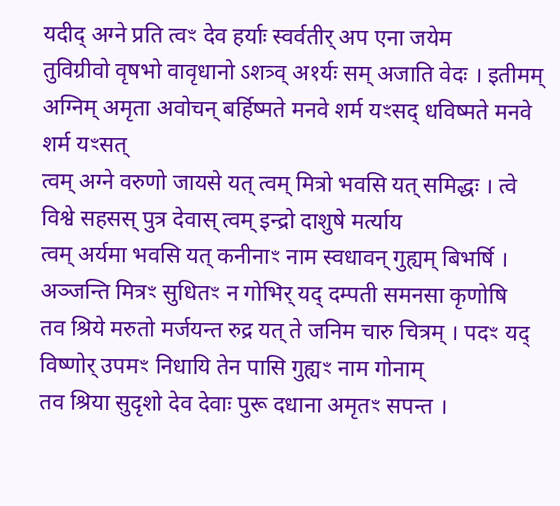यदीद् अग्ने प्रति त्वꣳ देव हर्याः स्वर्वतीर् अप एना जयेम
तुविग्रीवो वृषभो वावृधानो ऽशत्र्व् अ१र्यः सम् अजाति वेदः । इतीमम् अग्निम् अमृता अवोचन् बर्हिष्मते मनवे शर्म यꣳसद् धविष्मते मनवे शर्म यꣳसत्
त्वम् अग्ने वरुणो जायसे यत् त्वम् मित्रो भवसि यत् समिद्धः । त्वे विश्वे सहसस् पुत्र देवास् त्वम् इन्द्रो दाशुषे मर्त्याय
त्वम् अर्यमा भवसि यत् कनीनाꣳ नाम स्वधावन् गुह्यम् बिभर्षि । अञ्जन्ति मित्रꣳ सुधितꣳ न गोभिर् यद् दम्पती समनसा कृणोषि
तव श्रिये मरुतो मर्जयन्त रुद्र यत् ते जनिम चारु चित्रम् । पदꣳ यद् विष्णोर् उपमꣳ निधायि तेन पासि गुह्यꣳ नाम गोनाम्
तव श्रिया सुदृशो देव देवाः पुरू दधाना अमृतꣳ सपन्त ।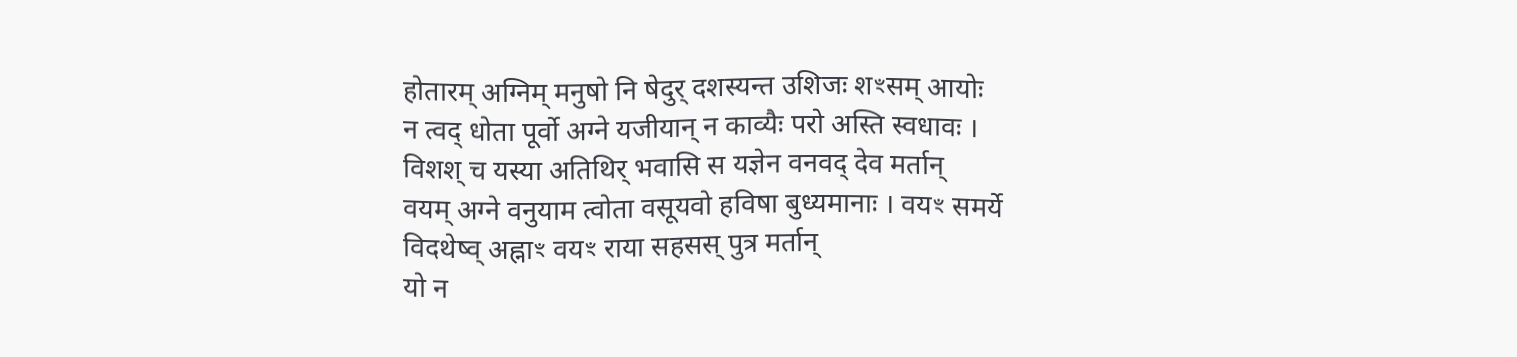होतारम् अग्निम् मनुषो नि षेदुर् दशस्यन्त उशिजः शꣳसम् आयोः
न त्वद् धोता पूर्वो अग्ने यजीयान् न काव्यैः परो अस्ति स्वधावः । विशश् च यस्या अतिथिर् भवासि स यज्ञेन वनवद् देव मर्तान्
वयम् अग्ने वनुयाम त्वोता वसूयवो हविषा बुध्यमानाः । वयꣳ समर्ये विदथेष्व् अह्नाꣳ वयꣳ राया सहसस् पुत्र मर्तान्
यो न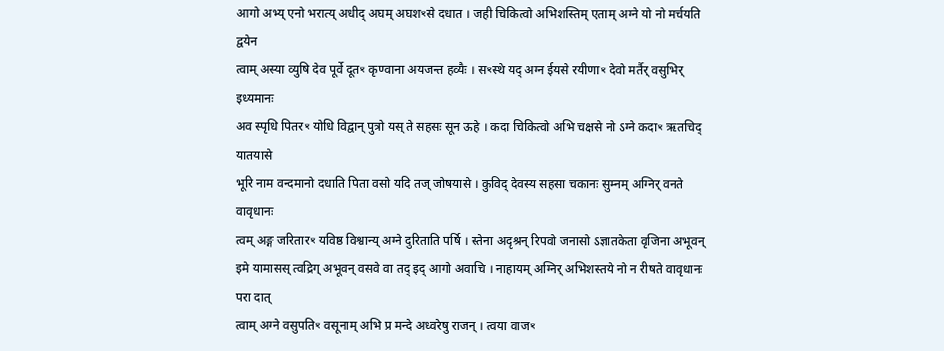आगो अभ्य् एनो भरात्य् अधीद् अघम् अघशꣳसे दधात । जही चिकित्वो अभिशस्तिम् एताम् अग्ने यो नो मर्चयति द्वयेन
त्वाम् अस्या व्युषि देव पूर्वे दूतꣳ कृण्वाना अयजन्त हव्यैः । सꣳस्थे यद् अग्न ईयसे रयीणाꣳ देवो मर्तैर् वसुभिर् इध्यमानः
अव स्पृधि पितरꣳ योधि विद्वान् पुत्रो यस् ते सहसः सून ऊहे । कदा चिकित्वो अभि चक्षसे नो ऽग्ने कदाꣳ ऋतचिद् यातयासे
भूरि नाम वन्दमानो दधाति पिता वसो यदि तज् जोषयासे । कुविद् देवस्य सहसा चकानः सुम्नम् अग्निर् वनते वावृधानः
त्वम् अङ्ग जरितारꣳ यविष्ठ विश्वान्य् अग्ने दुरिताति पर्षि । स्तेना अदृश्रन् रिपवो जनासो ऽज्ञातकेता वृजिना अभूवन्
इमे यामासस् त्वद्रिग् अभूवन् वसवे वा तद् इद् आगो अवाचि । नाहायम् अग्निर् अभिशस्तये नो न रीषते वावृधानः परा दात्
त्वाम् अग्ने वसुपतिꣳ वसूनाम् अभि प्र मन्दे अध्वरेषु राजन् । त्वया वाजꣳ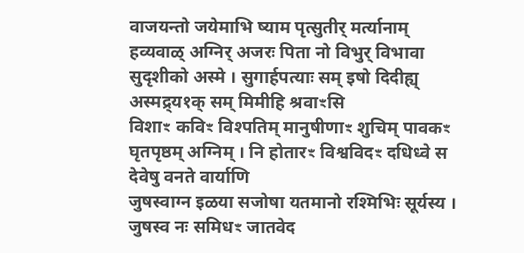वाजयन्तो जयेमाभि ष्याम पृत्सुतीर् मर्त्यानाम्
हव्यवाळ् अग्निर् अजरः पिता नो विभुर् विभावा सुदृशीको अस्मे । सुगार्हपत्याः सम् इषो दिदीह्य् अस्मद्र्य१क् सम् मिमीहि श्रवाꣳसि
विशाꣳ कविꣳ विश्पतिम् मानुषीणाꣳ शुचिम् पावकꣳ घृतपृष्ठम् अग्निम् । नि होतारꣳ विश्वविदꣳ दधिध्वे स देवेषु वनते वार्याणि
जुषस्वाग्न इळया सजोषा यतमानो रश्मिभिः सूर्यस्य । जुषस्व नः समिधꣳ जातवेद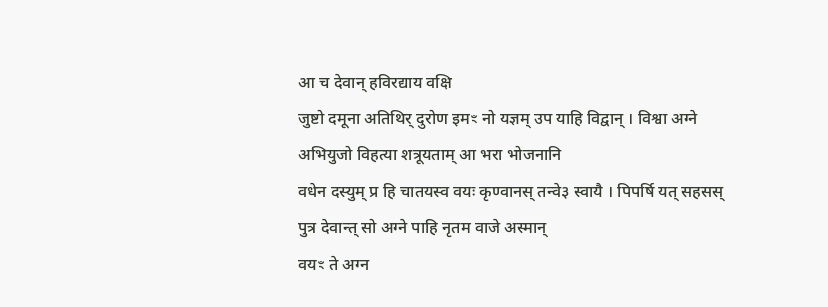आ च देवान् हविरद्याय वक्षि
जुष्टो दमूना अतिथिर् दुरोण इमꣳ नो यज्ञम् उप याहि विद्वान् । विश्वा अग्ने अभियुजो विहत्या शत्रूयताम् आ भरा भोजनानि
वधेन दस्युम् प्र हि चातयस्व वयः कृण्वानस् तन्वे३ स्वायै । पिपर्षि यत् सहसस् पुत्र देवान्त् सो अग्ने पाहि नृतम वाजे अस्मान्
वयꣳ ते अग्न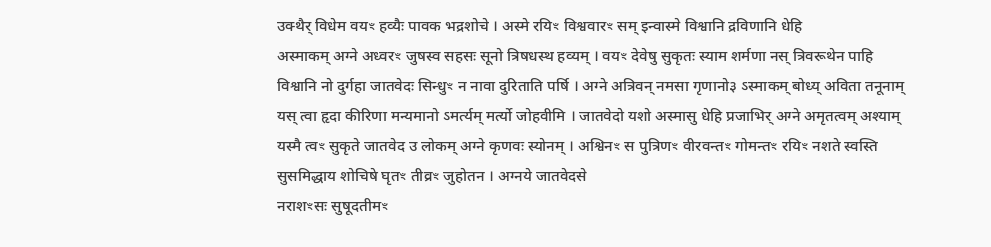उक्थैर् विधेम वयꣳ हव्यैः पावक भद्रशोचे । अस्मे रयिꣳ विश्ववारꣳ सम् इन्वास्मे विश्वानि द्रविणानि धेहि
अस्माकम् अग्ने अध्वरꣳ जुषस्व सहसः सूनो त्रिषधस्थ हव्यम् । वयꣳ देवेषु सुकृतः स्याम शर्मणा नस् त्रिवरूथेन पाहि
विश्वानि नो दुर्गहा जातवेदः सिन्धुꣳ न नावा दुरिताति पर्षि । अग्ने अत्रिवन् नमसा गृणानो३ ऽस्माकम् बोध्य् अविता तनूनाम्
यस् त्वा हृदा कीरिणा मन्यमानो ऽमर्त्यम् मर्त्यो जोहवीमि । जातवेदो यशो अस्मासु धेहि प्रजाभिर् अग्ने अमृतत्वम् अश्याम्
यस्मै त्वꣳ सुकृते जातवेद उ लोकम् अग्ने कृणवः स्योनम् । अश्विनꣳ स पुत्रिणꣳ वीरवन्तꣳ गोमन्तꣳ रयिꣳ नशते स्वस्ति
सुसमिद्धाय शोचिषे घृतꣳ तीव्रꣳ जुहोतन । अग्नये जातवेदसे
नराशꣳसः सुषूदतीमꣳ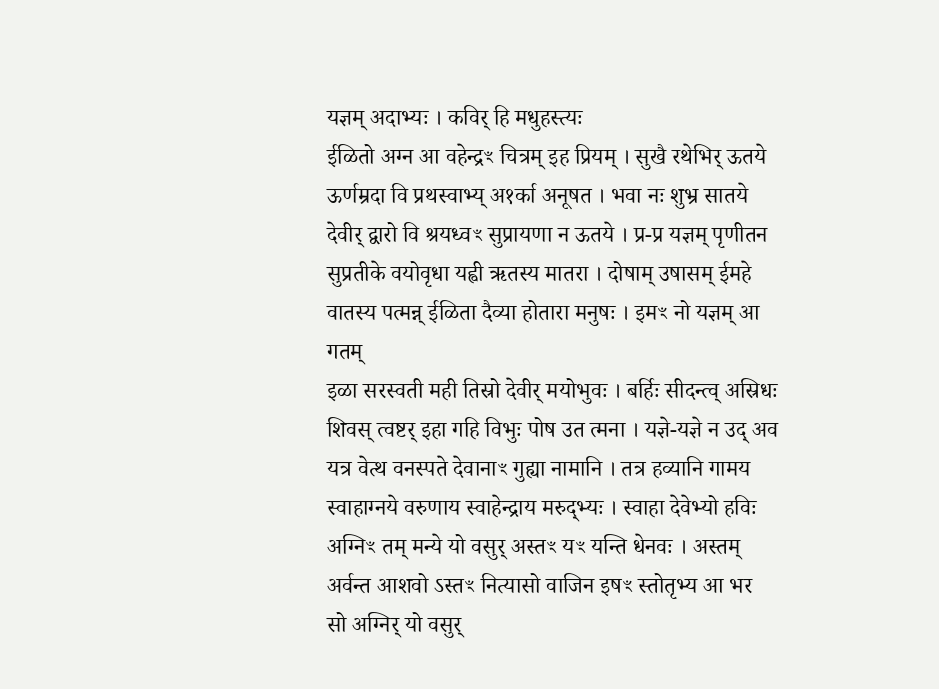यज्ञम् अदाभ्यः । कविर् हि मधुहस्त्यः
ईळितो अग्न आ वहेन्द्रꣳ चित्रम् इह प्रियम् । सुखै रथेभिर् ऊतये
ऊर्णम्रदा वि प्रथस्वाभ्य् अ१र्का अनूषत । भवा नः शुभ्र सातये
देवीर् द्वारो वि श्रयध्वꣳ सुप्रायणा न ऊतये । प्र-प्र यज्ञम् पृणीतन
सुप्रतीके वयोवृधा यह्वी ऋतस्य मातरा । दोषाम् उषासम् ईमहे
वातस्य पत्मन्न् ईळिता दैव्या होतारा मनुषः । इमꣳ नो यज्ञम् आ गतम्
इळा सरस्वती मही तिस्रो देवीर् मयोभुवः । बर्हिः सीदन्त्व् अस्रिधः
शिवस् त्वष्टर् इहा गहि विभुः पोष उत त्मना । यज्ञे-यज्ञे न उद् अव
यत्र वेत्थ वनस्पते देवानाꣳ गुह्या नामानि । तत्र हव्यानि गामय
स्वाहाग्नये वरुणाय स्वाहेन्द्राय मरुद्भ्यः । स्वाहा देवेभ्यो हविः
अग्निꣳ तम् मन्ये यो वसुर् अस्तꣳ यꣳ यन्ति धेनवः । अस्तम् अर्वन्त आशवो ऽस्तꣳ नित्यासो वाजिन इषꣳ स्तोतृभ्य आ भर
सो अग्निर् यो वसुर्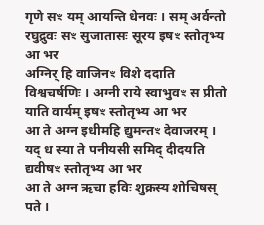गृणे सꣳ यम् आयन्ति धेनवः । सम् अर्वन्तो रघुद्रुवः सꣳ सुजातासः सूरय इषꣳ स्तोतृभ्य आ भर
अग्निर् हि वाजिनꣳ विशे ददाति विश्वचर्षणिः । अग्नी राये स्वाभुवꣳ स प्रीतो याति वार्यम् इषꣳ स्तोतृभ्य आ भर
आ ते अग्न इधीमहि द्युमन्तꣳ देवाजरम् । यद् ध स्या ते पनीयसी समिद् दीदयति द्यवीषꣳ स्तोतृभ्य आ भर
आ ते अग्न ऋचा हविः शुक्रस्य शोचिषस् पते ।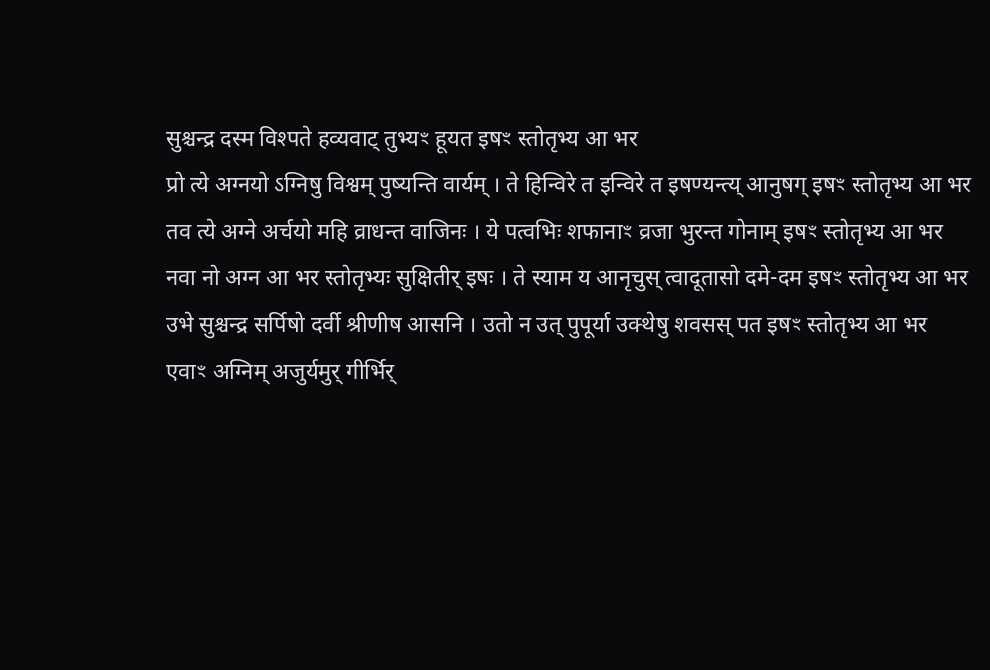सुश्चन्द्र दस्म विश्पते हव्यवाट् तुभ्यꣳ हूयत इषꣳ स्तोतृभ्य आ भर
प्रो त्ये अग्नयो ऽग्निषु विश्वम् पुष्यन्ति वार्यम् । ते हिन्विरे त इन्विरे त इषण्यन्त्य् आनुषग् इषꣳ स्तोतृभ्य आ भर
तव त्ये अग्ने अर्चयो महि व्राधन्त वाजिनः । ये पत्वभिः शफानाꣳ व्रजा भुरन्त गोनाम् इषꣳ स्तोतृभ्य आ भर
नवा नो अग्न आ भर स्तोतृभ्यः सुक्षितीर् इषः । ते स्याम य आनृचुस् त्वादूतासो दमे-दम इषꣳ स्तोतृभ्य आ भर
उभे सुश्चन्द्र सर्पिषो दर्वी श्रीणीष आसनि । उतो न उत् पुपूर्या उक्थेषु शवसस् पत इषꣳ स्तोतृभ्य आ भर
एवाꣳ अग्निम् अजुर्यमुर् गीर्भिर्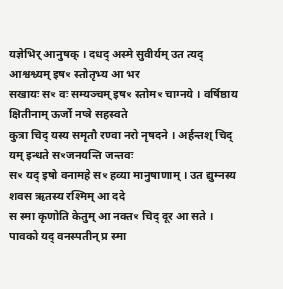यज्ञेभिर् आनुषक् । दधद् अस्मे सुवीर्यम् उत त्यद् आश्वश्व्यम् इषꣳ स्तोतृभ्य आ भर
सखायः सꣳ वः सम्यञ्चम् इषꣳ स्तोमꣳ चाग्नये । वर्षिष्ठाय क्षितीनाम् ऊर्जो नप्त्रे सहस्वते
कुत्रा चिद् यस्य समृतौ रण्वा नरो नृषदने । अर्हन्तश् चिद् यम् इन्धते सꣳजनयन्ति जन्तवः
सꣳ यद् इषो वनामहे सꣳ हव्या मानुषाणाम् । उत द्युम्नस्य शवस ऋतस्य रश्मिम् आ ददे
स स्मा कृणोति केतुम् आ नक्तꣳ चिद् दूर आ सते । पावको यद् वनस्पतीन् प्र स्मा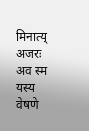मिनात्य् अजरः
अव स्म यस्य वेषणे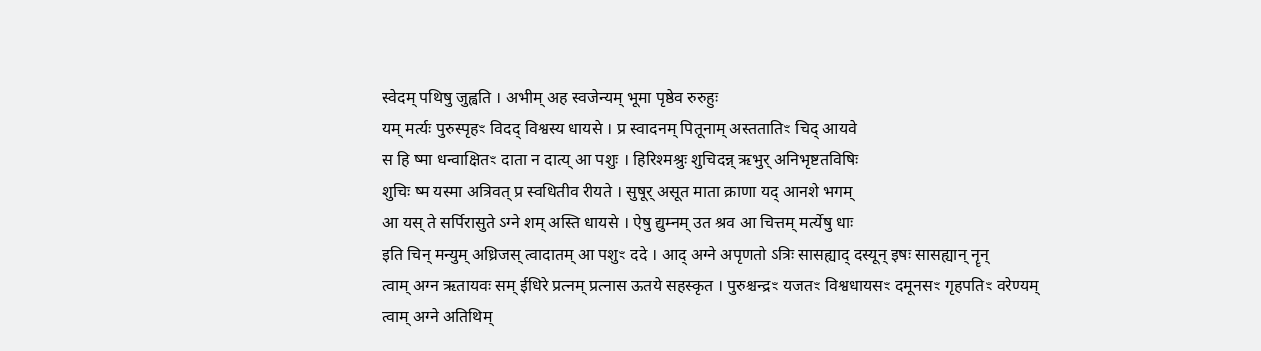स्वेदम् पथिषु जुह्वति । अभीम् अह स्वजेन्यम् भूमा पृष्ठेव रुरुहुः
यम् मर्त्यः पुरुस्पृहꣳ विदद् विश्वस्य धायसे । प्र स्वादनम् पितूनाम् अस्ततातिꣳ चिद् आयवे
स हि ष्मा धन्वाक्षितꣳ दाता न दात्य् आ पशुः । हिरिश्मश्रुः शुचिदन्न् ऋभुर् अनिभृष्टतविषिः
शुचिः ष्म यस्मा अत्रिवत् प्र स्वधितीव रीयते । सुषूर् असूत माता क्राणा यद् आनशे भगम्
आ यस् ते सर्पिरासुते ऽग्ने शम् अस्ति धायसे । ऐषु द्युम्नम् उत श्रव आ चित्तम् मर्त्येषु धाः
इति चिन् मन्युम् अध्रिजस् त्वादातम् आ पशुꣳ ददे । आद् अग्ने अपृणतो ऽत्रिः सासह्याद् दस्यून् इषः सासह्यान् नॄन्
त्वाम् अग्न ऋतायवः सम् ईधिरे प्रत्नम् प्रत्नास ऊतये सहस्कृत । पुरुश्चन्द्रꣳ यजतꣳ विश्वधायसꣳ दमूनसꣳ गृहपतिꣳ वरेण्यम्
त्वाम् अग्ने अतिथिम्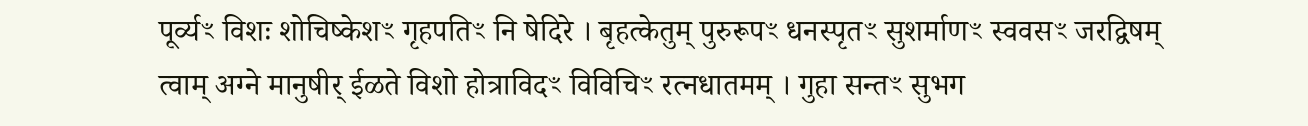पूर्व्यꣳ विशः शोचिष्केशꣳ गृहपतिꣳ नि षेदिरे । बृहत्केतुम् पुरुरूपꣳ धनस्पृतꣳ सुशर्माणꣳ स्ववसꣳ जरद्विषम्
त्वाम् अग्ने मानुषीर् ईळते विशो होत्राविदꣳ विविचिꣳ रत्नधातमम् । गुहा सन्तꣳ सुभग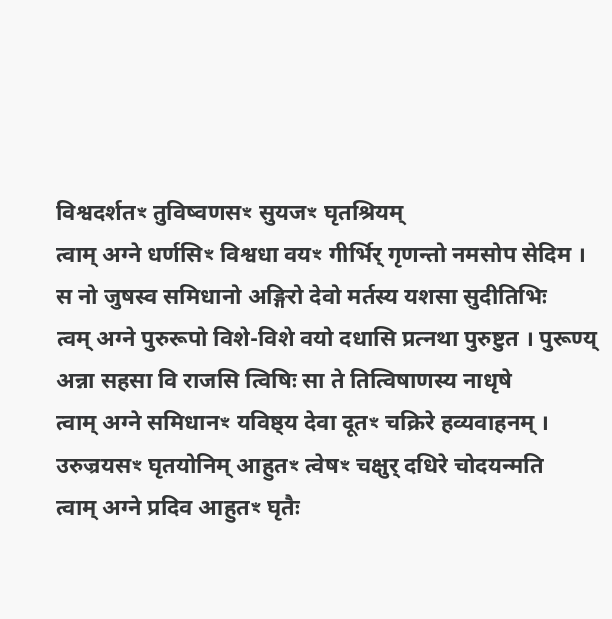विश्वदर्शतꣳ तुविष्वणसꣳ सुयजꣳ घृतश्रियम्
त्वाम् अग्ने धर्णसिꣳ विश्वधा वयꣳ गीर्भिर् गृणन्तो नमसोप सेदिम । स नो जुषस्व समिधानो अङ्गिरो देवो मर्तस्य यशसा सुदीतिभिः
त्वम् अग्ने पुरुरूपो विशे-विशे वयो दधासि प्रत्नथा पुरुष्टुत । पुरूण्य् अन्ना सहसा वि राजसि त्विषिः सा ते तित्विषाणस्य नाधृषे
त्वाम् अग्ने समिधानꣳ यविष्ठ्य देवा दूतꣳ चक्रिरे हव्यवाहनम् । उरुज्रयसꣳ घृतयोनिम् आहुतꣳ त्वेषꣳ चक्षुर् दधिरे चोदयन्मति
त्वाम् अग्ने प्रदिव आहुतꣳ घृतैः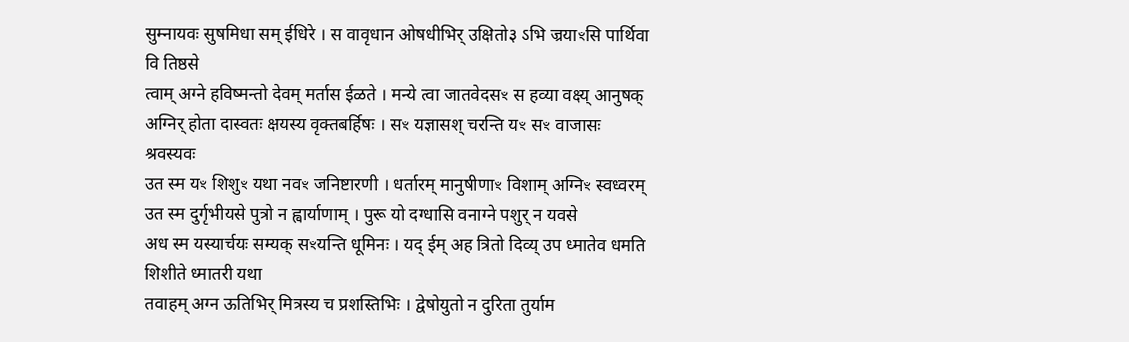सुम्नायवः सुषमिधा सम् ईधिरे । स वावृधान ओषधीभिर् उक्षितो३ ऽभि ज्रयाꣳसि पार्थिवा वि तिष्ठसे
त्वाम् अग्ने हविष्मन्तो देवम् मर्तास ईळते । मन्ये त्वा जातवेदसꣳ स हव्या वक्ष्य् आनुषक्
अग्निर् होता दास्वतः क्षयस्य वृक्तबर्हिषः । सꣳ यज्ञासश् चरन्ति यꣳ सꣳ वाजासः श्रवस्यवः
उत स्म यꣳ शिशुꣳ यथा नवꣳ जनिष्टारणी । धर्तारम् मानुषीणाꣳ विशाम् अग्निꣳ स्वध्वरम्
उत स्म दुर्गृभीयसे पुत्रो न ह्वार्याणाम् । पुरू यो दग्धासि वनाग्ने पशुर् न यवसे
अध स्म यस्यार्चयः सम्यक् सꣳयन्ति धूमिनः । यद् ईम् अह त्रितो दिव्य् उप ध्मातेव धमति शिशीते ध्मातरी यथा
तवाहम् अग्न ऊतिभिर् मित्रस्य च प्रशस्तिभिः । द्वेषोयुतो न दुरिता तुर्याम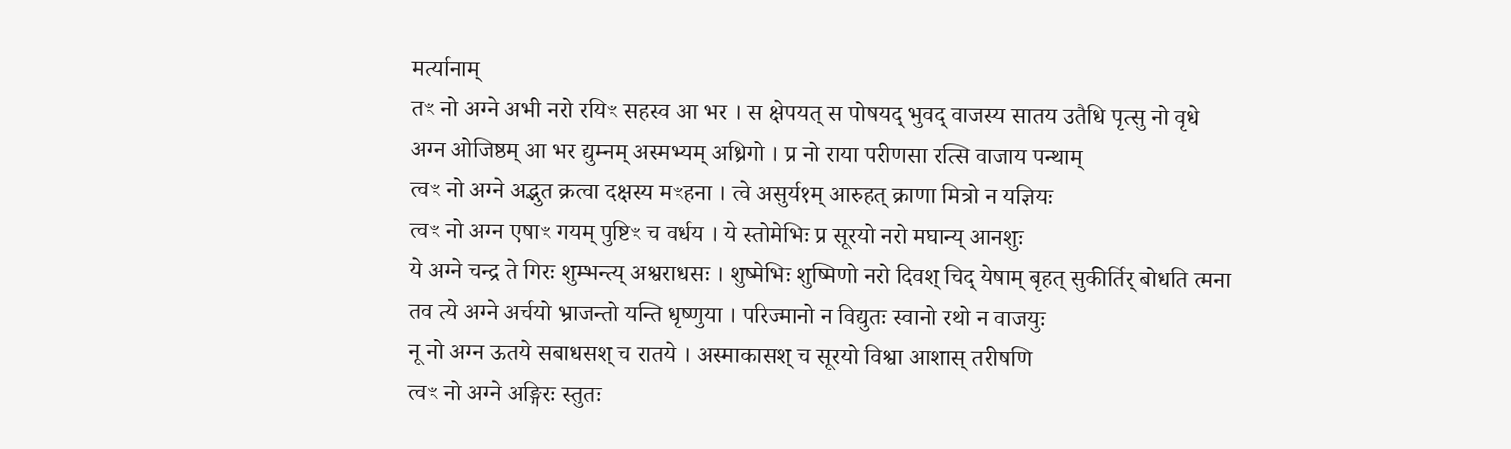मर्त्यानाम्
तꣳ नो अग्ने अभी नरो रयिꣳ सहस्व आ भर । स क्षेपयत् स पोषयद् भुवद् वाजस्य सातय उतैधि पृत्सु नो वृधे
अग्न ओजिष्ठम् आ भर द्युम्नम् अस्मभ्यम् अध्रिगो । प्र नो राया परीणसा रत्सि वाजाय पन्थाम्
त्वꣳ नो अग्ने अद्भुत क्रत्वा दक्षस्य मꣳहना । त्वे असुर्य१म् आरुहत् क्राणा मित्रो न यज्ञियः
त्वꣳ नो अग्न एषाꣳ गयम् पुष्टिꣳ च वर्धय । ये स्तोमेभिः प्र सूरयो नरो मघान्य् आनशुः
ये अग्ने चन्द्र ते गिरः शुम्भन्त्य् अश्वराधसः । शुष्मेभिः शुष्मिणो नरो दिवश् चिद् येषाम् बृहत् सुकीर्तिर् बोधति त्मना
तव त्ये अग्ने अर्चयो भ्राजन्तो यन्ति धृष्णुया । परिज्मानो न विद्युतः स्वानो रथो न वाजयुः
नू नो अग्न ऊतये सबाधसश् च रातये । अस्माकासश् च सूरयो विश्वा आशास् तरीषणि
त्वꣳ नो अग्ने अङ्गिरः स्तुतः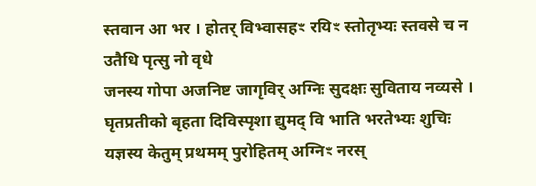स्तवान आ भर । होतर् विभ्वासहꣳ रयिꣳ स्तोतृभ्यः स्तवसे च न उतैधि पृत्सु नो वृधे
जनस्य गोपा अजनिष्ट जागृविर् अग्निः सुदक्षः सुविताय नव्यसे । घृतप्रतीको बृहता दिविस्पृशा द्युमद् वि भाति भरतेभ्यः शुचिः
यज्ञस्य केतुम् प्रथमम् पुरोहितम् अग्निꣳ नरस्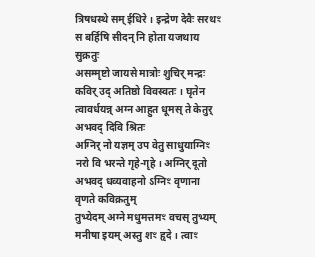त्रिषधस्थे सम् ईधिरे । इन्द्रेण देवैः सरथꣳ स बर्हिषि सीदन् नि होता यजथाय सुक्रतुः
असम्मृष्टो जायसे मात्रोः शुचिर् मन्द्रः कविर् उद् अतिष्ठो विवस्वतः । घृतेन त्वावर्धयन्न् अग्न आहुत धूमस् ते केतुर् अभवद् दिवि श्रितः
अग्निर् नो यज्ञम् उप वेतु साधुयाग्निꣳ नरो वि भरन्ते गृहे-गृहे । अग्निर् दूतो अभवद् धव्यवाहनो ऽग्निꣳ वृणाना वृणते कविक्रतुम्
तुभ्येदम् अग्ने मधुमत्तमꣳ वचस् तुभ्यम् मनीषा इयम् अस्तु शꣳ हृदे । त्वाꣳ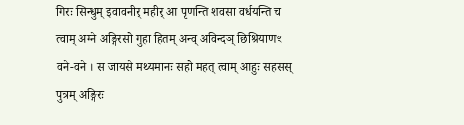गिरः सिन्धुम् इवावनीर् महीर् आ पृणन्ति शवसा वर्धयन्ति च
त्वाम् अग्ने अङ्गिरसो गुहा हितम् अन्व् अविन्दञ् छिश्रियाणꣳ वने-वने । स जायसे मथ्यमानः सहो महत् त्वाम् आहुः सहसस् पुत्रम् अङ्गिरः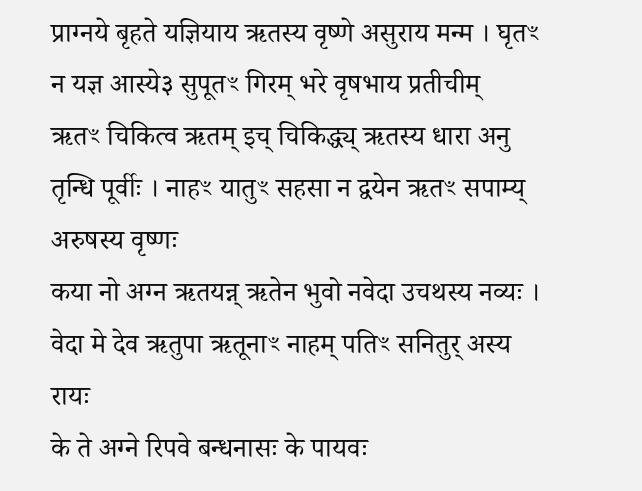प्राग्नये बृहते यज्ञियाय ऋतस्य वृष्णे असुराय मन्म । घृतꣳ न यज्ञ आस्ये३ सुपूतꣳ गिरम् भरे वृषभाय प्रतीचीम्
ऋतꣳ चिकित्व ऋतम् इच् चिकिद्ध्य् ऋतस्य धारा अनु तृन्धि पूर्वीः । नाहꣳ यातुꣳ सहसा न द्वयेन ऋतꣳ सपाम्य् अरुषस्य वृष्णः
कया नो अग्न ऋतयन्न् ऋतेन भुवो नवेदा उचथस्य नव्यः । वेदा मे देव ऋतुपा ऋतूनाꣳ नाहम् पतिꣳ सनितुर् अस्य रायः
के ते अग्ने रिपवे बन्धनासः के पायवः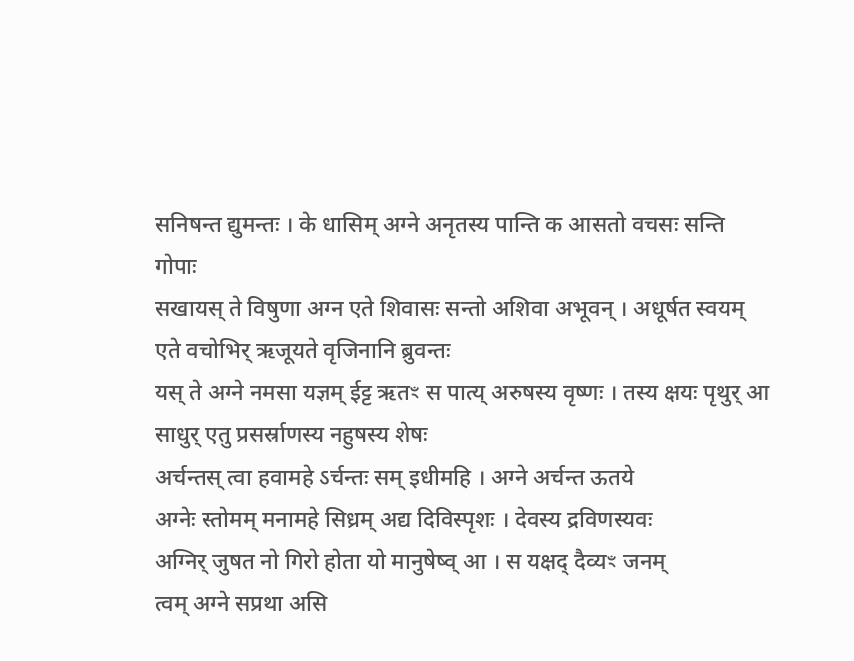सनिषन्त द्युमन्तः । के धासिम् अग्ने अनृतस्य पान्ति क आसतो वचसः सन्ति गोपाः
सखायस् ते विषुणा अग्न एते शिवासः सन्तो अशिवा अभूवन् । अधूर्षत स्वयम् एते वचोभिर् ऋजूयते वृजिनानि ब्रुवन्तः
यस् ते अग्ने नमसा यज्ञम् ईट्ट ऋतꣳ स पात्य् अरुषस्य वृष्णः । तस्य क्षयः पृथुर् आ साधुर् एतु प्रसर्स्राणस्य नहुषस्य शेषः
अर्चन्तस् त्वा हवामहे ऽर्चन्तः सम् इधीमहि । अग्ने अर्चन्त ऊतये
अग्नेः स्तोमम् मनामहे सिध्रम् अद्य दिविस्पृशः । देवस्य द्रविणस्यवः
अग्निर् जुषत नो गिरो होता यो मानुषेष्व् आ । स यक्षद् दैव्यꣳ जनम्
त्वम् अग्ने सप्रथा असि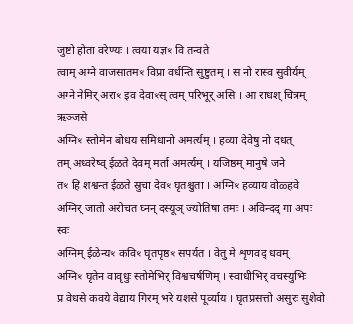जुष्टो होता वरेण्यः । त्वया यज्ञꣳ वि तन्वते
त्वाम् अग्ने वाजसातमꣳ विप्रा वर्धन्ति सुष्टुतम् । स नो रास्व सुवीर्यम्
अग्ने नेमिर् अराꣳ इव देवाꣳस् त्वम् परिभूर् असि । आ राधश् चित्रम् ऋञ्जसे
अग्निꣳ स्तोमेन बोधय समिधानो अमर्त्यम् । हव्या देवेषु नो दधत्
तम् अध्वरेष्व् ईळते देवम् मर्ता अमर्त्यम् । यजिष्ठम् मानुषे जने
तꣳ हि शश्वन्त ईळते स्रुचा देवꣳ घृतश्चुता । अग्निꣳ हव्याय वोळ्हवे
अग्निर् जातो अरोचत घ्नन् दस्यूञ् ज्योतिषा तमः । अविन्दद् गा अपः स्वः
अग्निम् ईळेन्यꣳ कविꣳ घृतपृष्ठꣳ सपर्यत । वेतु मे शृणवद् धवम्
अग्निꣳ घृतेन वावृधुः स्तोमेभिर् विश्वचर्षणिम् । स्वाधीभिर् वचस्युभिः
प्र वेधसे कवये वेद्याय गिरम् भरे यशसे पूर्व्याय । घृतप्रसत्तो असुरः सुशेवो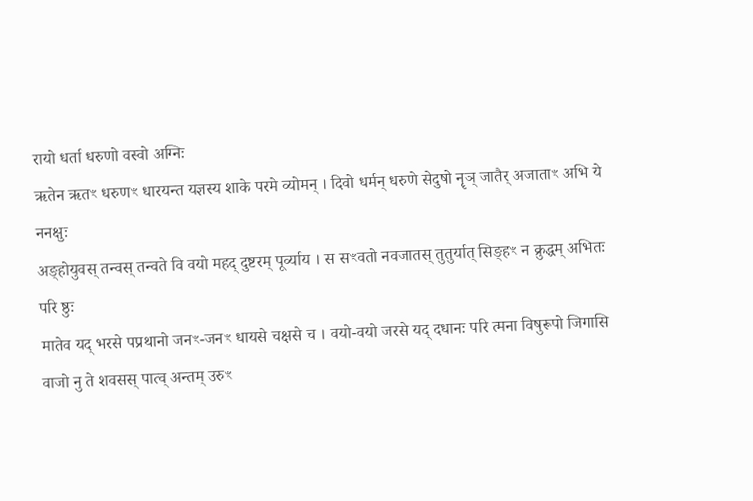रायो धर्ता धरुणो वस्वो अग्निः
ऋतेन ऋतꣳ धरुणꣳ धारयन्त यज्ञस्य शाके परमे व्योमन् । दिवो धर्मन् धरुणे सेदुषो नॄञ् जातैर् अजाताꣳ अभि ये ननक्षुः
अङ्होयुवस् तन्वस् तन्वते वि वयो महद् दुष्टरम् पूर्व्याय । स सꣳवतो नवजातस् तुतुर्यात् सिङ्हꣳ न क्रुद्धम् अभितः परि ष्ठुः
मातेव यद् भरसे पप्रथानो जनꣳ-जनꣳ धायसे चक्षसे च । वयो-वयो जरसे यद् दधानः परि त्मना विषुरूपो जिगासि
वाजो नु ते शवसस् पात्व् अन्तम् उरुꣳ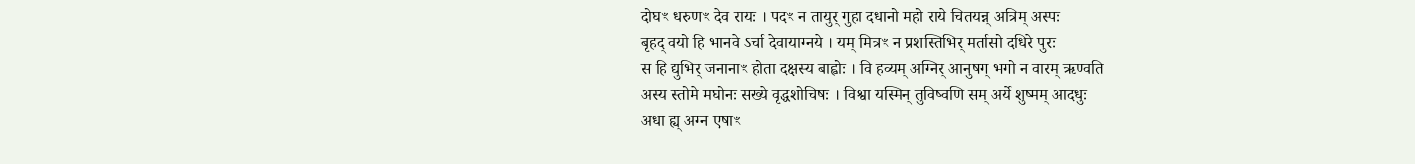दोघꣳ धरुणꣳ देव रायः । पदꣳ न तायुर् गुहा दधानो महो राये चितयन्न् अत्रिम् अस्पः
बृहद् वयो हि भानवे ऽर्चा देवायाग्नये । यम् मित्रꣳ न प्रशस्तिभिर् मर्तासो दधिरे पुरः
स हि द्युभिर् जनानाꣳ होता दक्षस्य बाह्वोः । वि हव्यम् अग्निर् आनुषग् भगो न वारम् ऋण्वति
अस्य स्तोमे मघोनः सख्ये वृद्धशोचिषः । विश्वा यस्मिन् तुविष्वणि सम् अर्ये शुष्मम् आदधुः
अधा ह्य् अग्न एषाꣳ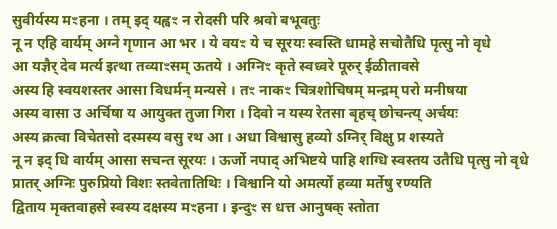सुवीर्यस्य मꣳहना । तम् इद् यह्वꣳ न रोदसी परि श्रवो बभूवतुः
नू न एहि वार्यम् अग्ने गृणान आ भर । ये वयꣳ ये च सूरयः स्वस्ति धामहे सचोतैधि पृत्सु नो वृधे
आ यज्ञैर् देव मर्त्य इत्था तव्याꣳसम् ऊतये । अग्निꣳ कृते स्वध्वरे पूरुर् ईळीतावसे
अस्य हि स्वयशस्तर आसा विधर्मन् मन्यसे । तꣳ नाकꣳ चित्रशोचिषम् मन्द्रम् परो मनीषया
अस्य वासा उ अर्चिषा य आयुक्त तुजा गिरा । दिवो न यस्य रेतसा बृहच् छोचन्त्य् अर्चयः
अस्य क्रत्वा विचेतसो दस्मस्य वसु रथ आ । अधा विश्वासु हव्यो ऽग्निर् विक्षु प्र शस्यते
नू न इद् धि वार्यम् आसा सचन्त सूरयः । ऊर्जो नपाद् अभिष्टये पाहि शग्धि स्वस्तय उतैधि पृत्सु नो वृधे
प्रातर् अग्निः पुरुप्रियो विशः स्तवेतातिथिः । विश्वानि यो अमर्त्यो हव्या मर्तेषु रण्यति
द्विताय मृक्तवाहसे स्वस्य दक्षस्य मꣳहना । इन्दुꣳ स धत्त आनुषक् स्तोता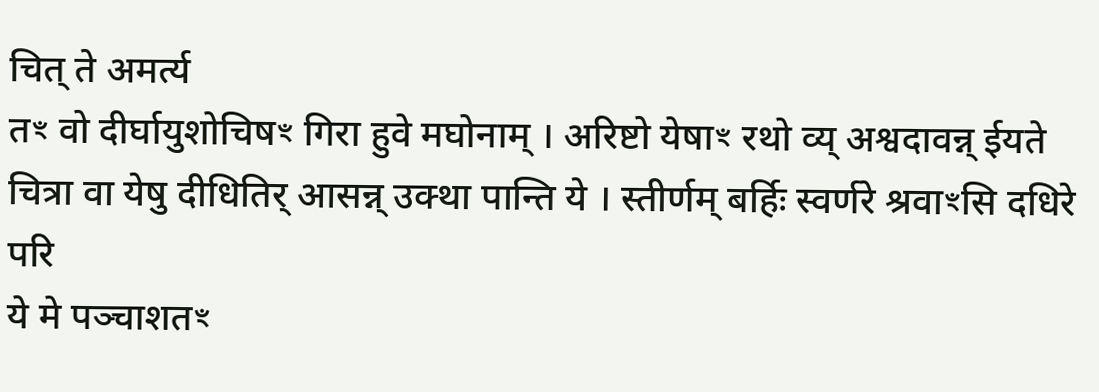चित् ते अमर्त्य
तꣳ वो दीर्घायुशोचिषꣳ गिरा हुवे मघोनाम् । अरिष्टो येषाꣳ रथो व्य् अश्वदावन्न् ईयते
चित्रा वा येषु दीधितिर् आसन्न् उक्था पान्ति ये । स्तीर्णम् बर्हिः स्वर्णरे श्रवाꣳसि दधिरे परि
ये मे पञ्चाशतꣳ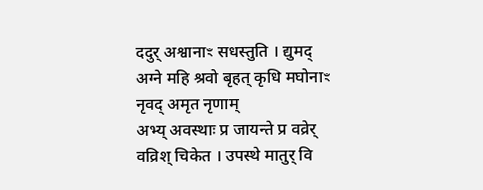ददुर् अश्वानाꣳ सधस्तुति । द्युमद् अग्ने महि श्रवो बृहत् कृधि मघोनाꣳ नृवद् अमृत नृणाम्
अभ्य् अवस्थाः प्र जायन्ते प्र वव्रेर् वव्रिश् चिकेत । उपस्थे मातुर् वि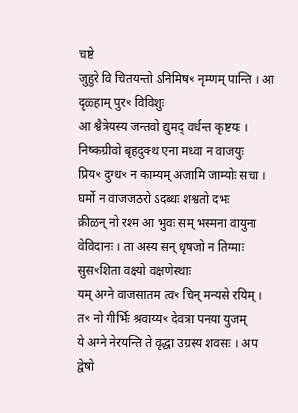चष्टे
जुहुरे वि चितयन्तो ऽनिमिषꣳ नृम्णम् पान्ति । आ दृळ्हाम् पुरꣳ विविशुः
आ श्वैत्रेयस्य जन्तवो द्युमद् वर्धन्त कृष्टयः । निष्कग्रीवो बृहदुक्थ एना मध्वा न वाजयुः
प्रियꣳ दुग्धꣳ न काम्यम् अजामि जाम्योः सचा । घर्मो न वाजजठरो ऽदब्धः शश्वतो दभः
क्रीळन् नो रश्म आ भुवः सम् भस्मना वायुना वेविदानः । ता अस्य सन् धृषजो न तिग्माः सुसꣳशिता वक्ष्यो वक्षणेस्थाः
यम् अग्ने वाजसातम त्वꣳ चिन् मन्यसे रयिम् । तꣳ नो गीर्भिः श्रवाय्यꣳ देवत्रा पनया युजम्
ये अग्ने नेरयन्ति ते वृद्धा उग्रस्य शवसः । अप द्वेषो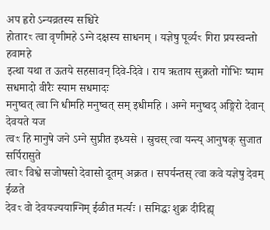अप ह्वरो ऽन्यव्रतस्य सश्चिरे
होतारꣳ त्वा वृणीमहे ऽग्ने दक्षस्य साधनम् । यज्ञेषु पूर्व्यꣳ गिरा प्रयस्वन्तो हवामहे
इत्था यथा त ऊतये सहसावन् दिवे-दिवे । राय ऋताय सुक्रतो गोभिः ष्याम सधमादो वीरैः स्याम सधमादः
मनुष्वत् त्वा नि धीमहि मनुष्वत् सम् इधीमहि । अग्ने मनुष्वद् अङ्गिरो देवान् देवयते यज
त्वꣳ हि मानुषे जने ऽग्ने सुप्रीत इध्यसे । स्रुचस् त्वा यन्त्य् आनुषक् सुजात सर्पिरासुते
त्वाꣳ विश्वे सजोषसो देवासो दूतम् अक्रत । सपर्यन्तस् त्वा कवे यज्ञेषु देवम् ईळते
देवꣳ वो देवयज्ययाग्निम् ईळीत मर्त्यः । समिद्धः शुक्र दीदिह्य्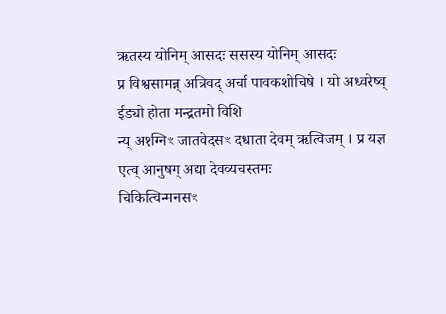ऋतस्य योनिम् आसदः ससस्य योनिम् आसदः
प्र विश्वसामन्न् अत्रिवद् अर्चा पावकशोचिषे । यो अध्वरेष्व् ईड्यो होता मन्द्रतमो विशि
न्य् अ१ग्निꣳ जातवेदसꣳ दधाता देवम् ऋत्विजम् । प्र यज्ञ एत्व् आनुषग् अद्या देवव्यचस्तमः
चिकित्विन्मनसꣳ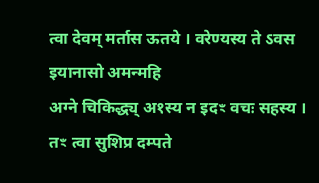त्वा देवम् मर्तास ऊतये । वरेण्यस्य ते ऽवस इयानासो अमन्महि
अग्ने चिकिद्ध्य् अ१स्य न इदꣳ वचः सहस्य । तꣳ त्वा सुशिप्र दम्पते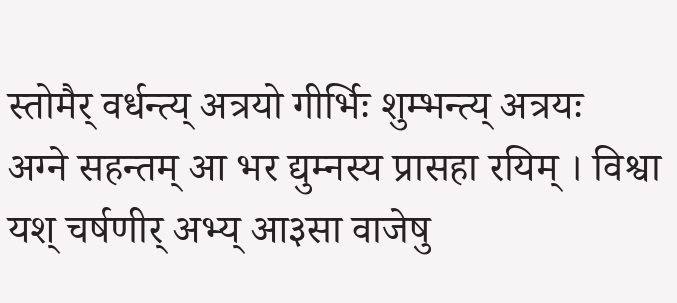स्तोमैर् वर्धन्त्य् अत्रयो गीर्भिः शुम्भन्त्य् अत्रयः
अग्ने सहन्तम् आ भर द्युम्नस्य प्रासहा रयिम् । विश्वा यश् चर्षणीर् अभ्य् आ३सा वाजेषु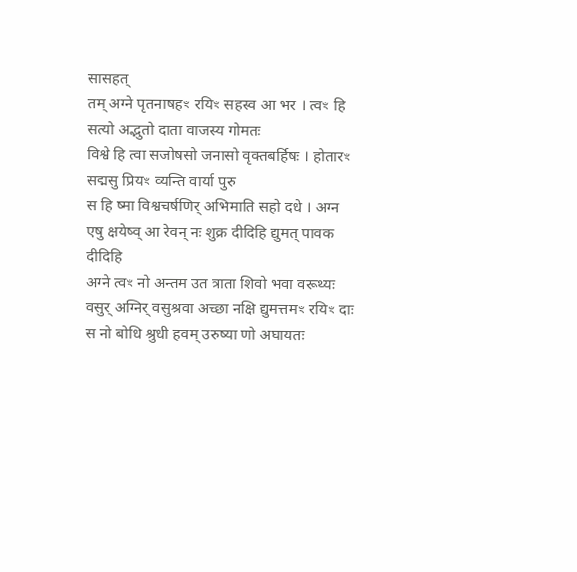सासहत्
तम् अग्ने पृतनाषहꣳ रयिꣳ सहस्व आ भर । त्वꣳ हि सत्यो अद्भुतो दाता वाजस्य गोमतः
विश्वे हि त्वा सजोषसो जनासो वृक्तबर्हिषः । होतारꣳ सद्मसु प्रियꣳ व्यन्ति वार्या पुरु
स हि ष्मा विश्वचर्षणिर् अभिमाति सहो दधे । अग्न एषु क्षयेष्व् आ रेवन् नः शुक्र दीदिहि द्युमत् पावक दीदिहि
अग्ने त्वꣳ नो अन्तम उत त्राता शिवो भवा वरूथ्यः
वसुर् अग्निर् वसुश्रवा अच्छा नक्षि द्युमत्तमꣳ रयिꣳ दाः
स नो बोधि श्रुधी हवम् उरुष्या णो अघायतः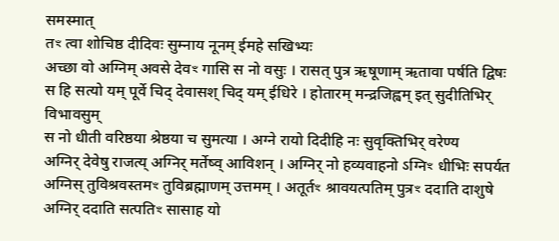समस्मात्
तꣳ त्वा शोचिष्ठ दीदिवः सुम्नाय नूनम् ईमहे सखिभ्यः
अच्छा वो अग्निम् अवसे देवꣳ गासि स नो वसुः । रासत् पुत्र ऋषूणाम् ऋतावा पर्षति द्विषः
स हि सत्यो यम् पूर्वे चिद् देवासश् चिद् यम् ईधिरे । होतारम् मन्द्रजिह्वम् इत् सुदीतिभिर् विभावसुम्
स नो धीती वरिष्ठया श्रेष्ठया च सुमत्या । अग्ने रायो दिदीहि नः सुवृक्तिभिर् वरेण्य
अग्निर् देवेषु राजत्य् अग्निर् मर्तेष्व् आविशन् । अग्निर् नो हव्यवाहनो ऽग्निꣳ धीभिः सपर्यत
अग्निस् तुविश्रवस्तमꣳ तुविब्रह्माणम् उत्तमम् । अतूर्तꣳ श्रावयत्पतिम् पुत्रꣳ ददाति दाशुषे
अग्निर् ददाति सत्पतिꣳ सासाह यो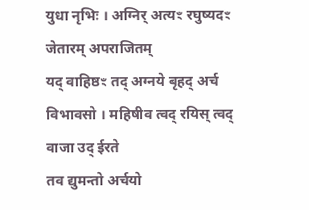युधा नृभिः । अग्निर् अत्यꣳ रघुष्यदꣳ जेतारम् अपराजितम्
यद् वाहिष्ठꣳ तद् अग्नये बृहद् अर्च विभावसो । महिषीव त्वद् रयिस् त्वद् वाजा उद् ईरते
तव द्युमन्तो अर्चयो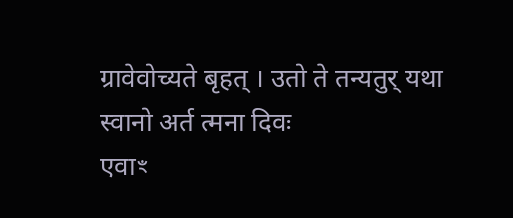ग्रावेवोच्यते बृहत् । उतो ते तन्यतुर् यथा स्वानो अर्त त्मना दिवः
एवाꣳ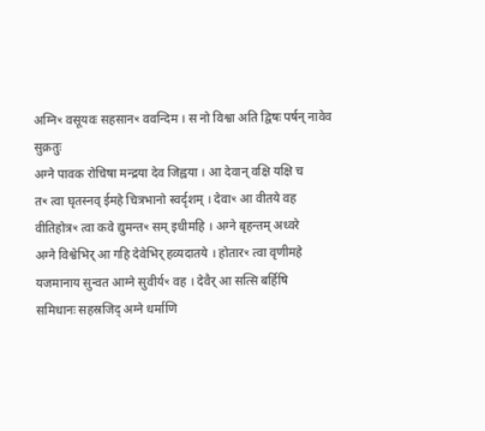अग्निꣳ वसूयवः सहसानꣳ ववन्दिम । स नो विश्वा अति द्विषः पर्षन् नावेव सुक्रतुः
अग्ने पावक रोचिषा मन्द्रया देव जिह्वया । आ देवान् वक्षि यक्षि च
तꣳ त्वा घृतस्नव् ईमहे चित्रभानो स्वर्दृशम् । देवाꣳ आ वीतये वह
वीतिहोत्रꣳ त्वा कवे द्युमन्तꣳ सम् इधीमहि । अग्ने बृहन्तम् अध्वरे
अग्ने विश्वेभिर् आ गहि देवेभिर् हव्यदातये । होतारꣳ त्वा वृणीमहे
यजमानाय सुन्वत आग्ने सुवीर्यꣳ वह । देवैर् आ सत्सि बर्हिषि
समिधानः सहस्रजिद् अग्ने धर्माणि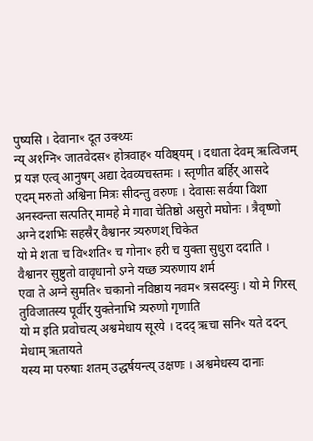पुष्यसि । देवानाꣳ दूत उक्थ्यः
न्य् अ१ग्निꣳ जातवेदसꣳ होत्रवाहꣳ यविष्ठ्यम् । दधाता देवम् ऋत्विजम्
प्र यज्ञ एत्व् आनुषग् अद्या देवव्यचस्तमः । स्तृणीत बर्हिर् आसदे
एदम् मरुतो अश्विना मित्रः सीदन्तु वरुणः । देवासः सर्वया विशा
अनस्वन्ता सत्पतिर् मामहे मे गावा चेतिष्ठो असुरो मघोनः । त्रैवृष्णो अग्ने दशभिः सहस्रैर् वैश्वानर त्र्यरुणश् चिकेत
यो मे शता च विꣳशतिꣳ च गोनाꣳ हरी च युक्ता सुधुरा ददाति । वैश्वानर सुष्टुतो वावृधानो ऽग्ने यच्छ त्र्यरुणाय शर्म
एवा ते अग्ने सुमतिꣳ चकानो नविष्ठाय नवमꣳ त्रसदस्युः । यो मे गिरस् तुविजातस्य पूर्वीर् युक्तेनाभि त्र्यरुणो गृणाति
यो म इति प्रवोचत्य् अश्वमेधाय सूरये । ददद् ऋचा सनिꣳ यते ददन् मेधाम् ऋतायते
यस्य मा परुषाः शतम् उद्धर्षयन्त्य् उक्षणः । अश्वमेधस्य दानाः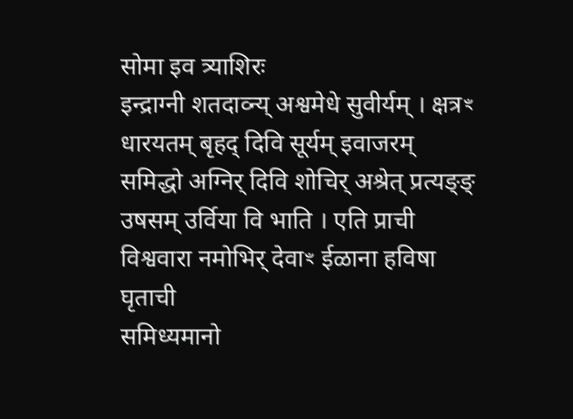सोमा इव त्र्याशिरः
इन्द्राग्नी शतदाव्न्य् अश्वमेधे सुवीर्यम् । क्षत्रꣳ धारयतम् बृहद् दिवि सूर्यम् इवाजरम्
समिद्धो अग्निर् दिवि शोचिर् अश्रेत् प्रत्यङ्ङ् उषसम् उर्विया वि भाति । एति प्राची विश्ववारा नमोभिर् देवाꣳ ईळाना हविषा घृताची
समिध्यमानो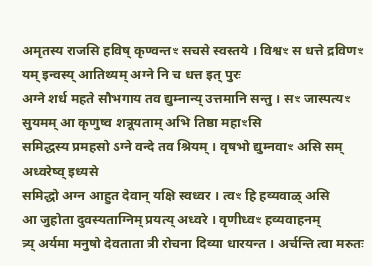अमृतस्य राजसि हविष् कृण्वन्तꣳ सचसे स्वस्तये । विश्वꣳ स धत्ते द्रविणꣳ यम् इन्वस्य् आतिथ्यम् अग्ने नि च धत्त इत् पुरः
अग्ने शर्ध महते सौभगाय तव द्युम्नान्य् उत्तमानि सन्तु । सꣳ जास्पत्यꣳ सुयमम् आ कृणुष्व शत्रूयताम् अभि तिष्ठा महाꣳसि
समिद्धस्य प्रमहसो ऽग्ने वन्दे तव श्रियम् । वृषभो द्युम्नवाꣳ असि सम् अध्वरेष्व् इध्यसे
समिद्धो अग्न आहुत देवान् यक्षि स्वध्वर । त्वꣳ हि हव्यवाळ् असि
आ जुहोता दुवस्यताग्निम् प्रयत्य् अध्वरे । वृणीध्वꣳ हव्यवाहनम्
त्र्य् अर्यमा मनुषो देवताता त्री रोचना दिव्या धारयन्त । अर्चन्ति त्वा मरुतः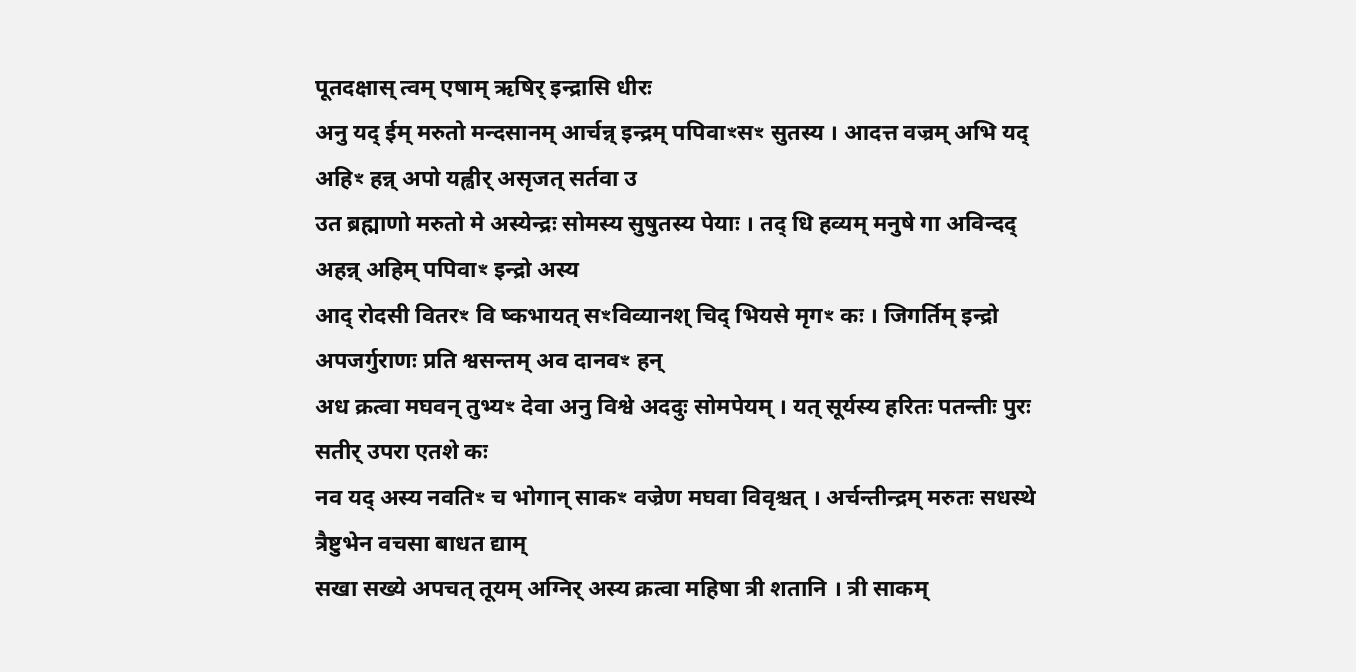पूतदक्षास् त्वम् एषाम् ऋषिर् इन्द्रासि धीरः
अनु यद् ईम् मरुतो मन्दसानम् आर्चन्न् इन्द्रम् पपिवाꣳसꣳ सुतस्य । आदत्त वज्रम् अभि यद् अहिꣳ हन्न् अपो यह्वीर् असृजत् सर्तवा उ
उत ब्रह्माणो मरुतो मे अस्येन्द्रः सोमस्य सुषुतस्य पेयाः । तद् धि हव्यम् मनुषे गा अविन्दद् अहन्न् अहिम् पपिवाꣳ इन्द्रो अस्य
आद् रोदसी वितरꣳ वि ष्कभायत् सꣳविव्यानश् चिद् भियसे मृगꣳ कः । जिगर्तिम् इन्द्रो अपजर्गुराणः प्रति श्वसन्तम् अव दानवꣳ हन्
अध क्रत्वा मघवन् तुभ्यꣳ देवा अनु विश्वे अददुः सोमपेयम् । यत् सूर्यस्य हरितः पतन्तीः पुरः सतीर् उपरा एतशे कः
नव यद् अस्य नवतिꣳ च भोगान् साकꣳ वज्रेण मघवा विवृश्चत् । अर्चन्तीन्द्रम् मरुतः सधस्थे त्रैष्टुभेन वचसा बाधत द्याम्
सखा सख्ये अपचत् तूयम् अग्निर् अस्य क्रत्वा महिषा त्री शतानि । त्री साकम्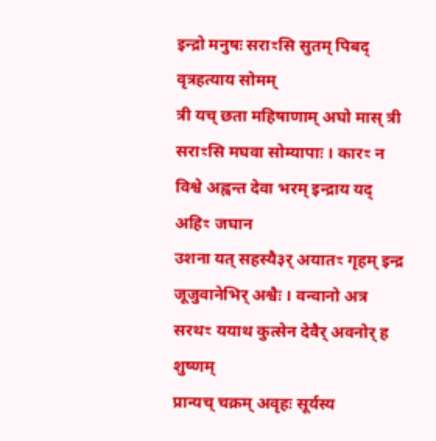इन्द्रो मनुषः सराꣳसि सुतम् पिबद् वृत्रहत्याय सोमम्
त्री यच् छता महिषाणाम् अघो मास् त्री सराꣳसि मघवा सोम्यापाः । कारꣳ न विश्वे अह्वन्त देवा भरम् इन्द्राय यद् अहिꣳ जघान
उशना यत् सहस्यै३र् अयातꣳ गृहम् इन्द्र जूजुवानेभिर् अश्वैः । वन्वानो अत्र सरथꣳ ययाथ कुत्सेन देवैर् अवनोर् ह शुष्णम्
प्रान्यच् चक्रम् अवृहः सूर्यस्य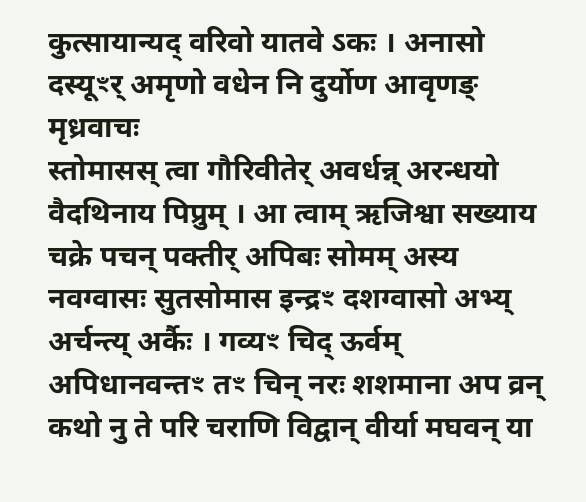कुत्सायान्यद् वरिवो यातवे ऽकः । अनासो दस्यूꣳर् अमृणो वधेन नि दुर्योण आवृणङ् मृध्रवाचः
स्तोमासस् त्वा गौरिवीतेर् अवर्धन्न् अरन्धयो वैदथिनाय पिप्रुम् । आ त्वाम् ऋजिश्वा सख्याय चक्रे पचन् पक्तीर् अपिबः सोमम् अस्य
नवग्वासः सुतसोमास इन्द्रꣳ दशग्वासो अभ्य् अर्चन्त्य् अर्कैः । गव्यꣳ चिद् ऊर्वम् अपिधानवन्तꣳ तꣳ चिन् नरः शशमाना अप व्रन्
कथो नु ते परि चराणि विद्वान् वीर्या मघवन् या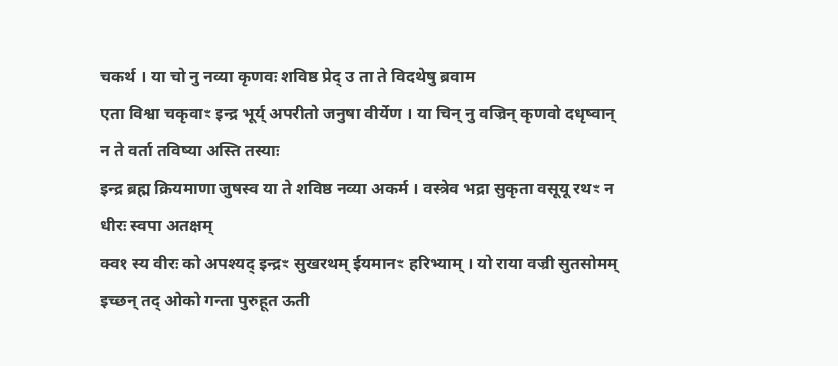चकर्थ । या चो नु नव्या कृणवः शविष्ठ प्रेद् उ ता ते विदथेषु ब्रवाम
एता विश्वा चकृवाꣳ इन्द्र भूर्य् अपरीतो जनुषा वीर्येण । या चिन् नु वज्रिन् कृणवो दधृष्वान् न ते वर्ता तविष्या अस्ति तस्याः
इन्द्र ब्रह्म क्रियमाणा जुषस्व या ते शविष्ठ नव्या अकर्म । वस्त्रेव भद्रा सुकृता वसूयू रथꣳ न धीरः स्वपा अतक्षम्
क्व१ स्य वीरः को अपश्यद् इन्द्रꣳ सुखरथम् ईयमानꣳ हरिभ्याम् । यो राया वज्री सुतसोमम् इच्छन् तद् ओको गन्ता पुरुहूत ऊती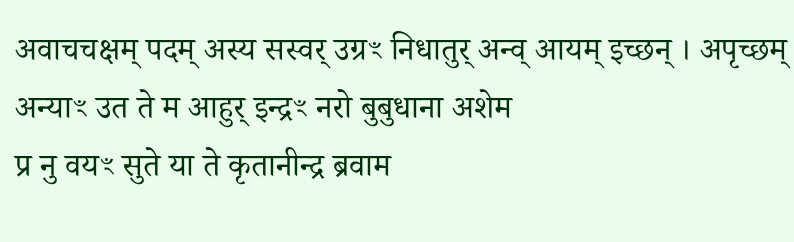अवाचचक्षम् पदम् अस्य सस्वर् उग्रꣳ निधातुर् अन्व् आयम् इच्छन् । अपृच्छम् अन्याꣳ उत ते म आहुर् इन्द्रꣳ नरो बुबुधाना अशेम
प्र नु वयꣳ सुते या ते कृतानीन्द्र ब्रवाम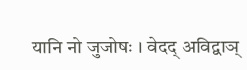यानि नो जुजोषः । वेदद् अविद्वाञ्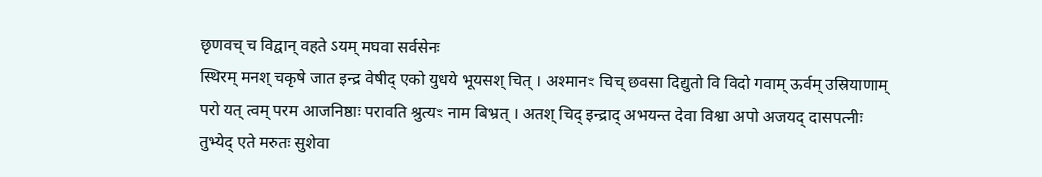छृणवच् च विद्वान् वहते ऽयम् मघवा सर्वसेनः
स्थिरम् मनश् चकृषे जात इन्द्र वेषीद् एको युधये भूयसश् चित् । अश्मानꣳ चिच् छवसा दिद्युतो वि विदो गवाम् ऊर्वम् उस्रियाणाम्
परो यत् त्वम् परम आजनिष्ठाः परावति श्रुत्यꣳ नाम बिभ्रत् । अतश् चिद् इन्द्राद् अभयन्त देवा विश्वा अपो अजयद् दासपत्नीः
तुभ्येद् एते मरुतः सुशेवा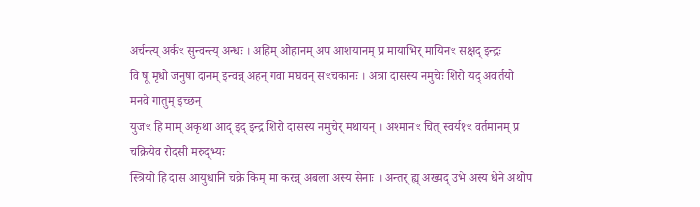अर्चन्त्य् अर्कꣳ सुन्वन्त्य् अन्धः । अहिम् ओहानम् अप आशयानम् प्र मायाभिर् मायिनꣳ सक्षद् इन्द्रः
वि षू मृधो जनुषा दानम् इन्वन्न् अहन् गवा मघवन् सꣳचकानः । अत्रा दासस्य नमुचेः शिरो यद् अवर्तयो मनवे गातुम् इच्छन्
युजꣳ हि माम् अकृथा आद् इद् इन्द्र शिरो दासस्य नमुचेर् मथायन् । अश्मानꣳ चित् स्वर्य१ꣳ वर्तमानम् प्र चक्रियेव रोदसी मरुद्भ्यः
स्त्रियो हि दास आयुधानि चक्रे किम् मा करन्न् अबला अस्य सेनाः । अन्तर् ह्य् अख्यद् उभे अस्य धेने अथोप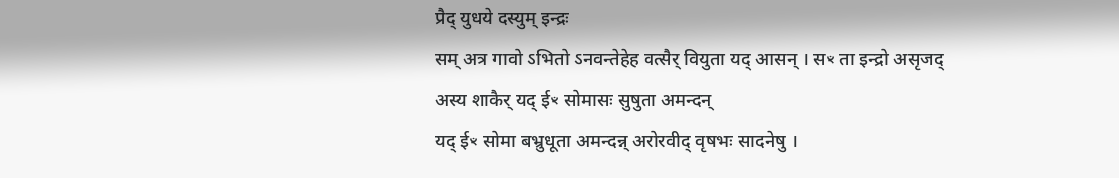प्रैद् युधये दस्युम् इन्द्रः
सम् अत्र गावो ऽभितो ऽनवन्तेहेह वत्सैर् वियुता यद् आसन् । सꣳ ता इन्द्रो असृजद् अस्य शाकैर् यद् ईꣳ सोमासः सुषुता अमन्दन्
यद् ईꣳ सोमा बभ्रुधूता अमन्दन्न् अरोरवीद् वृषभः सादनेषु ।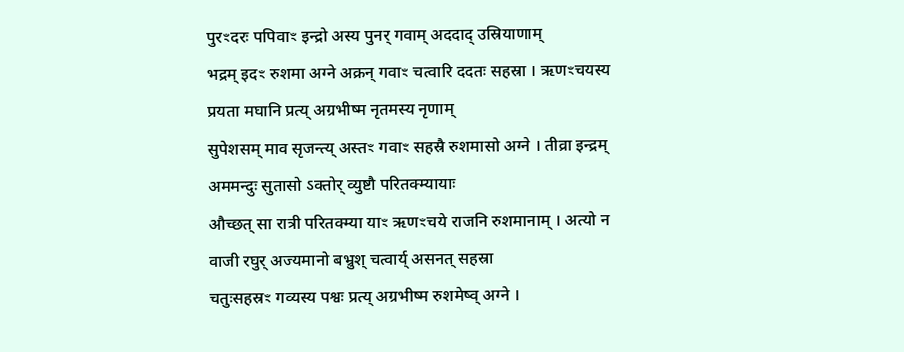पुरꣳदरः पपिवाꣳ इन्द्रो अस्य पुनर् गवाम् अददाद् उस्रियाणाम्
भद्रम् इदꣳ रुशमा अग्ने अक्रन् गवाꣳ चत्वारि ददतः सहस्रा । ऋणꣳचयस्य प्रयता मघानि प्रत्य् अग्रभीष्म नृतमस्य नृणाम्
सुपेशसम् माव सृजन्त्य् अस्तꣳ गवाꣳ सहस्रै रुशमासो अग्ने । तीव्रा इन्द्रम् अममन्दुः सुतासो ऽक्तोर् व्युष्टौ परितक्म्यायाः
औच्छत् सा रात्री परितक्म्या याꣳ ऋणꣳचये राजनि रुशमानाम् । अत्यो न वाजी रघुर् अज्यमानो बभ्रुश् चत्वार्य् असनत् सहस्रा
चतुःसहस्रꣳ गव्यस्य पश्वः प्रत्य् अग्रभीष्म रुशमेष्व् अग्ने ।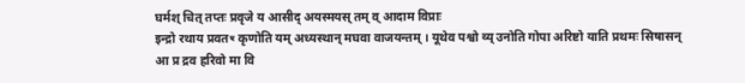घर्मश् चित् तप्तः प्रवृजे य आसीद् अयस्मयस् तम् व् आदाम विप्राः
इन्द्रो रथाय प्रवतꣳ कृणोति यम् अध्यस्थान् मघवा वाजयन्तम् । यूथेव पश्वो व्य् उनोति गोपा अरिष्टो याति प्रथमः सिषासन्
आ प्र द्रव हरिवो मा वि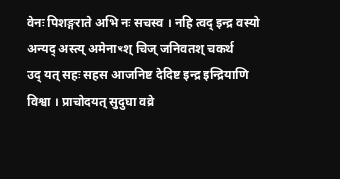वेनः पिशङ्गराते अभि नः सचस्व । नहि त्वद् इन्द्र वस्यो अन्यद् अस्त्य् अमेनाꣳश् चिज् जनिवतश् चकर्थ
उद् यत् सहः सहस आजनिष्ट देदिष्ट इन्द्र इन्द्रियाणि विश्वा । प्राचोदयत् सुदुघा वव्रे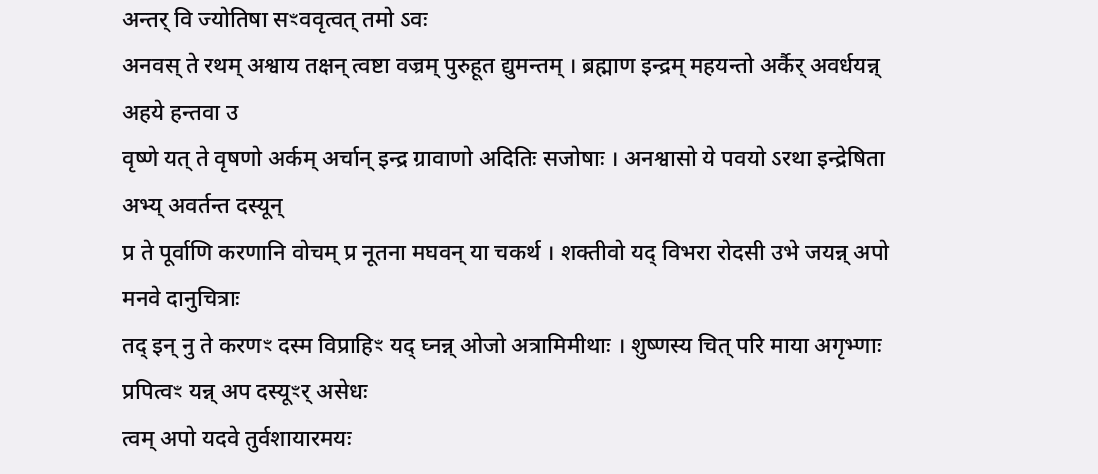अन्तर् वि ज्योतिषा सꣳववृत्वत् तमो ऽवः
अनवस् ते रथम् अश्वाय तक्षन् त्वष्टा वज्रम् पुरुहूत द्युमन्तम् । ब्रह्माण इन्द्रम् महयन्तो अर्कैर् अवर्धयन्न् अहये हन्तवा उ
वृष्णे यत् ते वृषणो अर्कम् अर्चान् इन्द्र ग्रावाणो अदितिः सजोषाः । अनश्वासो ये पवयो ऽरथा इन्द्रेषिता अभ्य् अवर्तन्त दस्यून्
प्र ते पूर्वाणि करणानि वोचम् प्र नूतना मघवन् या चकर्थ । शक्तीवो यद् विभरा रोदसी उभे जयन्न् अपो मनवे दानुचित्राः
तद् इन् नु ते करणꣳ दस्म विप्राहिꣳ यद् घ्नन्न् ओजो अत्रामिमीथाः । शुष्णस्य चित् परि माया अगृभ्णाः प्रपित्वꣳ यन्न् अप दस्यूꣳर् असेधः
त्वम् अपो यदवे तुर्वशायारमयः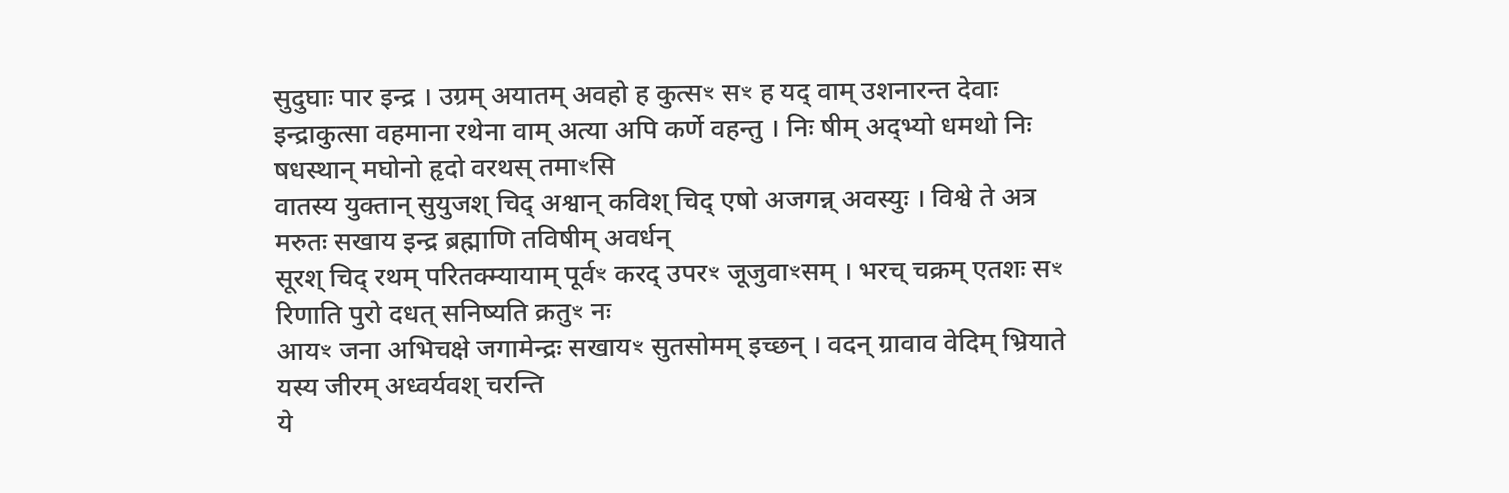सुदुघाः पार इन्द्र । उग्रम् अयातम् अवहो ह कुत्सꣳ सꣳ ह यद् वाम् उशनारन्त देवाः
इन्द्राकुत्सा वहमाना रथेना वाम् अत्या अपि कर्णे वहन्तु । निः षीम् अद्भ्यो धमथो निः षधस्थान् मघोनो हृदो वरथस् तमाꣳसि
वातस्य युक्तान् सुयुजश् चिद् अश्वान् कविश् चिद् एषो अजगन्न् अवस्युः । विश्वे ते अत्र मरुतः सखाय इन्द्र ब्रह्माणि तविषीम् अवर्धन्
सूरश् चिद् रथम् परितक्म्यायाम् पूर्वꣳ करद् उपरꣳ जूजुवाꣳसम् । भरच् चक्रम् एतशः सꣳ रिणाति पुरो दधत् सनिष्यति क्रतुꣳ नः
आयꣳ जना अभिचक्षे जगामेन्द्रः सखायꣳ सुतसोमम् इच्छन् । वदन् ग्रावाव वेदिम् भ्रियाते यस्य जीरम् अध्वर्यवश् चरन्ति
ये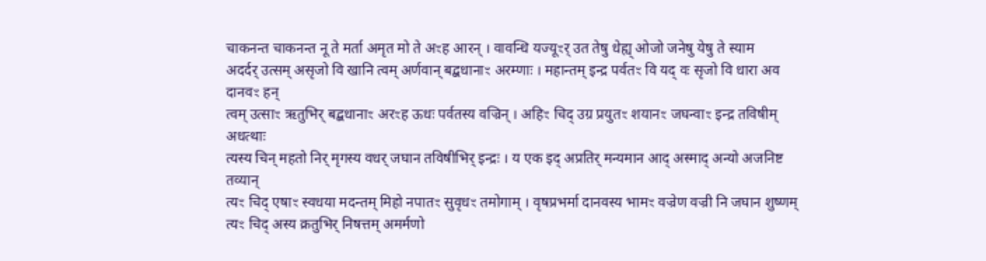चाकनन्त चाकनन्त नू ते मर्ता अमृत मो ते अꣳह आरन् । वावन्धि यज्यूꣳर् उत तेषु धेह्य् ओजो जनेषु येषु ते स्याम
अदर्दर् उत्सम् असृजो वि खानि त्वम् अर्णवान् बद्बधानाꣳ अरम्णाः । महान्तम् इन्द्र पर्वतꣳ वि यद् वः सृजो वि धारा अव दानवꣳ हन्
त्वम् उत्साꣳ ऋतुभिर् बद्बधानाꣳ अरꣳह ऊधः पर्वतस्य वज्रिन् । अहिꣳ चिद् उग्र प्रयुतꣳ शयानꣳ जघन्वाꣳ इन्द्र तविषीम् अधत्थाः
त्यस्य चिन् महतो निर् मृगस्य वधर् जघान तविषीभिर् इन्द्रः । य एक इद् अप्रतिर् मन्यमान आद् अस्माद् अन्यो अजनिष्ट तव्यान्
त्यꣳ चिद् एषाꣳ स्वधया मदन्तम् मिहो नपातꣳ सुवृधꣳ तमोगाम् । वृषप्रभर्मा दानवस्य भामꣳ वज्रेण वज्री नि जघान शुष्णम्
त्यꣳ चिद् अस्य क्रतुभिर् निषत्तम् अमर्मणो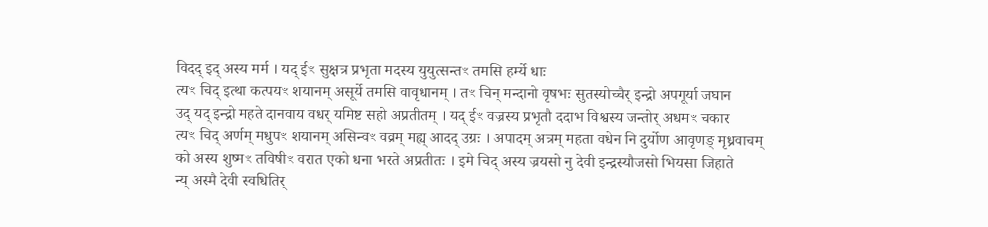विदद् इद् अस्य मर्म । यद् ईꣳ सुक्षत्र प्रभृता मदस्य युयुत्सन्तꣳ तमसि हर्म्ये धाः
त्यꣳ चिद् इत्था कत्पयꣳ शयानम् असूर्ये तमसि वावृधानम् । तꣳ चिन् मन्दानो वृषभः सुतस्योच्चैर् इन्द्रो अपगूर्या जघान
उद् यद् इन्द्रो महते दानवाय वधर् यमिष्ट सहो अप्रतीतम् । यद् ईꣳ वज्रस्य प्रभृतौ ददाभ विश्वस्य जन्तोर् अधमꣳ चकार
त्यꣳ चिद् अर्णम् मधुपꣳ शयानम् असिन्वꣳ वव्रम् मह्य् आदद् उग्रः । अपादम् अत्रम् महता वधेन नि दुर्योण आवृणङ् मृध्रवाचम्
को अस्य शुष्मꣳ तविषीꣳ वरात एको धना भरते अप्रतीतः । इमे चिद् अस्य ज्रयसो नु देवी इन्द्रस्यौजसो भियसा जिहाते
न्य् अस्मै देवी स्वधितिर्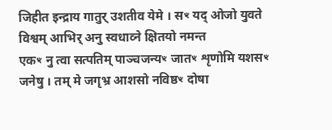जिहीत इन्द्राय गातुर् उशतीव येमे । सꣳ यद् ओजो युवते विश्वम् आभिर् अनु स्वधाव्ने क्षितयो नमन्त
एकꣳ नु त्वा सत्पतिम् पाञ्चजन्यꣳ जातꣳ शृणोमि यशसꣳ जनेषु । तम् मे जगृभ्र आशसो नविष्ठꣳ दोषा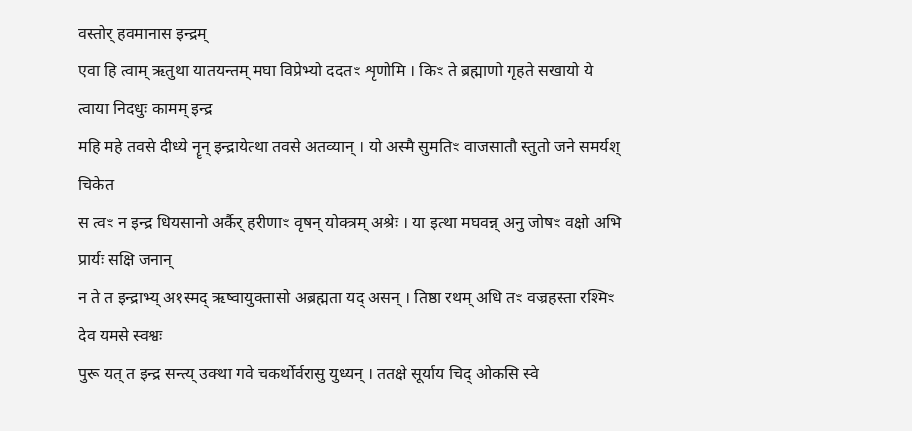वस्तोर् हवमानास इन्द्रम्
एवा हि त्वाम् ऋतुथा यातयन्तम् मघा विप्रेभ्यो ददतꣳ शृणोमि । किꣳ ते ब्रह्माणो गृहते सखायो ये त्वाया निदधुः कामम् इन्द्र
महि महे तवसे दीध्ये नॄन् इन्द्रायेत्था तवसे अतव्यान् । यो अस्मै सुमतिꣳ वाजसातौ स्तुतो जने समर्यश् चिकेत
स त्वꣳ न इन्द्र धियसानो अर्कैर् हरीणाꣳ वृषन् योक्त्रम् अश्रेः । या इत्था मघवन्न् अनु जोषꣳ वक्षो अभि प्रार्यः सक्षि जनान्
न ते त इन्द्राभ्य् अ१स्मद् ऋष्वायुक्तासो अब्रह्मता यद् असन् । तिष्ठा रथम् अधि तꣳ वज्रहस्ता रश्मिꣳ देव यमसे स्वश्वः
पुरू यत् त इन्द्र सन्त्य् उक्था गवे चकर्थोर्वरासु युध्यन् । ततक्षे सूर्याय चिद् ओकसि स्वे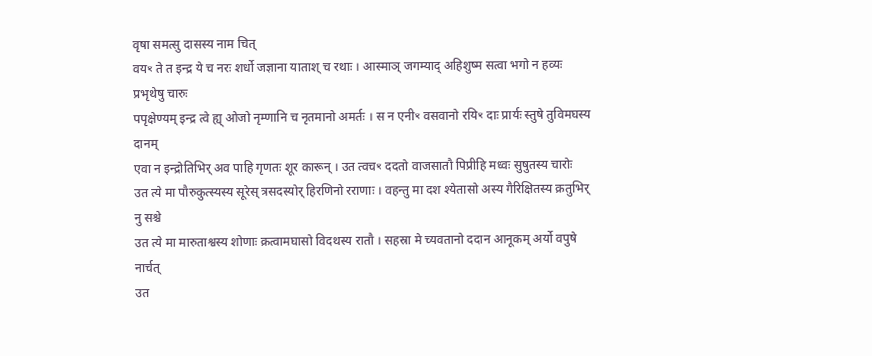वृषा समत्सु दासस्य नाम चित्
वयꣳ ते त इन्द्र ये च नरः शर्धो जज्ञाना याताश् च रथाः । आस्माञ् जगम्याद् अहिशुष्म सत्वा भगो न हव्यः प्रभृथेषु चारुः
पपृक्षेण्यम् इन्द्र त्वे ह्य् ओजो नृम्णानि च नृतमानो अमर्तः । स न एनीꣳ वसवानो रयिꣳ दाः प्रार्यः स्तुषे तुविमघस्य दानम्
एवा न इन्द्रोतिभिर् अव पाहि गृणतः शूर कारून् । उत त्वचꣳ ददतो वाजसातौ पिप्रीहि मध्वः सुषुतस्य चारोः
उत त्ये मा पौरुकुत्स्यस्य सूरेस् त्रसदस्योर् हिरणिनो रराणाः । वहन्तु मा दश श्येतासो अस्य गैरिक्षितस्य क्रतुभिर् नु सश्चे
उत त्ये मा मारुताश्वस्य शोणाः क्रत्वामघासो विदथस्य रातौ । सहस्रा मे च्यवतानो ददान आनूकम् अर्यो वपुषे नार्चत्
उत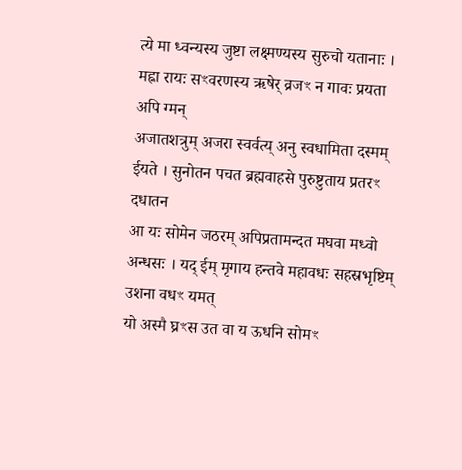त्ये मा ध्वन्यस्य जुष्टा लक्ष्मण्यस्य सुरुचो यतानाः । मह्ना रायः सꣳवरणस्य ऋषेर् व्रजꣳ न गावः प्रयता अपि ग्मन्
अजातशत्रुम् अजरा स्वर्वत्य् अनु स्वधामिता दस्मम् ईयते । सुनोतन पचत ब्रह्मवाहसे पुरुष्टुताय प्रतरꣳ दधातन
आ यः सोमेन जठरम् अपिप्रतामन्दत मघवा मध्वो अन्धसः । यद् ईम् मृगाय हन्तवे महावधः सहस्रभृष्टिम् उशना वधꣳ यमत्
यो अस्मै घ्रꣳस उत वा य ऊधनि सोमꣳ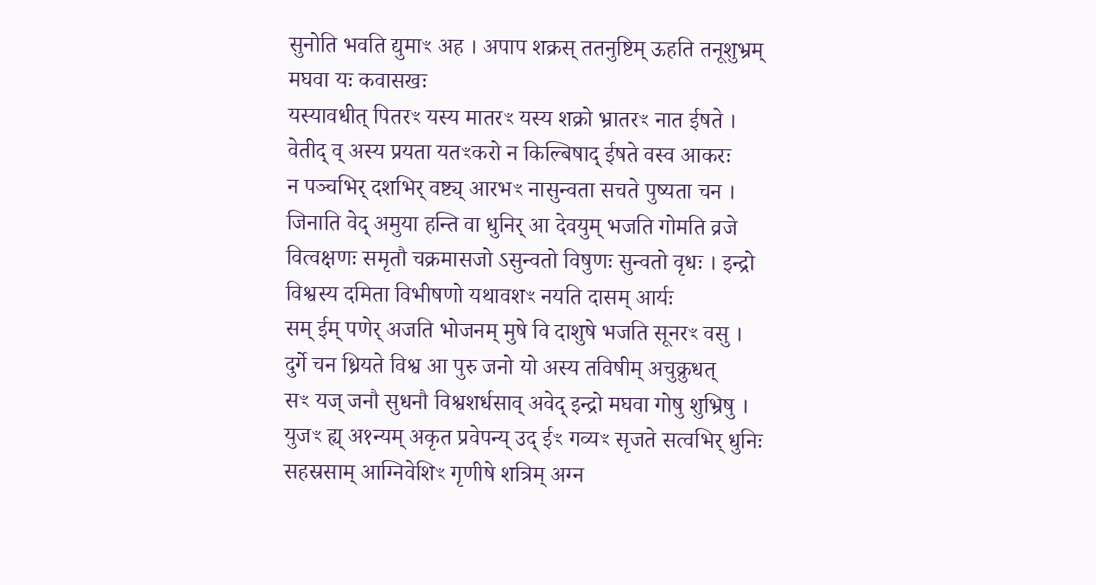सुनोति भवति द्युमाꣳ अह । अपाप शक्रस् ततनुष्टिम् ऊहति तनूशुभ्रम् मघवा यः कवासखः
यस्यावधीत् पितरꣳ यस्य मातरꣳ यस्य शक्रो भ्रातरꣳ नात ईषते । वेतीद् व् अस्य प्रयता यतꣳकरो न किल्बिषाद् ईषते वस्व आकरः
न पञ्चभिर् दशभिर् वष्ट्य् आरभꣳ नासुन्वता सचते पुष्यता चन । जिनाति वेद् अमुया हन्ति वा धुनिर् आ देवयुम् भजति गोमति व्रजे
वित्वक्षणः समृतौ चक्रमासजो ऽसुन्वतो विषुणः सुन्वतो वृधः । इन्द्रो विश्वस्य दमिता विभीषणो यथावशꣳ नयति दासम् आर्यः
सम् ईम् पणेर् अजति भोजनम् मुषे वि दाशुषे भजति सूनरꣳ वसु । दुर्गे चन ध्रियते विश्व आ पुरु जनो यो अस्य तविषीम् अचुक्रुधत्
सꣳ यज् जनौ सुधनौ विश्वशर्धसाव् अवेद् इन्द्रो मघवा गोषु शुभ्रिषु । युजꣳ ह्य् अ१न्यम् अकृत प्रवेपन्य् उद् ईꣳ गव्यꣳ सृजते सत्वभिर् धुनिः
सहस्रसाम् आग्निवेशिꣳ गृणीषे शत्रिम् अग्न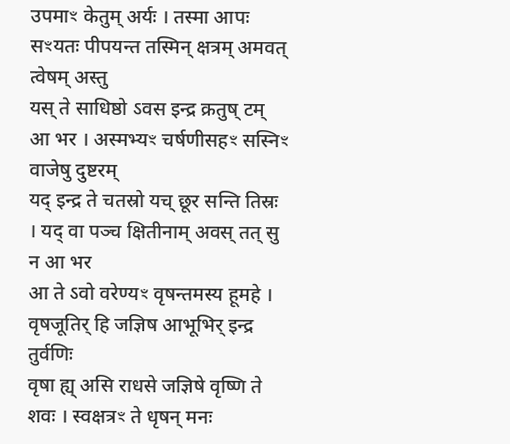उपमाꣳ केतुम् अर्यः । तस्मा आपः सꣳयतः पीपयन्त तस्मिन् क्षत्रम् अमवत् त्वेषम् अस्तु
यस् ते साधिष्ठो ऽवस इन्द्र क्रतुष् टम् आ भर । अस्मभ्यꣳ चर्षणीसहꣳ सस्निꣳ वाजेषु दुष्टरम्
यद् इन्द्र ते चतस्रो यच् छूर सन्ति तिस्रः । यद् वा पञ्च क्षितीनाम् अवस् तत् सु न आ भर
आ ते ऽवो वरेण्यꣳ वृषन्तमस्य हूमहे । वृषजूतिर् हि जज्ञिष आभूभिर् इन्द्र तुर्वणिः
वृषा ह्य् असि राधसे जज्ञिषे वृष्णि ते शवः । स्वक्षत्रꣳ ते धृषन् मनः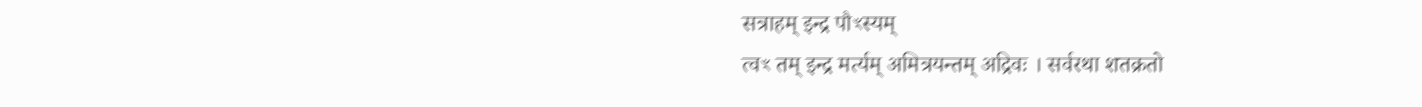सत्राहम् इन्द्र पौꣳस्यम्
त्वꣳ तम् इन्द्र मर्त्यम् अमित्रयन्तम् अद्रिवः । सर्वरथा शतक्रतो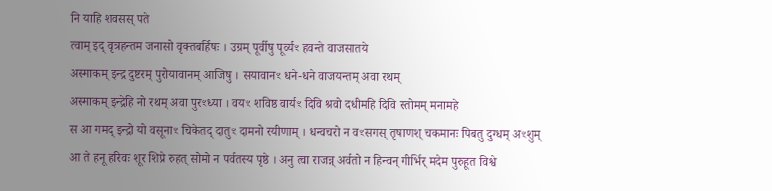नि याहि शवसस् पते
त्वाम् इद् वृत्रहन्तम जनासो वृक्तबर्हिषः । उग्रम् पूर्वीषु पूर्व्यꣳ हवन्ते वाजसातये
अस्माकम् इन्द्र दुष्टरम् पुरोयावानम् आजिषु । सयावानꣳ धने-धने वाजयन्तम् अवा रथम्
अस्माकम् इन्द्रेहि नो रथम् अवा पुरꣳध्या । वयꣳ शविष्ठ वार्यꣳ दिवि श्रवो दधीमहि दिवि स्तोमम् मनामहे
स आ गमद् इन्द्रो यो वसूनाꣳ चिकेतद् दातुꣳ दामनो रयीणाम् । धन्वचरो न वꣳसगस् तृषाणश् चकमानः पिबतु दुग्धम् अꣳशुम्
आ ते हनू हरिवः शूर शिप्रे रुहत् सोमो न पर्वतस्य पृष्ठे । अनु त्वा राजन्न् अर्वतो न हिन्वन् गीर्भिर् मदेम पुरुहूत विश्वे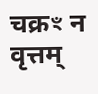चक्रꣳ न वृत्तम्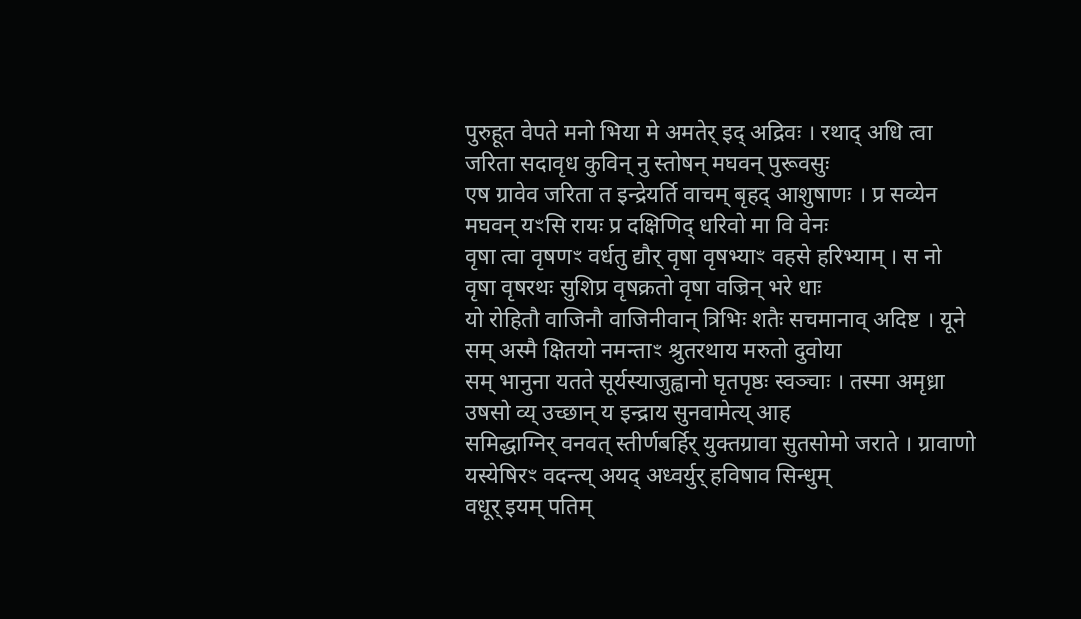पुरुहूत वेपते मनो भिया मे अमतेर् इद् अद्रिवः । रथाद् अधि त्वा जरिता सदावृध कुविन् नु स्तोषन् मघवन् पुरूवसुः
एष ग्रावेव जरिता त इन्द्रेयर्ति वाचम् बृहद् आशुषाणः । प्र सव्येन मघवन् यꣳसि रायः प्र दक्षिणिद् धरिवो मा वि वेनः
वृषा त्वा वृषणꣳ वर्धतु द्यौर् वृषा वृषभ्याꣳ वहसे हरिभ्याम् । स नो वृषा वृषरथः सुशिप्र वृषक्रतो वृषा वज्रिन् भरे धाः
यो रोहितौ वाजिनौ वाजिनीवान् त्रिभिः शतैः सचमानाव् अदिष्ट । यूने सम् अस्मै क्षितयो नमन्ताꣳ श्रुतरथाय मरुतो दुवोया
सम् भानुना यतते सूर्यस्याजुह्वानो घृतपृष्ठः स्वञ्चाः । तस्मा अमृध्रा उषसो व्य् उच्छान् य इन्द्राय सुनवामेत्य् आह
समिद्धाग्निर् वनवत् स्तीर्णबर्हिर् युक्तग्रावा सुतसोमो जराते । ग्रावाणो यस्येषिरꣳ वदन्त्य् अयद् अध्वर्युर् हविषाव सिन्धुम्
वधूर् इयम् पतिम्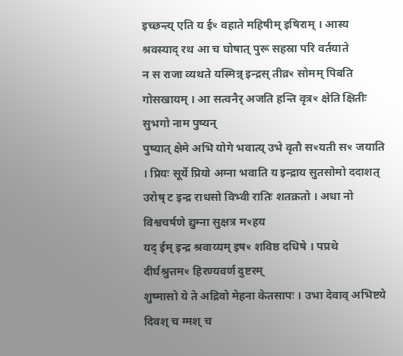इच्छन्त्य् एति य ईꣳ वहाते महिषीम् इषिराम् । आस्य श्रवस्याद् रथ आ च घोषात् पुरू सहस्रा परि वर्तयाते
न स राजा व्यथते यस्मिन्न् इन्द्रस् तीव्रꣳ सोमम् पिबति गोसखायम् । आ सत्वनैर् अजति हन्ति वृत्रꣳ क्षेति क्षितीः सुभगो नाम पुष्यन्
पुष्यात् क्षेमे अभि योगे भवात्य् उभे वृतौ सꣳयती सꣳ जयाति । प्रियः सूर्ये प्रियो अग्ना भवाति य इन्द्राय सुतसोमो ददाशत्
उरोष् ट इन्द्र राधसो विभ्वी रातिः शतक्रतो । अधा नो विश्वचर्षणे द्युम्ना सुक्षत्र मꣳहय
यद् ईम् इन्द्र श्रवाय्यम् इषꣳ शविष्ठ दधिषे । पप्रथे दीर्घश्रुत्तमꣳ हिरण्यवर्ण दुष्टरम्
शुष्मासो ये ते अद्रिवो मेहना केतसापः । उभा देवाव् अभिष्टये दिवश् च ग्मश् च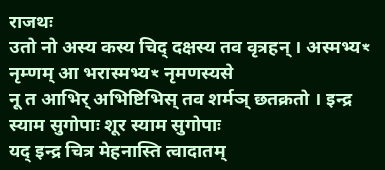राजथः
उतो नो अस्य कस्य चिद् दक्षस्य तव वृत्रहन् । अस्मभ्यꣳ नृम्णम् आ भरास्मभ्यꣳ नृमणस्यसे
नू त आभिर् अभिष्टिभिस् तव शर्मञ् छतक्रतो । इन्द्र स्याम सुगोपाः शूर स्याम सुगोपाः
यद् इन्द्र चित्र मेहनास्ति त्वादातम्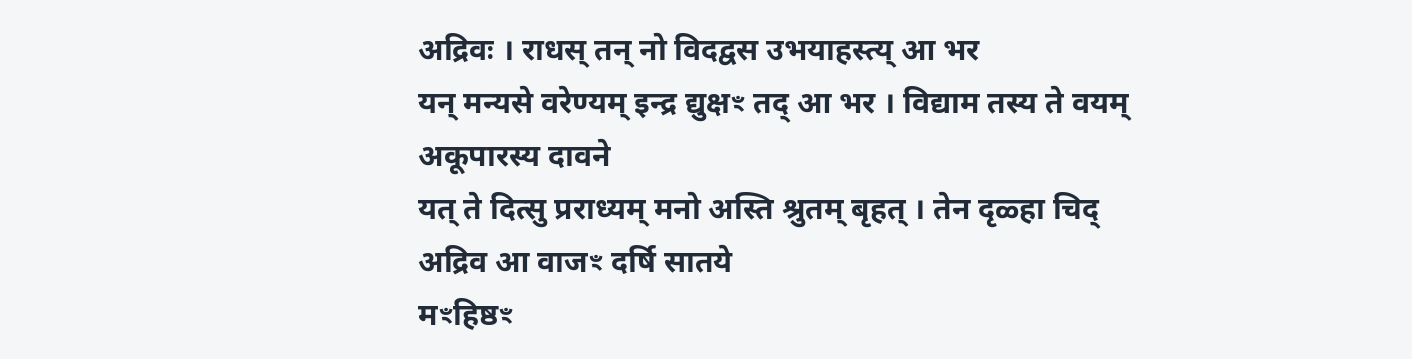अद्रिवः । राधस् तन् नो विदद्वस उभयाहस्त्य् आ भर
यन् मन्यसे वरेण्यम् इन्द्र द्युक्षꣳ तद् आ भर । विद्याम तस्य ते वयम् अकूपारस्य दावने
यत् ते दित्सु प्रराध्यम् मनो अस्ति श्रुतम् बृहत् । तेन दृळ्हा चिद् अद्रिव आ वाजꣳ दर्षि सातये
मꣳहिष्ठꣳ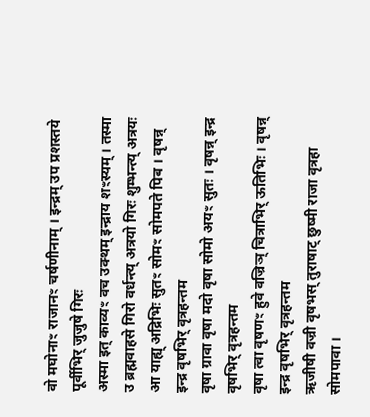वो मघोनाꣳ राजानꣳ चर्षणीनाम् । इन्द्रम् उप प्रशस्तये पूर्वीभिर् जुजुषे गिरः
अस्मा इत् काव्यꣳ वच उक्थम् इन्द्राय शꣳस्यम् । तस्मा उ ब्रह्मवाहसे गिरो वर्धन्त्य् अत्रयो गिरः शुम्भन्त्य् अत्रयः
आ याह्य् अद्रिभिः सुतꣳ सोमꣳ सोमपते पिब । वृषन्न् इन्द्र वृषभिर् वृत्रहन्तम
वृषा ग्रावा वृषा मदो वृषा सोमो अयꣳ सुतः । वृषन्न् इन्द्र वृषभिर् वृत्रहन्तम
वृषा त्वा वृषणꣳ हुवे वज्रिञ् चित्राभिर् ऊतिभिः । वृषन्न् इन्द्र वृषभिर् वृत्रहन्तम
ऋजीषी वज्री वृषभस् तुराषाट् छुष्मी राजा वृत्रहा सोमपावा ।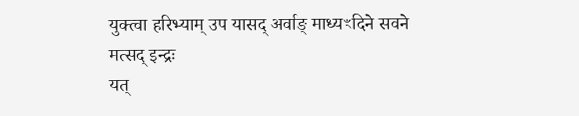युक्त्वा हरिभ्याम् उप यासद् अर्वाङ् माध्यꣳदिने सवने मत्सद् इन्द्रः
यत्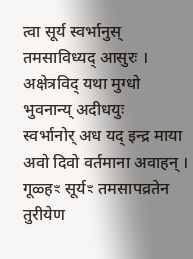त्वा सूर्य स्वर्भानुस् तमसाविध्यद् आसुरः । अक्षेत्रविद् यथा मुग्धो भुवनान्य् अदीधयुः
स्वर्भानोर् अध यद् इन्द्र माया अवो दिवो वर्तमाना अवाहन् । गूळ्हꣳ सूर्यꣳ तमसापव्रतेन तुरीयेण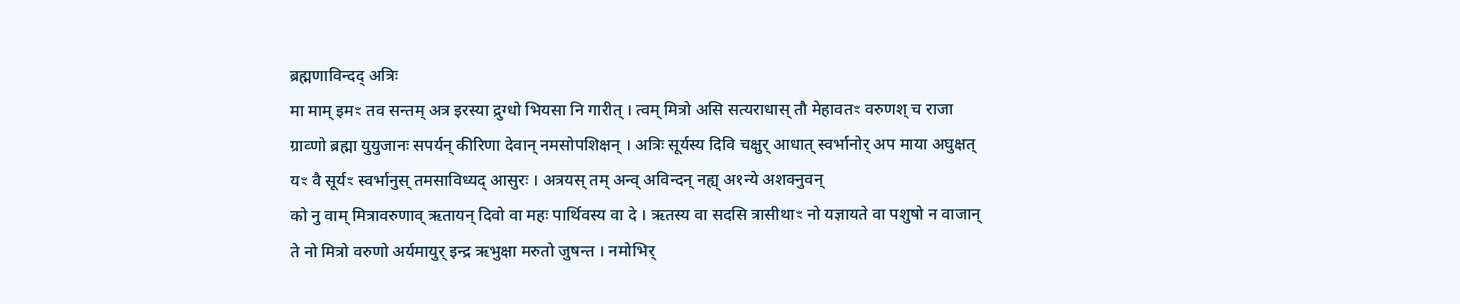ब्रह्मणाविन्दद् अत्रिः
मा माम् इमꣳ तव सन्तम् अत्र इरस्या द्रुग्धो भियसा नि गारीत् । त्वम् मित्रो असि सत्यराधास् तौ मेहावतꣳ वरुणश् च राजा
ग्राव्णो ब्रह्मा युयुजानः सपर्यन् कीरिणा देवान् नमसोपशिक्षन् । अत्रिः सूर्यस्य दिवि चक्षुर् आधात् स्वर्भानोर् अप माया अघुक्षत्
यꣳ वै सूर्यꣳ स्वर्भानुस् तमसाविध्यद् आसुरः । अत्रयस् तम् अन्व् अविन्दन् नह्य् अ१न्ये अशक्नुवन्
को नु वाम् मित्रावरुणाव् ऋतायन् दिवो वा महः पार्थिवस्य वा दे । ऋतस्य वा सदसि त्रासीथाꣳ नो यज्ञायते वा पशुषो न वाजान्
ते नो मित्रो वरुणो अर्यमायुर् इन्द्र ऋभुक्षा मरुतो जुषन्त । नमोभिर्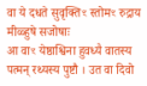वा ये दधते सुवृक्तिꣳ स्तोमꣳ रुद्राय मीळ्हुषे सजोषाः
आ वाꣳ येष्ठाश्विना हुवध्यै वातस्य पत्मन् रथ्यस्य पुष्टौ । उत वा दिवो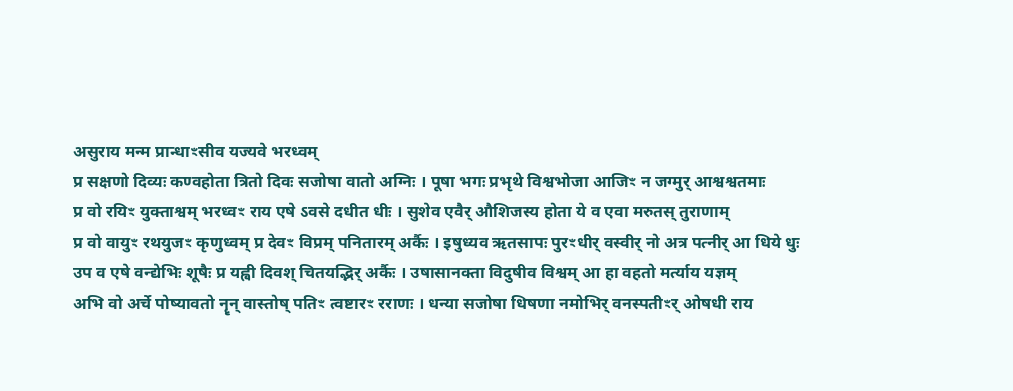असुराय मन्म प्रान्धाꣳसीव यज्यवे भरध्वम्
प्र सक्षणो दिव्यः कण्वहोता त्रितो दिवः सजोषा वातो अग्निः । पूषा भगः प्रभृथे विश्वभोजा आजिꣳ न जग्मुर् आश्वश्वतमाः
प्र वो रयिꣳ युक्ताश्वम् भरध्वꣳ राय एषे ऽवसे दधीत धीः । सुशेव एवैर् औशिजस्य होता ये व एवा मरुतस् तुराणाम्
प्र वो वायुꣳ रथयुजꣳ कृणुध्वम् प्र देवꣳ विप्रम् पनितारम् अर्कैः । इषुध्यव ऋतसापः पुरꣳधीर् वस्वीर् नो अत्र पत्नीर् आ धिये धुः
उप व एषे वन्द्येभिः शूषैः प्र यह्वी दिवश् चितयद्भिर् अर्कैः । उषासानक्ता विदुषीव विश्वम् आ हा वहतो मर्त्याय यज्ञम्
अभि वो अर्चे पोष्यावतो नॄन् वास्तोष् पतिꣳ त्वष्टारꣳ रराणः । धन्या सजोषा धिषणा नमोभिर् वनस्पतीꣳर् ओषधी राय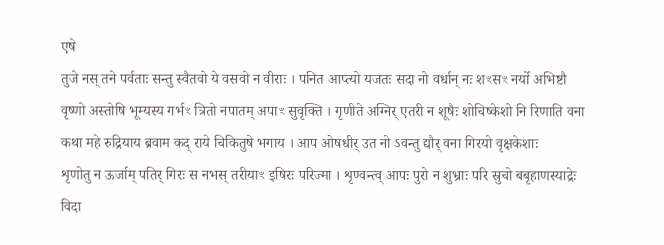एषे
तुजे नस् तने पर्वताः सन्तु स्वैतवो ये वसवो न वीराः । पनित आप्त्यो यजतः सदा नो वर्धान् नः शꣳसꣳ नर्यो अभिष्टौ
वृष्णो अस्तोषि भूम्यस्य गर्भꣳ त्रितो नपातम् अपाꣳ सुवृक्ति । गृणीते अग्निर् एतरी न शूषैः शोचिष्केशो नि रिणाति वना
कथा महे रुद्रियाय ब्रवाम कद् राये चिकितुषे भगाय । आप ओषधीर् उत नो ऽवन्तु द्यौर् वना गिरयो वृक्षकेशाः
शृणोतु न ऊर्जाम् पतिर् गिरः स नभस् तरीयाꣳ इषिरः परिज्मा । शृण्वन्त्व् आपः पुरो न शुभ्राः परि स्रुचो बबृहाणस्याद्रेः
विदा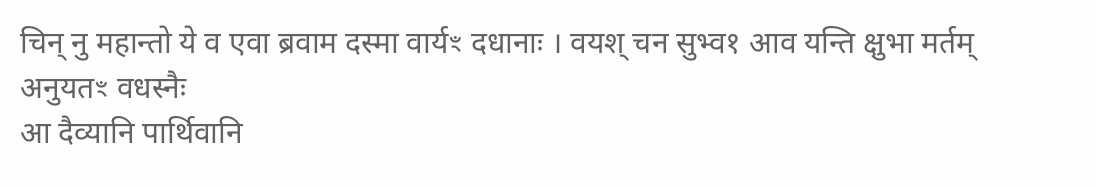चिन् नु महान्तो ये व एवा ब्रवाम दस्मा वार्यꣳ दधानाः । वयश् चन सुभ्व१ आव यन्ति क्षुभा मर्तम् अनुयतꣳ वधस्नैः
आ दैव्यानि पार्थिवानि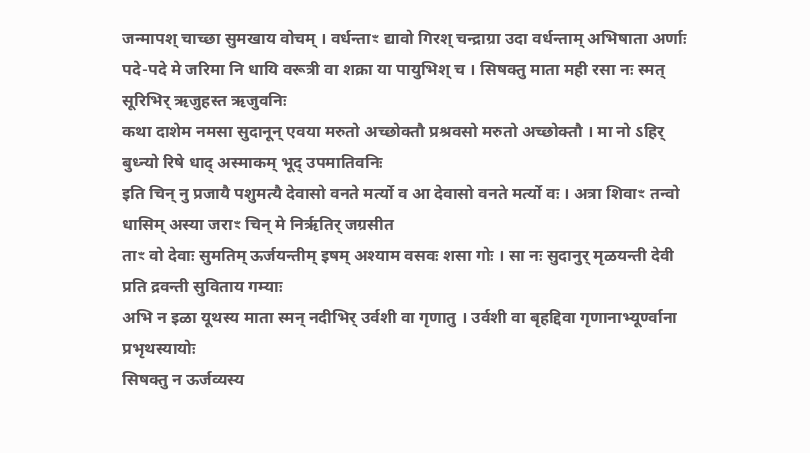जन्मापश् चाच्छा सुमखाय वोचम् । वर्धन्ताꣳ द्यावो गिरश् चन्द्राग्रा उदा वर्धन्ताम् अभिषाता अर्णाः
पदे-पदे मे जरिमा नि धायि वरूत्री वा शक्रा या पायुभिश् च । सिषक्तु माता मही रसा नः स्मत् सूरिभिर् ऋजुहस्त ऋजुवनिः
कथा दाशेम नमसा सुदानून् एवया मरुतो अच्छोक्तौ प्रश्रवसो मरुतो अच्छोक्तौ । मा नो ऽहिर् बुध्न्यो रिषे धाद् अस्माकम् भूद् उपमातिवनिः
इति चिन् नु प्रजायै पशुमत्यै देवासो वनते मर्त्यो व आ देवासो वनते मर्त्यो वः । अत्रा शिवाꣳ तन्वो धासिम् अस्या जराꣳ चिन् मे निरृतिर् जग्रसीत
ताꣳ वो देवाः सुमतिम् ऊर्जयन्तीम् इषम् अश्याम वसवः शसा गोः । सा नः सुदानुर् मृळयन्ती देवी प्रति द्रवन्ती सुविताय गम्याः
अभि न इळा यूथस्य माता स्मन् नदीभिर् उर्वशी वा गृणातु । उर्वशी वा बृहद्दिवा गृणानाभ्यूर्ण्वाना प्रभृथस्यायोः
सिषक्तु न ऊर्जव्यस्य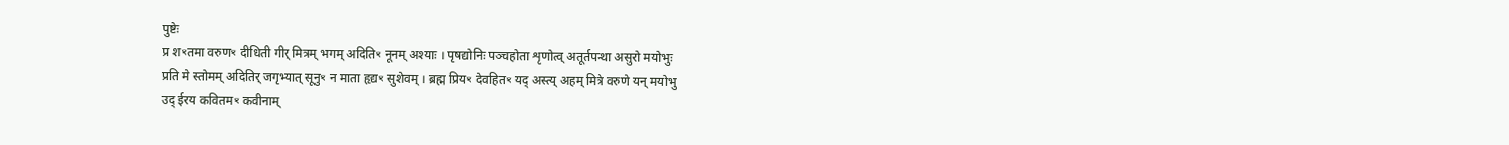पुष्टेः
प्र शꣳतमा वरुणꣳ दीधिती गीर् मित्रम् भगम् अदितिꣳ नूनम् अश्याः । पृषद्योनिः पञ्चहोता शृणोत्व् अतूर्तपन्था असुरो मयोभुः
प्रति मे स्तोमम् अदितिर् जगृभ्यात् सूनुꣳ न माता हृद्यꣳ सुशेवम् । ब्रह्म प्रियꣳ देवहितꣳ यद् अस्त्य् अहम् मित्रे वरुणे यन् मयोभु
उद् ईरय कवितमꣳ कवीनाम्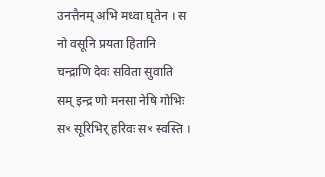उनत्तैनम् अभि मध्वा घृतेन । स नो वसूनि प्रयता हितानि चन्द्राणि देवः सविता सुवाति
सम् इन्द्र णो मनसा नेषि गोभिः सꣳ सूरिभिर् हरिवः सꣳ स्वस्ति ।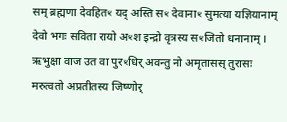सम् ब्रह्मणा देवहितꣳ यद् अस्ति सꣳ देवानाꣳ सुमत्या यज्ञियानाम्
देवो भगः सविता रायो अꣳश इन्द्रो वृत्रस्य सꣳजितो धनानाम् । ऋभुक्षा वाज उत वा पुरꣳधिर् अवन्तु नो अमृतासस् तुरासः
मरुत्वतो अप्रतीतस्य जिष्णोर्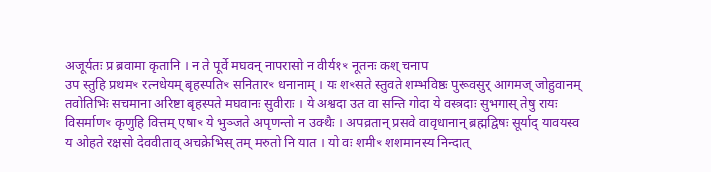अजूर्यतः प्र ब्रवामा कृतानि । न ते पूर्वे मघवन् नापरासो न वीर्य१ꣳ नूतनः कश् चनाप
उप स्तुहि प्रथमꣳ रत्नधेयम् बृहस्पतिꣳ सनितारꣳ धनानाम् । यः शꣳसते स्तुवते शम्भविष्ठः पुरूवसुर् आगमज् जोहुवानम्
तवोतिभिः सचमाना अरिष्टा बृहस्पते मघवानः सुवीराः । ये अश्वदा उत वा सन्ति गोदा ये वस्त्रदाः सुभगास् तेषु रायः
विसर्माणꣳ कृणुहि वित्तम् एषाꣳ ये भुञ्जते अपृणन्तो न उक्थैः । अपव्रतान् प्रसवे वावृधानान् ब्रह्मद्विषः सूर्याद् यावयस्व
य ओहते रक्षसो देववीताव् अचक्रेभिस् तम् मरुतो नि यात । यो वः शमीꣳ शशमानस्य निन्दात्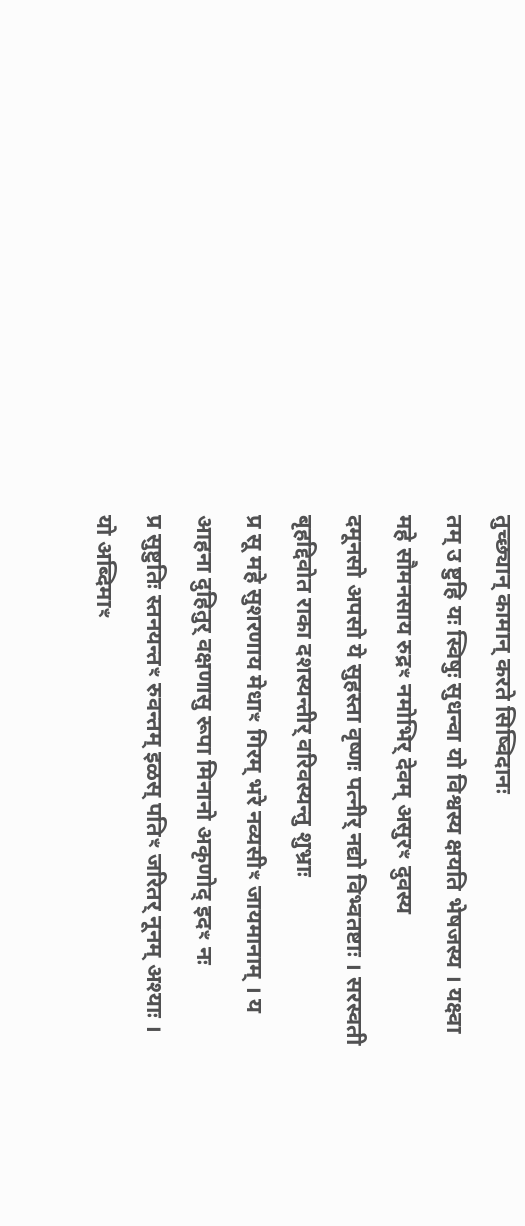तुच्छ्यान् कामान् करते सिष्विदानः
तम् उ ष्टुहि यः स्विषुः सुधन्वा यो विश्वस्य क्षयति भेषजस्य । यक्ष्वा महे सौमनसाय रुद्रꣳ नमोभिर् देवम् असुरꣳ दुवस्य
दमूनसो अपसो ये सुहस्ता वृष्णः पत्नीर् नद्यो विभ्वतष्टाः । सरस्वती बृहद्दिवोत राका दशस्यन्तीर् वरिवस्यन्तु शुभ्राः
प्र सू महे सुशरणाय मेधाꣳ गिरम् भरे नव्यसीꣳ जायमानाम् । य आहना दुहितुर् वक्षणासु रूपा मिनानो अकृणोद् इदꣳ नः
प्र सुष्टुतिः स्तनयन्तꣳ रुवन्तम् इळस् पतिꣳ जरितर् नूनम् अश्याः । यो अब्दिमाꣳ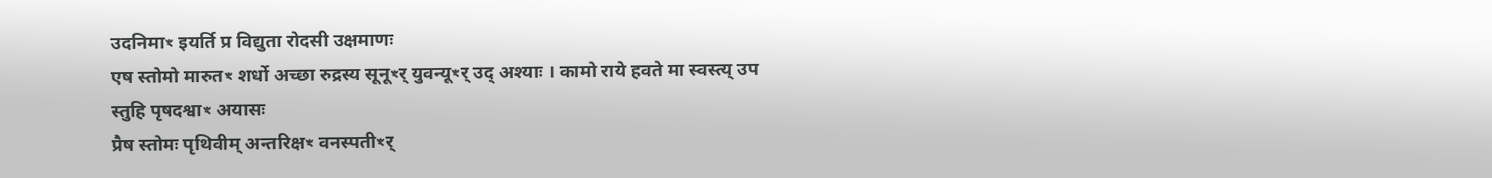उदनिमाꣳ इयर्ति प्र विद्युता रोदसी उक्षमाणः
एष स्तोमो मारुतꣳ शर्धो अच्छा रुद्रस्य सूनूꣳर् युवन्यूꣳर् उद् अश्याः । कामो राये हवते मा स्वस्त्य् उप स्तुहि पृषदश्वाꣳ अयासः
प्रैष स्तोमः पृथिवीम् अन्तरिक्षꣳ वनस्पतीꣳर्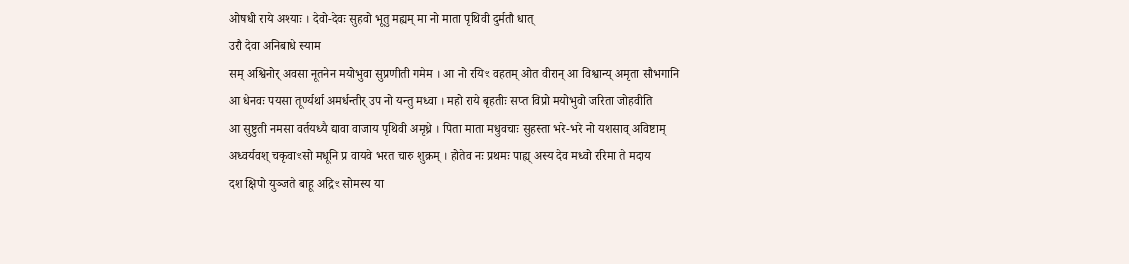ओषधी राये अश्याः । देवो-देवः सुहवो भूतु मह्यम् मा नो माता पृथिवी दुर्मतौ धात्
उरौ देवा अनिबाधे स्याम
सम् अश्विनोर् अवसा नूतनेन मयोभुवा सुप्रणीती गमेम । आ नो रयिꣳ वहतम् ओत वीरान् आ विश्वान्य् अमृता सौभगानि
आ धेनवः पयसा तूर्ण्यर्था अमर्धन्तीर् उप नो यन्तु मध्वा । महो राये बृहतीः सप्त विप्रो मयोभुवो जरिता जोहवीति
आ सुष्टुती नमसा वर्तयध्यै द्यावा वाजाय पृथिवी अमृध्रे । पिता माता मधुवचाः सुहस्ता भरे-भरे नो यशसाव् अविष्टाम्
अध्वर्यवश् चकृवाꣳसो मधूनि प्र वायवे भरत चारु शुक्रम् । होतेव नः प्रथमः पाह्य् अस्य देव मध्वो ररिमा ते मदाय
दश क्षिपो युञ्जते बाहू अद्रिꣳ सोमस्य या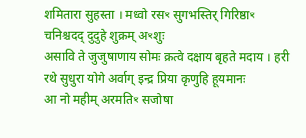शमितारा सुहस्ता । मध्वो रसꣳ सुगभस्तिर् गिरिष्ठाꣳ चनिश्चदद् दुदुहे शुक्रम् अꣳशुः
असावि ते जुजुषाणाय सोमः क्रत्वे दक्षाय बृहते मदाय । हरी रथे सुधुरा योगे अर्वाग् इन्द्र प्रिया कृणुहि हूयमानः
आ नो महीम् अरमतिꣳ सजोषा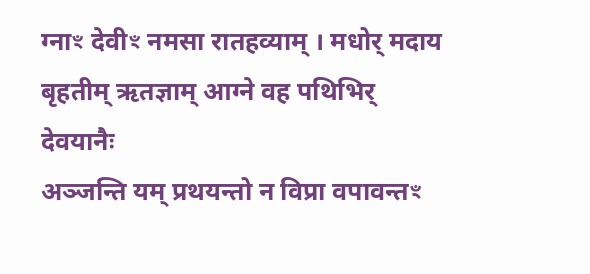ग्नाꣳ देवीꣳ नमसा रातहव्याम् । मधोर् मदाय बृहतीम् ऋतज्ञाम् आग्ने वह पथिभिर् देवयानैः
अञ्जन्ति यम् प्रथयन्तो न विप्रा वपावन्तꣳ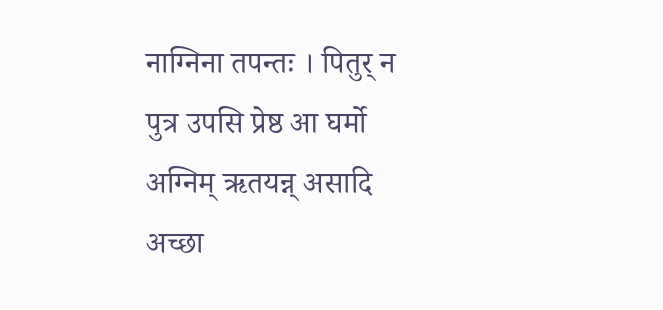नाग्निना तपन्तः । पितुर् न पुत्र उपसि प्रेष्ठ आ घर्मो अग्निम् ऋतयन्न् असादि
अच्छा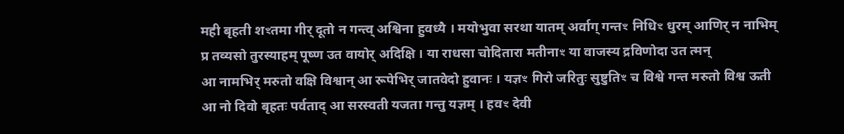मही बृहती शꣳतमा गीर् दूतो न गन्त्व् अश्विना हुवध्यै । मयोभुवा सरथा यातम् अर्वाग् गन्तꣳ निधिꣳ धुरम् आणिर् न नाभिम्
प्र तव्यसो तुरस्याहम् पूष्ण उत वायोर् अदिक्षि । या राधसा चोदितारा मतीनाꣳ या वाजस्य द्रविणोदा उत त्मन्
आ नामभिर् मरुतो वक्षि विश्वान् आ रूपेभिर् जातवेदो हुवानः । यज्ञꣳ गिरो जरितुः सुष्टुतिꣳ च विश्वे गन्त मरुतो विश्व ऊती
आ नो दिवो बृहतः पर्वताद् आ सरस्वती यजता गन्तु यज्ञम् । हवꣳ देवी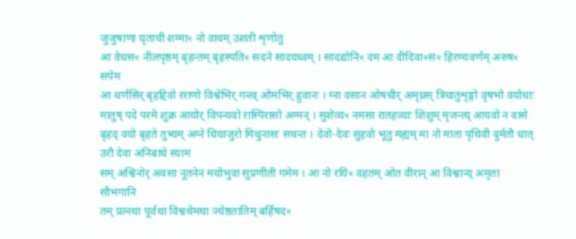जुजुषाणा घृताची शग्माꣳ नो वाचम् उशती शृणोतु
आ वेधसꣳ नीलपृष्ठम् बृहन्तम् बृहस्पतिꣳ सदने सादयध्वम् । सादद्योनिꣳ दम आ दीदिवाꣳसꣳ हिरण्यवर्णम् अरुषꣳ सपेम
आ धर्णसिर् बृहद्दिवो रराणो विश्वेभिर् गन्त्व् ओमभिर् हुवानः । ग्ना वसान ओषधीर् अमृध्रस् त्रिधातुशृङ्गो वृषभो वयोधाः
मातुष् पदे परमे शुक्र आयोर् विपन्यवो रास्पिरासो अग्मन् । सुशेव्यꣳ नमसा रातहव्याः शिशुम् मृजन्त्य् आयवो न वासे
बृहद् वयो बृहते तुभ्यम् अग्ने धियाजुरो मिथुनासः सचन्त । देवो-देवः सुहवो भूतु मह्यम् मा नो माता पृथिवी दुर्मतौ धात्
उरौ देवा अनिबाधे स्याम
सम् अश्विनोर् अवसा नूतनेन मयोभुवा सुप्रणीती गमेम । आ नो रयिꣳ वहतम् ओत वीरान् आ विश्वान्य् अमृता सौभगानि
तम् प्रत्नथा पूर्वथा विश्वथेमथा ज्येष्ठतातिम् बर्हिषदꣳ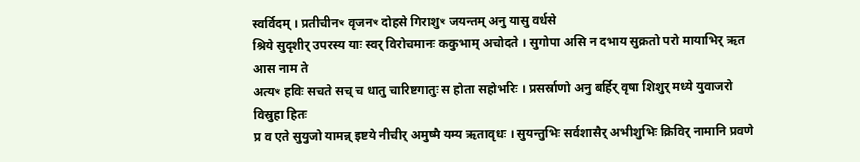स्वर्विदम् । प्रतीचीनꣳ वृजनꣳ दोहसे गिराशुꣳ जयन्तम् अनु यासु वर्धसे
श्रिये सुदृशीर् उपरस्य याः स्वर् विरोचमानः ककुभाम् अचोदते । सुगोपा असि न दभाय सुक्रतो परो मायाभिर् ऋत आस नाम ते
अत्यꣳ हविः सचते सच् च धातु चारिष्टगातुः स होता सहोभरिः । प्रसर्स्राणो अनु बर्हिर् वृषा शिशुर् मध्ये युवाजरो विस्रुहा हितः
प्र व एते सुयुजो यामन्न् इष्टये नीचीर् अमुष्मै यम्य ऋतावृधः । सुयन्तुभिः सर्वशासैर् अभीशुभिः क्रिविर् नामानि प्रवणे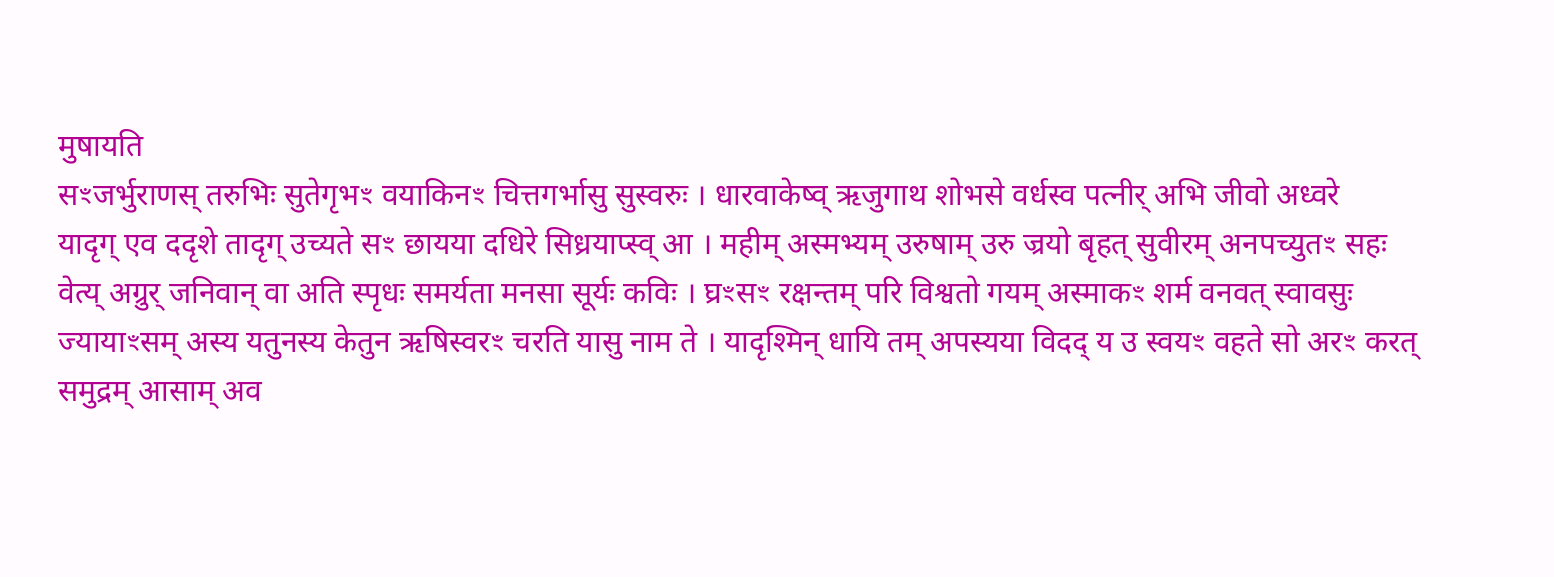मुषायति
सꣳजर्भुराणस् तरुभिः सुतेगृभꣳ वयाकिनꣳ चित्तगर्भासु सुस्वरुः । धारवाकेष्व् ऋजुगाथ शोभसे वर्धस्व पत्नीर् अभि जीवो अध्वरे
यादृग् एव ददृशे तादृग् उच्यते सꣳ छायया दधिरे सिध्रयाप्स्व् आ । महीम् अस्मभ्यम् उरुषाम् उरु ज्रयो बृहत् सुवीरम् अनपच्युतꣳ सहः
वेत्य् अग्रुर् जनिवान् वा अति स्पृधः समर्यता मनसा सूर्यः कविः । घ्रꣳसꣳ रक्षन्तम् परि विश्वतो गयम् अस्माकꣳ शर्म वनवत् स्वावसुः
ज्यायाꣳसम् अस्य यतुनस्य केतुन ऋषिस्वरꣳ चरति यासु नाम ते । यादृश्मिन् धायि तम् अपस्यया विदद् य उ स्वयꣳ वहते सो अरꣳ करत्
समुद्रम् आसाम् अव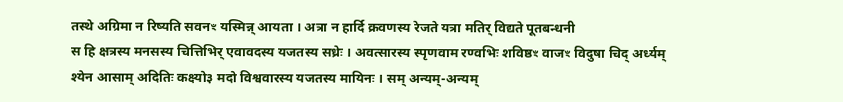तस्थे अग्रिमा न रिष्यति सवनꣳ यस्मिन्न् आयता । अत्रा न हार्दि क्रवणस्य रेजते यत्रा मतिर् विद्यते पूतबन्धनी
स हि क्षत्रस्य मनसस्य चित्तिभिर् एवावदस्य यजतस्य सध्रेः । अवत्सारस्य स्पृणवाम रण्वभिः शविष्ठꣳ वाजꣳ विदुषा चिद् अर्ध्यम्
श्येन आसाम् अदितिः कक्ष्यो३ मदो विश्ववारस्य यजतस्य मायिनः । सम् अन्यम्-अन्यम्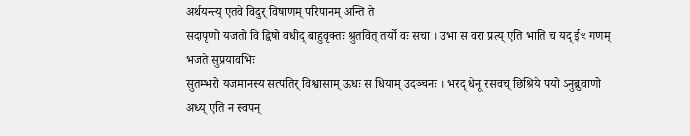अर्थयन्त्य् एतवे विदुर् विषाणम् परिपानम् अन्ति ते
सदापृणो यजतो वि द्विषो वधीद् बाहुवृक्तः श्रुतवित् तर्यो वः सचा । उभा स वरा प्रत्य् एति भाति च यद् ईꣳ गणम् भजते सुप्रयावभिः
सुतम्भरो यजमानस्य सत्पतिर् विश्वासाम् ऊधः स धियाम् उदञ्चनः । भरद् धेनू रसवच् छिश्रिये पयो ऽनुब्रुवाणो अध्य् एति न स्वपन्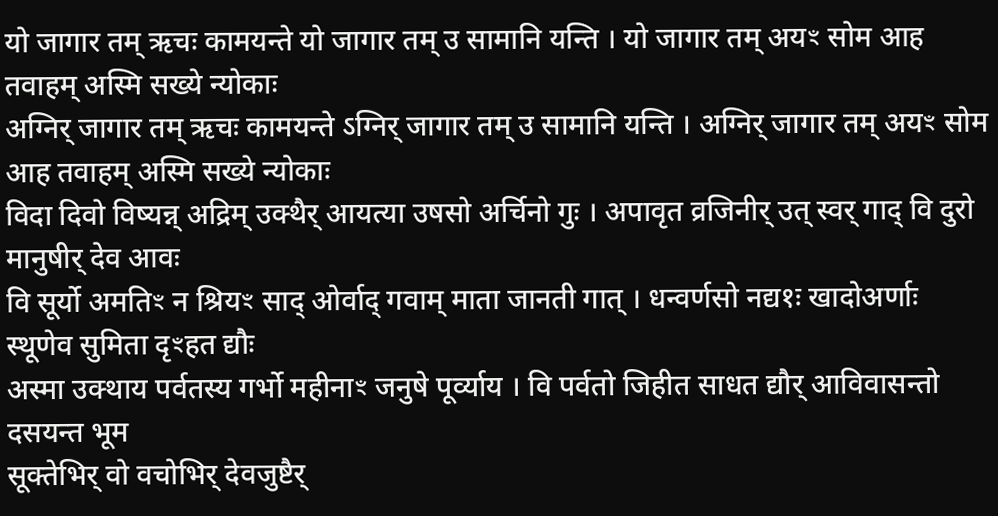यो जागार तम् ऋचः कामयन्ते यो जागार तम् उ सामानि यन्ति । यो जागार तम् अयꣳ सोम आह तवाहम् अस्मि सख्ये न्योकाः
अग्निर् जागार तम् ऋचः कामयन्ते ऽग्निर् जागार तम् उ सामानि यन्ति । अग्निर् जागार तम् अयꣳ सोम आह तवाहम् अस्मि सख्ये न्योकाः
विदा दिवो विष्यन्न् अद्रिम् उक्थैर् आयत्या उषसो अर्चिनो गुः । अपावृत व्रजिनीर् उत् स्वर् गाद् वि दुरो मानुषीर् देव आवः
वि सूर्यो अमतिꣳ न श्रियꣳ साद् ओर्वाद् गवाम् माता जानती गात् । धन्वर्णसो नद्य१ः खादोअर्णाः स्थूणेव सुमिता दृꣳहत द्यौः
अस्मा उक्थाय पर्वतस्य गर्भो महीनाꣳ जनुषे पूर्व्याय । वि पर्वतो जिहीत साधत द्यौर् आविवासन्तो दसयन्त भूम
सूक्तेभिर् वो वचोभिर् देवजुष्टैर्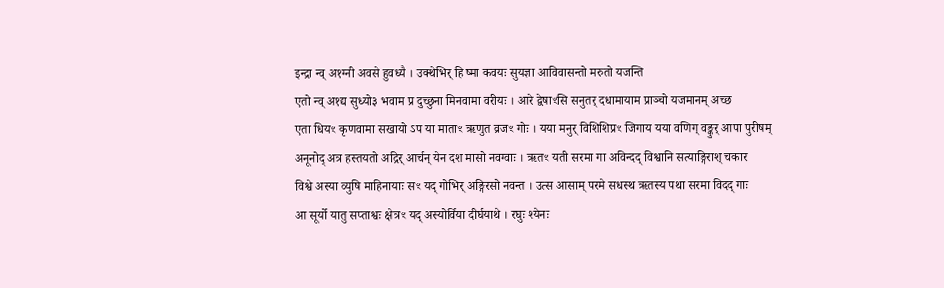इन्द्रा न्व् अ१ग्नी अवसे हुवध्यै । उक्थेभिर् हि ष्मा कवयः सुयज्ञा आविवासन्तो मरुतो यजन्ति
एतो न्व् अ१द्य सुध्यो३ भवाम प्र दुच्छुना मिनवामा वरीयः । आरे द्वेषाꣳसि सनुतर् दधामायाम प्राञ्चो यजमानम् अच्छ
एता धियꣳ कृणवामा सखायो ऽप या माताꣳ ऋणुत व्रजꣳ गोः । यया मनुर् विशिशिप्रꣳ जिगाय यया वणिग् वङ्कुर् आपा पुरीषम्
अनूनोद् अत्र हस्तयतो अद्रिर् आर्चन् येन दश मासो नवग्वाः । ऋतꣳ यती सरमा गा अविन्दद् विश्वानि सत्याङ्गिराश् चकार
विश्वे अस्या व्युषि माहिनायाः सꣳ यद् गोभिर् अङ्गिरसो नवन्त । उत्स आसाम् परमे सधस्थ ऋतस्य पथा सरमा विदद् गाः
आ सूर्यो यातु सप्ताश्वः क्षेत्रꣳ यद् अस्योर्विया दीर्घयाथे । रघुः श्येनः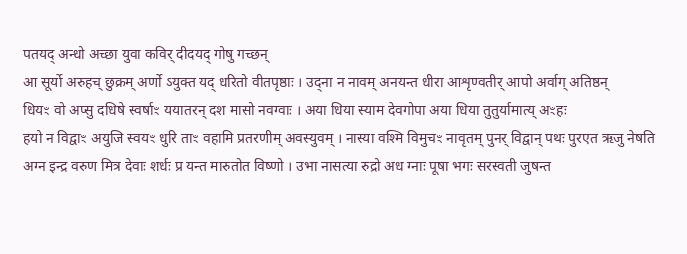पतयद् अन्धो अच्छा युवा कविर् दीदयद् गोषु गच्छन्
आ सूर्यो अरुहच् छुक्रम् अर्णो ऽयुक्त यद् धरितो वीतपृष्ठाः । उद्ना न नावम् अनयन्त धीरा आशृण्वतीर् आपो अर्वाग् अतिष्ठन्
धियꣳ वो अप्सु दधिषे स्वर्षाꣳ ययातरन् दश मासो नवग्वाः । अया धिया स्याम देवगोपा अया धिया तुतुर्यामात्य् अꣳहः
हयो न विद्वाꣳ अयुजि स्वयꣳ धुरि ताꣳ वहामि प्रतरणीम् अवस्युवम् । नास्या वश्मि विमुचꣳ नावृतम् पुनर् विद्वान् पथः पुरएत ऋजु नेषति
अग्न इन्द्र वरुण मित्र देवाः शर्धः प्र यन्त मारुतोत विष्णो । उभा नासत्या रुद्रो अध ग्नाः पूषा भगः सरस्वती जुषन्त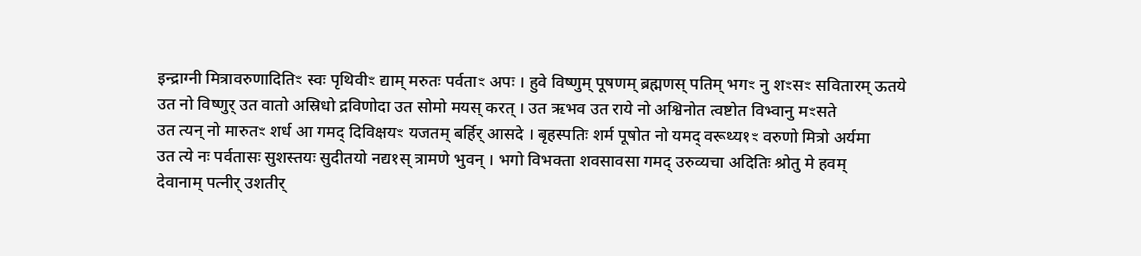इन्द्राग्नी मित्रावरुणादितिꣳ स्वः पृथिवीꣳ द्याम् मरुतः पर्वताꣳ अपः । हुवे विष्णुम् पूषणम् ब्रह्मणस् पतिम् भगꣳ नु शꣳसꣳ सवितारम् ऊतये
उत नो विष्णुर् उत वातो अस्रिधो द्रविणोदा उत सोमो मयस् करत् । उत ऋभव उत राये नो अश्विनोत त्वष्टोत विभ्वानु मꣳसते
उत त्यन् नो मारुतꣳ शर्ध आ गमद् दिविक्षयꣳ यजतम् बर्हिर् आसदे । बृहस्पतिः शर्म पूषोत नो यमद् वरूथ्य१ꣳ वरुणो मित्रो अर्यमा
उत त्ये नः पर्वतासः सुशस्तयः सुदीतयो नद्य१स् त्रामणे भुवन् । भगो विभक्ता शवसावसा गमद् उरुव्यचा अदितिः श्रोतु मे हवम्
देवानाम् पत्नीर् उशतीर्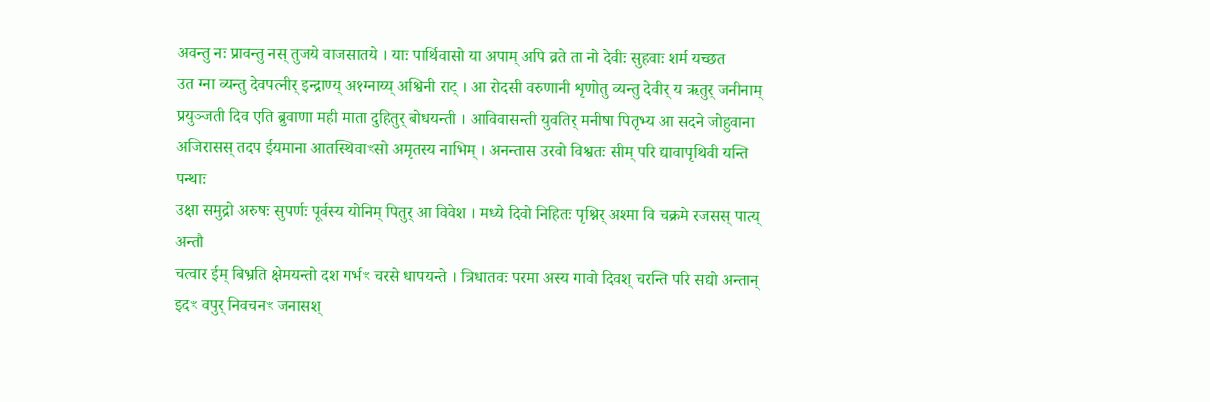अवन्तु नः प्रावन्तु नस् तुजये वाजसातये । याः पार्थिवासो या अपाम् अपि व्रते ता नो देवीः सुहवाः शर्म यच्छत
उत ग्ना व्यन्तु देवपत्नीर् इन्द्राण्य् अ१ग्नाय्य् अश्विनी राट् । आ रोदसी वरुणानी शृणोतु व्यन्तु देवीर् य ऋतुर् जनीनाम्
प्रयुञ्जती दिव एति ब्रुवाणा मही माता दुहितुर् बोधयन्ती । आविवासन्ती युवतिर् मनीषा पितृभ्य आ सदने जोहुवाना
अजिरासस् तदप ईयमाना आतस्थिवाꣳसो अमृतस्य नाभिम् । अनन्तास उरवो विश्वतः सीम् परि द्यावापृथिवी यन्ति पन्थाः
उक्षा समुद्रो अरुषः सुपर्णः पूर्वस्य योनिम् पितुर् आ विवेश । मध्ये दिवो निहितः पृश्निर् अश्मा वि चक्रमे रजसस् पात्य् अन्तौ
चत्वार ईम् बिभ्रति क्षेमयन्तो दश गर्भꣳ चरसे धापयन्ते । त्रिधातवः परमा अस्य गावो दिवश् चरन्ति परि सद्यो अन्तान्
इदꣳ वपुर् निवचनꣳ जनासश्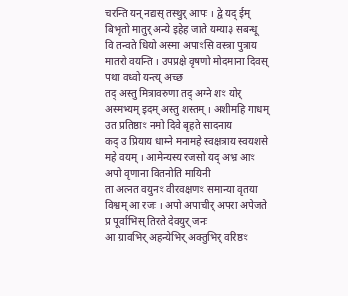चरन्ति यन् नद्यस् तस्थुर् आपः । द्वे यद् ईम् बिभृतो मातुर् अन्ये इहेह जाते यम्या३ सबन्धू
वि तन्वते धियो अस्मा अपाꣳसि वस्त्रा पुत्राय मातरो वयन्ति । उपप्रक्षे वृषणो मोदमाना दिवस् पथा वध्वो यन्त्य् अच्छ
तद् अस्तु मित्रावरुणा तद् अग्ने शꣳ योर् अस्मभ्यम् इदम् अस्तु शस्तम् । अशीमहि गाधम् उत प्रतिष्ठाꣳ नमो दिवे बृहते सादनाय
कद् उ प्रियाय धाम्ने मनामहे स्वक्षत्राय स्वयशसे महे वयम् । आमेन्यस्य रजसो यद् अभ्र आꣳ अपो वृणाना वितनोति मायिनी
ता अत्नत वयुनꣳ वीरवक्षणꣳ समान्या वृतया विश्वम् आ रजः । अपो अपाचीर् अपरा अपेजते प्र पूर्वाभिस् तिरते देवयुर् जनः
आ ग्रावभिर् अहन्येभिर् अक्तुभिर् वरिष्ठꣳ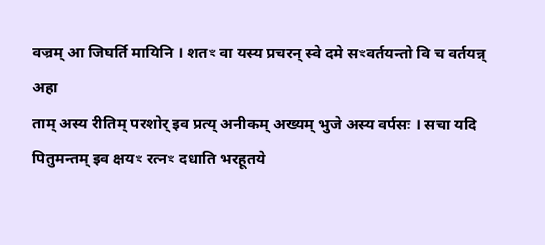वज्रम् आ जिघर्ति मायिनि । शतꣳ वा यस्य प्रचरन् स्वे दमे सꣳवर्तयन्तो वि च वर्तयन्न् अहा
ताम् अस्य रीतिम् परशोर् इव प्रत्य् अनीकम् अख्यम् भुजे अस्य वर्पसः । सचा यदि पितुमन्तम् इव क्षयꣳ रत्नꣳ दधाति भरहूतये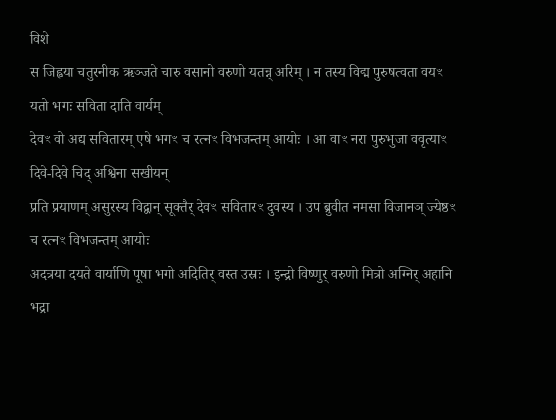विशे
स जिह्वया चतुरनीक ऋञ्जते चारु वसानो वरुणो यतन्न् अरिम् । न तस्य विद्म पुरुषत्वता वयꣳ यतो भगः सविता दाति वार्यम्
देवꣳ वो अद्य सवितारम् एषे भगꣳ च रत्नꣳ विभजन्तम् आयोः । आ वाꣳ नरा पुरुभुजा ववृत्याꣳ दिवे-दिवे चिद् अश्विना सखीयन्
प्रति प्रयाणम् असुरस्य विद्वान् सूक्तैर् देवꣳ सवितारꣳ दुवस्य । उप ब्रुवीत नमसा विजानञ् ज्येष्ठꣳ च रत्नꣳ विभजन्तम् आयोः
अदत्रया दयते वार्याणि पूषा भगो अदितिर् वस्त उस्रः । इन्द्रो विष्णुर् वरुणो मित्रो अग्निर् अहानि भद्रा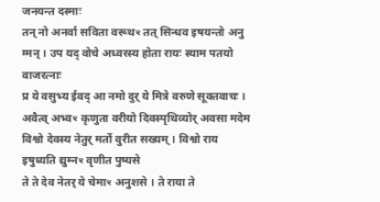जनयन्त दस्माः
तन् नो अनर्वा सविता वरूथꣳ तत् सिन्धव इषयन्तो अनु ग्मन् । उप यद् वोचे अध्वरस्य होता रायः स्याम पतयो वाजरत्नाः
प्र ये वसुभ्य ईवद् आ नमो दुर् ये मित्रे वरुणे सूक्तवाचः । अवैत्व् अभ्वꣳ कृणुता वरीयो दिवस्पृथिव्योर् अवसा मदेम
विश्वो देवस्य नेतुर् मर्तो वुरीत सख्यम् । विश्वो राय इषुध्यति द्युम्नꣳ वृणीत पुष्यसे
ते ते देव नेतर् ये चेमाꣳ अनुशसे । ते राया ते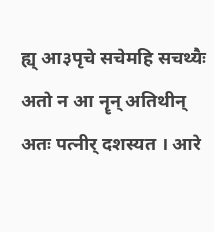ह्य् आ३पृचे सचेमहि सचथ्यैः
अतो न आ नॄन् अतिथीन् अतः पत्नीर् दशस्यत । आरे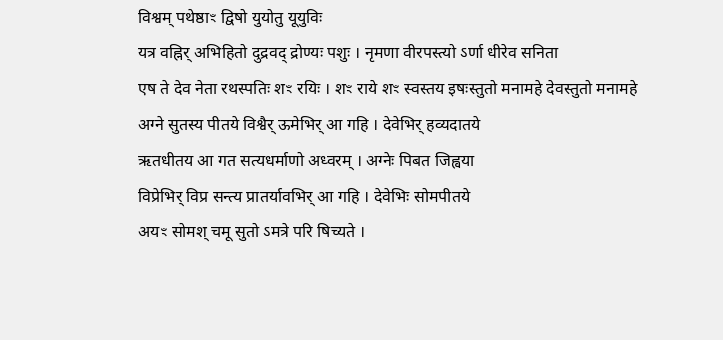विश्वम् पथेष्ठाꣳ द्विषो युयोतु यूयुविः
यत्र वह्निर् अभिहितो दुद्रवद् द्रोण्यः पशुः । नृमणा वीरपस्त्यो ऽर्णा धीरेव सनिता
एष ते देव नेता रथस्पतिः शꣳ रयिः । शꣳ राये शꣳ स्वस्तय इषःस्तुतो मनामहे देवस्तुतो मनामहे
अग्ने सुतस्य पीतये विश्वैर् ऊमेभिर् आ गहि । देवेभिर् हव्यदातये
ऋतधीतय आ गत सत्यधर्माणो अध्वरम् । अग्नेः पिबत जिह्वया
विप्रेभिर् विप्र सन्त्य प्रातर्यावभिर् आ गहि । देवेभिः सोमपीतये
अयꣳ सोमश् चमू सुतो ऽमत्रे परि षिच्यते ।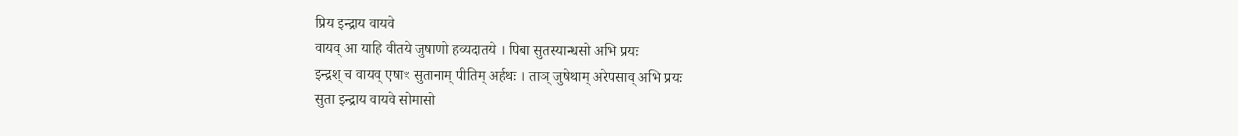प्रिय इन्द्राय वायवे
वायव् आ याहि वीतये जुषाणो हव्यदातये । पिबा सुतस्यान्धसो अभि प्रयः
इन्द्रश् च वायव् एषाꣳ सुतानाम् पीतिम् अर्हथः । ताञ् जुषेथाम् अरेपसाव् अभि प्रयः
सुता इन्द्राय वायवे सोमासो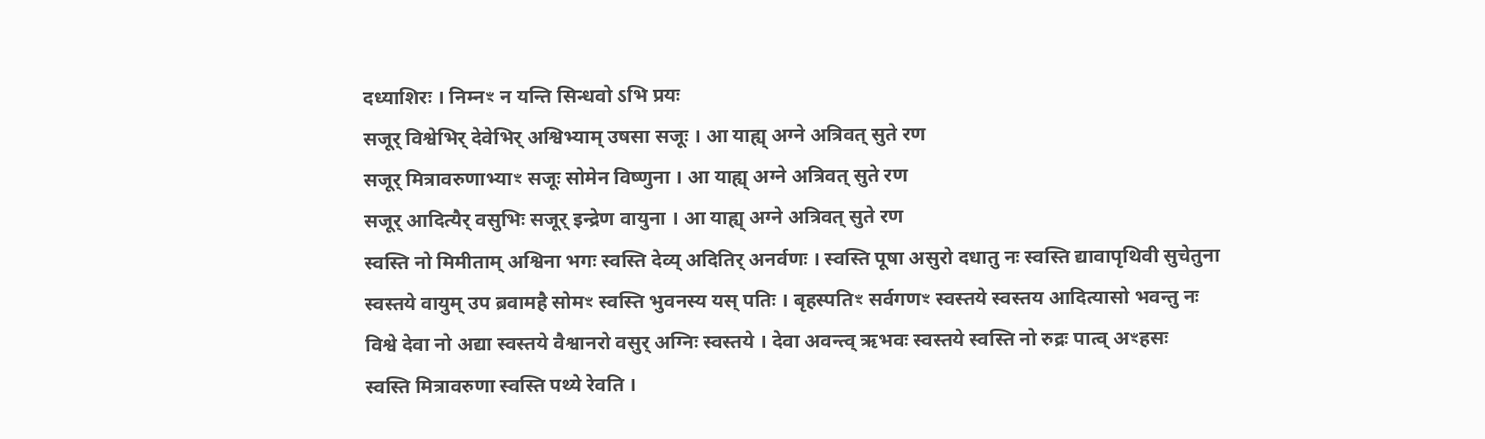दध्याशिरः । निम्नꣳ न यन्ति सिन्धवो ऽभि प्रयः
सजूर् विश्वेभिर् देवेभिर् अश्विभ्याम् उषसा सजूः । आ याह्य् अग्ने अत्रिवत् सुते रण
सजूर् मित्रावरुणाभ्याꣳ सजूः सोमेन विष्णुना । आ याह्य् अग्ने अत्रिवत् सुते रण
सजूर् आदित्यैर् वसुभिः सजूर् इन्द्रेण वायुना । आ याह्य् अग्ने अत्रिवत् सुते रण
स्वस्ति नो मिमीताम् अश्विना भगः स्वस्ति देव्य् अदितिर् अनर्वणः । स्वस्ति पूषा असुरो दधातु नः स्वस्ति द्यावापृथिवी सुचेतुना
स्वस्तये वायुम् उप ब्रवामहै सोमꣳ स्वस्ति भुवनस्य यस् पतिः । बृहस्पतिꣳ सर्वगणꣳ स्वस्तये स्वस्तय आदित्यासो भवन्तु नः
विश्वे देवा नो अद्या स्वस्तये वैश्वानरो वसुर् अग्निः स्वस्तये । देवा अवन्त्व् ऋभवः स्वस्तये स्वस्ति नो रुद्रः पात्व् अꣳहसः
स्वस्ति मित्रावरुणा स्वस्ति पथ्ये रेवति ।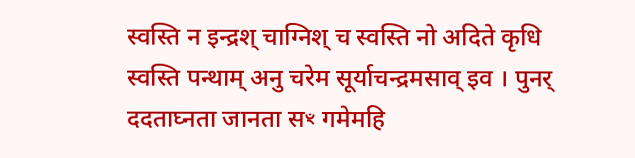स्वस्ति न इन्द्रश् चाग्निश् च स्वस्ति नो अदिते कृधि
स्वस्ति पन्थाम् अनु चरेम सूर्याचन्द्रमसाव् इव । पुनर् ददताघ्नता जानता सꣳ गमेमहि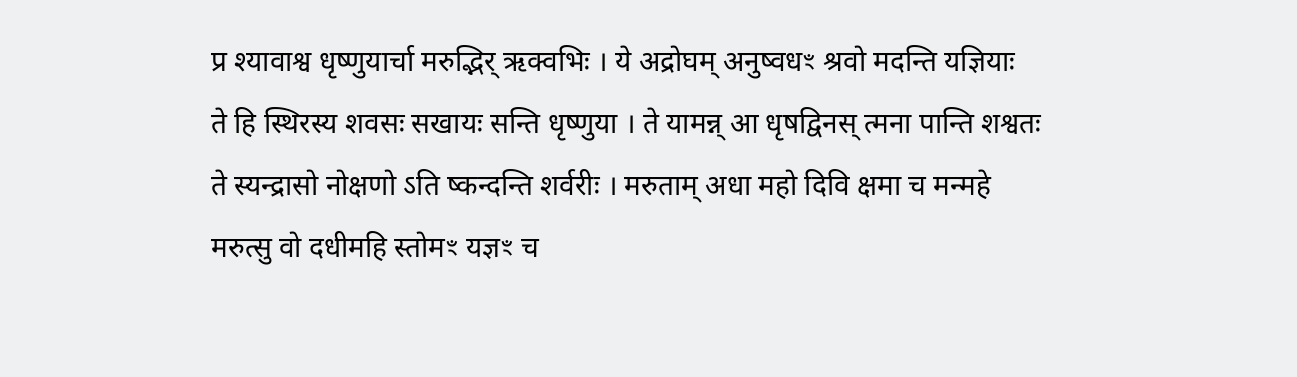प्र श्यावाश्व धृष्णुयार्चा मरुद्भिर् ऋक्वभिः । ये अद्रोघम् अनुष्वधꣳ श्रवो मदन्ति यज्ञियाः
ते हि स्थिरस्य शवसः सखायः सन्ति धृष्णुया । ते यामन्न् आ धृषद्विनस् त्मना पान्ति शश्वतः
ते स्यन्द्रासो नोक्षणो ऽति ष्कन्दन्ति शर्वरीः । मरुताम् अधा महो दिवि क्षमा च मन्महे
मरुत्सु वो दधीमहि स्तोमꣳ यज्ञꣳ च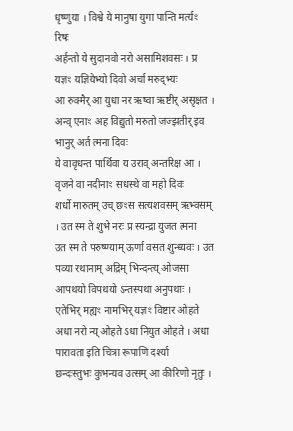धृष्णुया । विश्वे ये मानुषा युगा पान्ति मर्त्यꣳ रिषः
अर्हन्तो ये सुदानवो नरो असामिशवसः । प्र यज्ञꣳ यज्ञियेभ्यो दिवो अर्चा मरुद्भ्यः
आ रुक्मैर् आ युधा नर ऋष्वा ऋष्टीर् असृक्षत । अन्व् एनाꣳ अह विद्युतो मरुतो जज्झतीर् इव भानुर् अर्त त्मना दिवः
ये वावृधन्त पार्थिवा य उराव् अन्तरिक्ष आ । वृजने वा नदीनाꣳ सधस्थे वा महो दिवः
शर्धो मारुतम् उच् छꣳस सत्यशवसम् ऋभ्वसम् । उत स्म ते शुभे नरः प्र स्यन्द्रा युजत त्मना
उत स्म ते परुष्ण्याम् ऊर्णा वसत शुन्ध्यवः । उत पव्या रथानाम् अद्रिम् भिन्दन्त्य् ओजसा
आपथयो विपथयो ऽन्तस्पथा अनुपथाः । एतेभिर् मह्यꣳ नामभिर् यज्ञꣳ विष्टार ओहते
अधा नरो न्य् ओहते ऽधा नियुत ओहते । अधा पारावता इति चित्रा रूपाणि दर्श्या
छन्दःस्तुभः कुभन्यव उत्सम् आ कीरिणो नृतुः ।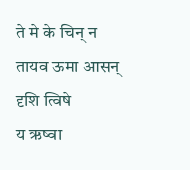ते मे के चिन् न तायव ऊमा आसन् दृशि त्विषे
य ऋष्वा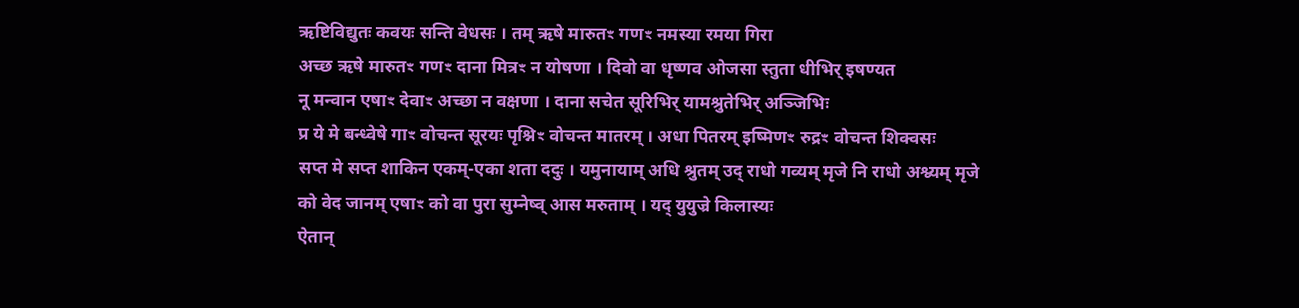ऋष्टिविद्युतः कवयः सन्ति वेधसः । तम् ऋषे मारुतꣳ गणꣳ नमस्या रमया गिरा
अच्छ ऋषे मारुतꣳ गणꣳ दाना मित्रꣳ न योषणा । दिवो वा धृष्णव ओजसा स्तुता धीभिर् इषण्यत
नू मन्वान एषाꣳ देवाꣳ अच्छा न वक्षणा । दाना सचेत सूरिभिर् यामश्रुतेभिर् अञ्जिभिः
प्र ये मे बन्ध्वेषे गाꣳ वोचन्त सूरयः पृश्निꣳ वोचन्त मातरम् । अधा पितरम् इष्मिणꣳ रुद्रꣳ वोचन्त शिक्वसः
सप्त मे सप्त शाकिन एकम्-एका शता ददुः । यमुनायाम् अधि श्रुतम् उद् राधो गव्यम् मृजे नि राधो अश्व्यम् मृजे
को वेद जानम् एषाꣳ को वा पुरा सुम्नेष्व् आस मरुताम् । यद् युयुज्रे किलास्यः
ऐतान्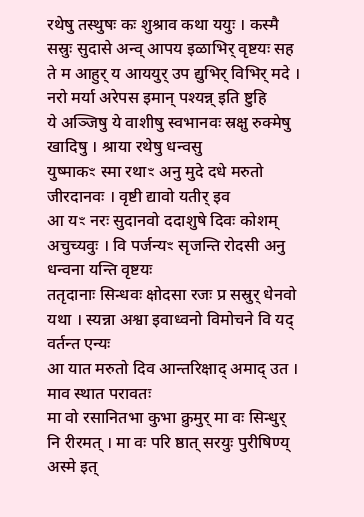रथेषु तस्थुषः कः शुश्राव कथा ययुः । कस्मै सस्रुः सुदासे अन्व् आपय इळाभिर् वृष्टयः सह
ते म आहुर् य आययुर् उप द्युभिर् विभिर् मदे । नरो मर्या अरेपस इमान् पश्यन्न् इति ष्टुहि
ये अञ्जिषु ये वाशीषु स्वभानवः स्रक्षु रुक्मेषु खादिषु । श्राया रथेषु धन्वसु
युष्माकꣳ स्मा रथाꣳ अनु मुदे दधे मरुतो जीरदानवः । वृष्टी द्यावो यतीर् इव
आ यꣳ नरः सुदानवो ददाशुषे दिवः कोशम् अचुच्यवुः । वि पर्जन्यꣳ सृजन्ति रोदसी अनु धन्वना यन्ति वृष्टयः
ततृदानाः सिन्धवः क्षोदसा रजः प्र सस्रुर् धेनवो यथा । स्यन्ना अश्वा इवाध्वनो विमोचने वि यद् वर्तन्त एन्यः
आ यात मरुतो दिव आन्तरिक्षाद् अमाद् उत । माव स्थात परावतः
मा वो रसानितभा कुभा क्रुमुर् मा वः सिन्धुर् नि रीरमत् । मा वः परि ष्ठात् सरयुः पुरीषिण्य् अस्मे इत्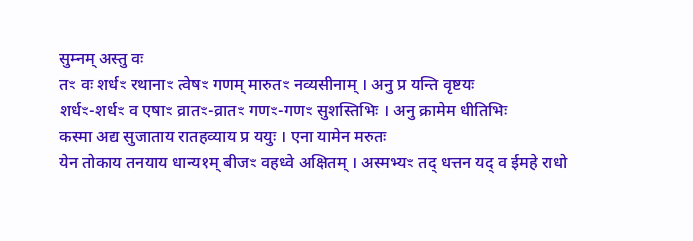सुम्नम् अस्तु वः
तꣳ वः शर्धꣳ रथानाꣳ त्वेषꣳ गणम् मारुतꣳ नव्यसीनाम् । अनु प्र यन्ति वृष्टयः
शर्धꣳ-शर्धꣳ व एषाꣳ व्रातꣳ-व्रातꣳ गणꣳ-गणꣳ सुशस्तिभिः । अनु क्रामेम धीतिभिः
कस्मा अद्य सुजाताय रातहव्याय प्र ययुः । एना यामेन मरुतः
येन तोकाय तनयाय धान्य१म् बीजꣳ वहध्वे अक्षितम् । अस्मभ्यꣳ तद् धत्तन यद् व ईमहे राधो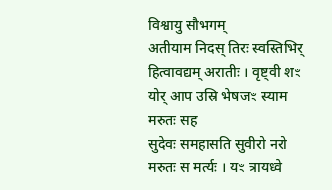विश्वायु सौभगम्
अतीयाम निदस् तिरः स्वस्तिभिर् हित्वावद्यम् अरातीः । वृष्ट्वी शꣳ योर् आप उस्रि भेषजꣳ स्याम मरुतः सह
सुदेवः समहासति सुवीरो नरो मरुतः स मर्त्यः । यꣳ त्रायध्वे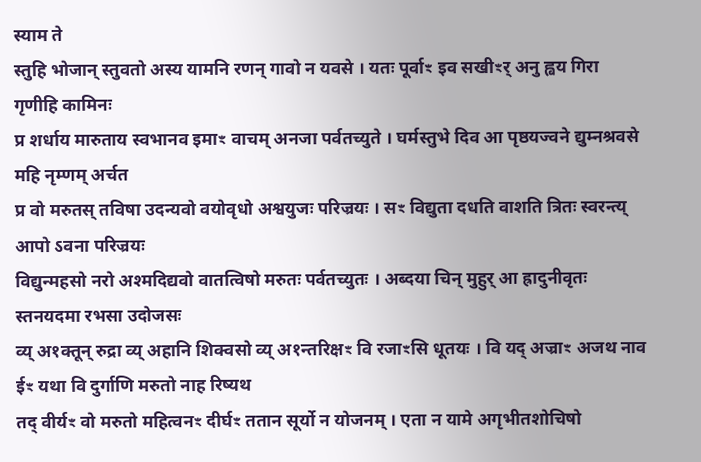स्याम ते
स्तुहि भोजान् स्तुवतो अस्य यामनि रणन् गावो न यवसे । यतः पूर्वाꣳ इव सखीꣳर् अनु ह्वय गिरा गृणीहि कामिनः
प्र शर्धाय मारुताय स्वभानव इमाꣳ वाचम् अनजा पर्वतच्युते । घर्मस्तुभे दिव आ पृष्ठयज्वने द्युम्नश्रवसे महि नृम्णम् अर्चत
प्र वो मरुतस् तविषा उदन्यवो वयोवृधो अश्वयुजः परिज्रयः । सꣳ विद्युता दधति वाशति त्रितः स्वरन्त्य् आपो ऽवना परिज्रयः
विद्युन्महसो नरो अश्मदिद्यवो वातत्विषो मरुतः पर्वतच्युतः । अब्दया चिन् मुहुर् आ ह्रादुनीवृतः स्तनयदमा रभसा उदोजसः
व्य् अ१क्तून् रुद्रा व्य् अहानि शिक्वसो व्य् अ१न्तरिक्षꣳ वि रजाꣳसि धूतयः । वि यद् अज्राꣳ अजथ नाव ईꣳ यथा वि दुर्गाणि मरुतो नाह रिष्यथ
तद् वीर्यꣳ वो मरुतो महित्वनꣳ दीर्घꣳ ततान सूर्यो न योजनम् । एता न यामे अगृभीतशोचिषो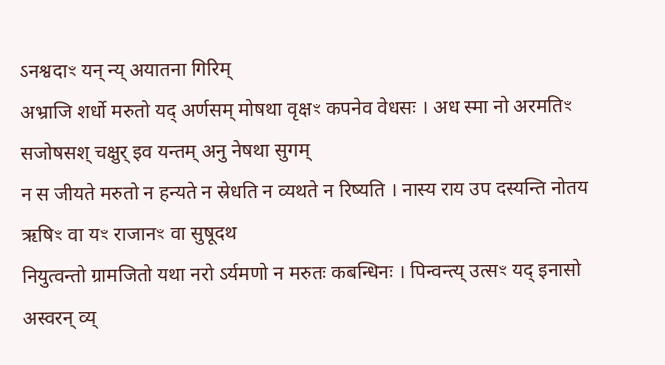ऽनश्वदाꣳ यन् न्य् अयातना गिरिम्
अभ्राजि शर्धो मरुतो यद् अर्णसम् मोषथा वृक्षꣳ कपनेव वेधसः । अध स्मा नो अरमतिꣳ सजोषसश् चक्षुर् इव यन्तम् अनु नेषथा सुगम्
न स जीयते मरुतो न हन्यते न स्रेधति न व्यथते न रिष्यति । नास्य राय उप दस्यन्ति नोतय ऋषिꣳ वा यꣳ राजानꣳ वा सुषूदथ
नियुत्वन्तो ग्रामजितो यथा नरो ऽर्यमणो न मरुतः कबन्धिनः । पिन्वन्त्य् उत्सꣳ यद् इनासो अस्वरन् व्य्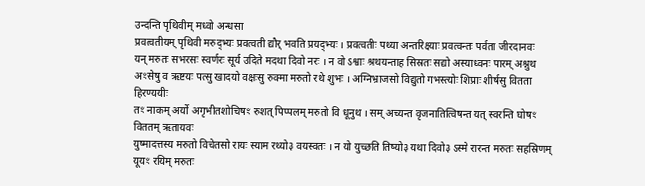उन्दन्ति पृथिवीम् मध्वो अन्धसा
प्रवत्वतीयम् पृथिवी मरुद्भ्यः प्रवत्वती द्यौर् भवति प्रयद्भ्यः । प्रवत्वतीः पथ्या अन्तरिक्ष्याः प्रवत्वन्तः पर्वता जीरदानवः
यन् मरुतः सभरसः स्वर्णरः सूर्य उदिते मदथा दिवो नरः । न वो ऽश्वाः श्रथयन्ताह सिस्रतः सद्यो अस्याध्वनः पारम् अश्नुथ
अꣳसेषु व ऋष्टयः पत्सु खादयो वक्षःसु रुक्मा मरुतो रथे शुभः । अग्निभ्राजसो विद्युतो गभस्त्योः शिप्राः शीर्षसु वितता हिरण्ययीः
तꣳ नाकम् अर्यो अगृभीतशोचिषꣳ रुशत् पिप्पलम् मरुतो वि धूनुथ । सम् अच्यन्त वृजनातित्विषन्त यत् स्वरन्ति घोषꣳ विततम् ऋतायवः
युष्मादत्तस्य मरुतो विचेतसो रायः स्याम रथ्यो३ वयस्वतः । न यो युच्छति तिष्यो३ यथा दिवो३ ऽस्मे रारन्त मरुतः सहस्रिणम्
यूयꣳ रयिम् मरुतः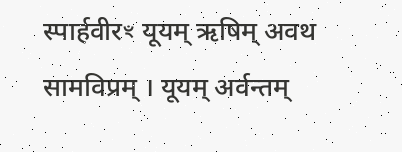स्पार्हवीरꣳ यूयम् ऋषिम् अवथ सामविप्रम् । यूयम् अर्वन्तम्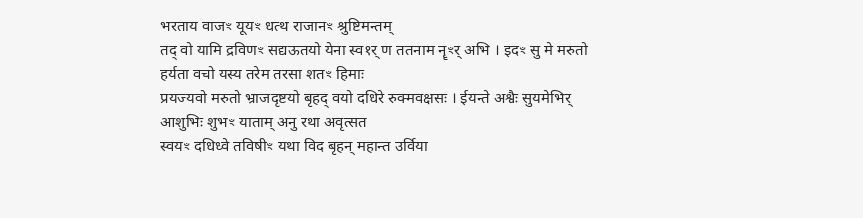भरताय वाजꣳ यूयꣳ धत्थ राजानꣳ श्रुष्टिमन्तम्
तद् वो यामि द्रविणꣳ सद्यऊतयो येना स्व१र् ण ततनाम नॄꣳर् अभि । इदꣳ सु मे मरुतो हर्यता वचो यस्य तरेम तरसा शतꣳ हिमाः
प्रयज्यवो मरुतो भ्राजदृष्टयो बृहद् वयो दधिरे रुक्मवक्षसः । ईयन्ते अश्वैः सुयमेभिर् आशुभिः शुभꣳ याताम् अनु रथा अवृत्सत
स्वयꣳ दधिध्वे तविषीꣳ यथा विद बृहन् महान्त उर्विया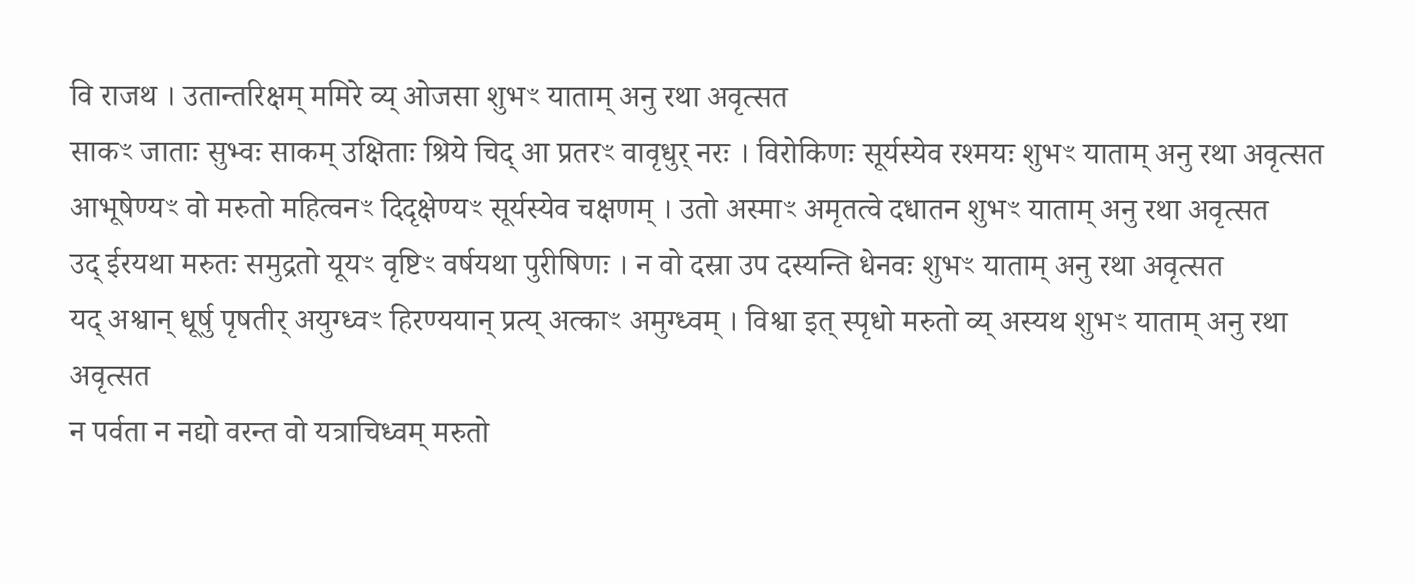वि राजथ । उतान्तरिक्षम् ममिरे व्य् ओजसा शुभꣳ याताम् अनु रथा अवृत्सत
साकꣳ जाताः सुभ्वः साकम् उक्षिताः श्रिये चिद् आ प्रतरꣳ वावृधुर् नरः । विरोकिणः सूर्यस्येव रश्मयः शुभꣳ याताम् अनु रथा अवृत्सत
आभूषेण्यꣳ वो मरुतो महित्वनꣳ दिदृक्षेण्यꣳ सूर्यस्येव चक्षणम् । उतो अस्माꣳ अमृतत्वे दधातन शुभꣳ याताम् अनु रथा अवृत्सत
उद् ईरयथा मरुतः समुद्रतो यूयꣳ वृष्टिꣳ वर्षयथा पुरीषिणः । न वो दस्रा उप दस्यन्ति धेनवः शुभꣳ याताम् अनु रथा अवृत्सत
यद् अश्वान् धूर्षु पृषतीर् अयुग्ध्वꣳ हिरण्ययान् प्रत्य् अत्काꣳ अमुग्ध्वम् । विश्वा इत् स्पृधो मरुतो व्य् अस्यथ शुभꣳ याताम् अनु रथा अवृत्सत
न पर्वता न नद्यो वरन्त वो यत्राचिध्वम् मरुतो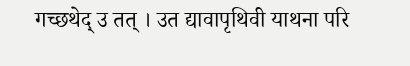गच्छथेद् उ तत् । उत द्यावापृथिवी याथना परि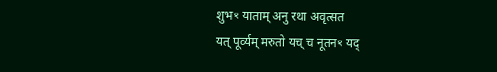शुभꣳ याताम् अनु रथा अवृत्सत
यत् पूर्व्यम् मरुतो यच् च नूतनꣳ यद्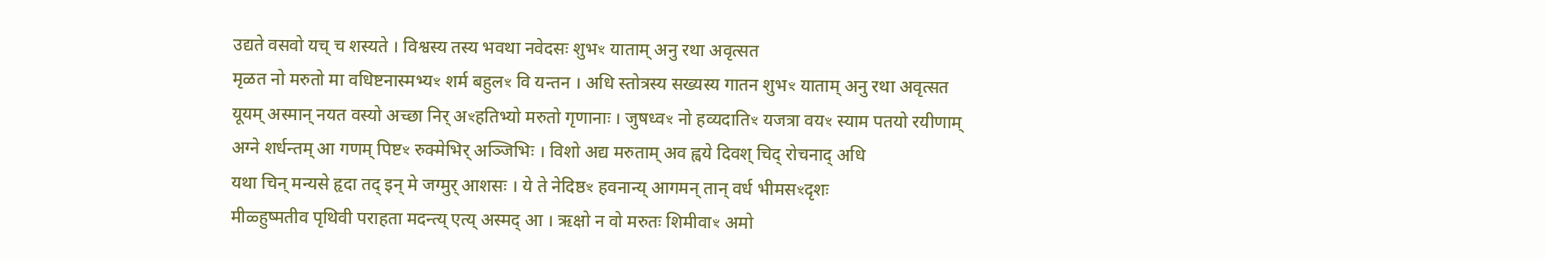उद्यते वसवो यच् च शस्यते । विश्वस्य तस्य भवथा नवेदसः शुभꣳ याताम् अनु रथा अवृत्सत
मृळत नो मरुतो मा वधिष्टनास्मभ्यꣳ शर्म बहुलꣳ वि यन्तन । अधि स्तोत्रस्य सख्यस्य गातन शुभꣳ याताम् अनु रथा अवृत्सत
यूयम् अस्मान् नयत वस्यो अच्छा निर् अꣳहतिभ्यो मरुतो गृणानाः । जुषध्वꣳ नो हव्यदातिꣳ यजत्रा वयꣳ स्याम पतयो रयीणाम्
अग्ने शर्धन्तम् आ गणम् पिष्टꣳ रुक्मेभिर् अञ्जिभिः । विशो अद्य मरुताम् अव ह्वये दिवश् चिद् रोचनाद् अधि
यथा चिन् मन्यसे हृदा तद् इन् मे जग्मुर् आशसः । ये ते नेदिष्ठꣳ हवनान्य् आगमन् तान् वर्ध भीमसꣳदृशः
मीळ्हुष्मतीव पृथिवी पराहता मदन्त्य् एत्य् अस्मद् आ । ऋक्षो न वो मरुतः शिमीवाꣳ अमो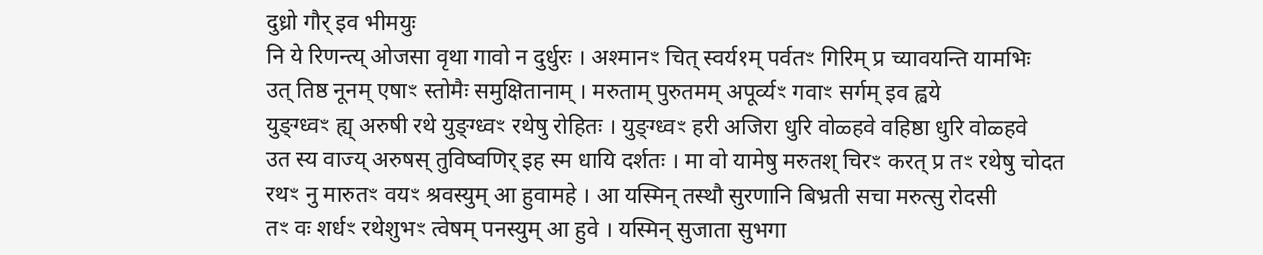दुध्रो गौर् इव भीमयुः
नि ये रिणन्त्य् ओजसा वृथा गावो न दुर्धुरः । अश्मानꣳ चित् स्वर्य१म् पर्वतꣳ गिरिम् प्र च्यावयन्ति यामभिः
उत् तिष्ठ नूनम् एषाꣳ स्तोमैः समुक्षितानाम् । मरुताम् पुरुतमम् अपूर्व्यꣳ गवाꣳ सर्गम् इव ह्वये
युङ्ग्ध्वꣳ ह्य् अरुषी रथे युङ्ग्ध्वꣳ रथेषु रोहितः । युङ्ग्ध्वꣳ हरी अजिरा धुरि वोळ्हवे वहिष्ठा धुरि वोळ्हवे
उत स्य वाज्य् अरुषस् तुविष्वणिर् इह स्म धायि दर्शतः । मा वो यामेषु मरुतश् चिरꣳ करत् प्र तꣳ रथेषु चोदत
रथꣳ नु मारुतꣳ वयꣳ श्रवस्युम् आ हुवामहे । आ यस्मिन् तस्थौ सुरणानि बिभ्रती सचा मरुत्सु रोदसी
तꣳ वः शर्धꣳ रथेशुभꣳ त्वेषम् पनस्युम् आ हुवे । यस्मिन् सुजाता सुभगा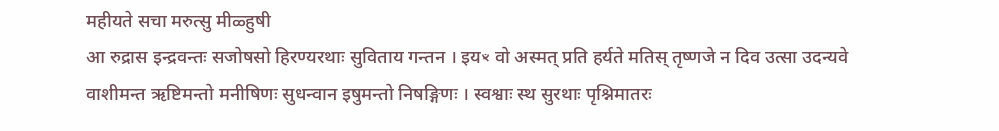महीयते सचा मरुत्सु मीळ्हुषी
आ रुद्रास इन्द्रवन्तः सजोषसो हिरण्यरथाः सुविताय गन्तन । इयꣳ वो अस्मत् प्रति हर्यते मतिस् तृष्णजे न दिव उत्सा उदन्यवे
वाशीमन्त ऋष्टिमन्तो मनीषिणः सुधन्वान इषुमन्तो निषङ्गिणः । स्वश्वाः स्थ सुरथाः पृश्निमातरः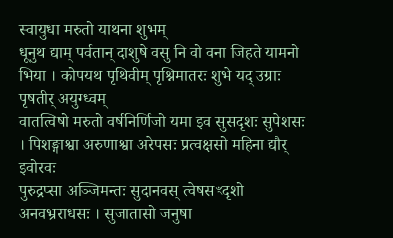स्वायुधा मरुतो याथना शुभम्
धूनुथ द्याम् पर्वतान् दाशुषे वसु नि वो वना जिहते यामनो भिया । कोपयथ पृथिवीम् पृश्निमातरः शुभे यद् उग्राः पृषतीर् अयुग्ध्वम्
वातत्विषो मरुतो वर्षनिर्णिजो यमा इव सुसदृशः सुपेशसः । पिशङ्गाश्वा अरुणाश्वा अरेपसः प्रत्वक्षसो महिना द्यौर् इवोरवः
पुरुद्रप्सा अञ्जिमन्तः सुदानवस् त्वेषसꣳदृशो अनवभ्रराधसः । सुजातासो जनुषा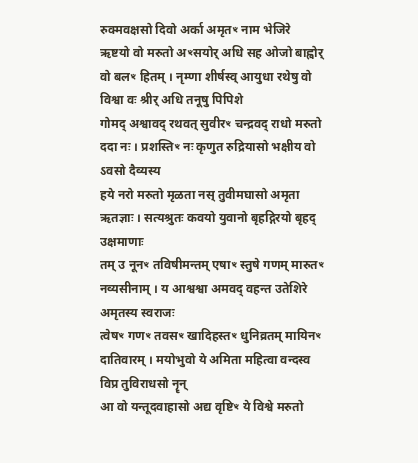रुक्मवक्षसो दिवो अर्का अमृतꣳ नाम भेजिरे
ऋष्टयो वो मरुतो अꣳसयोर् अधि सह ओजो बाह्वोर् वो बलꣳ हितम् । नृम्णा शीर्षस्व् आयुधा रथेषु वो विश्वा वः श्रीर् अधि तनूषु पिपिशे
गोमद् अश्वावद् रथवत् सुवीरꣳ चन्द्रवद् राधो मरुतो ददा नः । प्रशस्तिꣳ नः कृणुत रुद्रियासो भक्षीय वो ऽवसो दैव्यस्य
हये नरो मरुतो मृळता नस् तुवीमघासो अमृता ऋतज्ञाः । सत्यश्रुतः कवयो युवानो बृहद्गिरयो बृहद् उक्षमाणाः
तम् उ नूनꣳ तविषीमन्तम् एषाꣳ स्तुषे गणम् मारुतꣳ नव्यसीनाम् । य आश्वश्वा अमवद् वहन्त उतेशिरे अमृतस्य स्वराजः
त्वेषꣳ गणꣳ तवसꣳ खादिहस्तꣳ धुनिव्रतम् मायिनꣳ दातिवारम् । मयोभुवो ये अमिता महित्वा वन्दस्व विप्र तुविराधसो नॄन्
आ वो यन्तूदवाहासो अद्य वृष्टिꣳ ये विश्वे मरुतो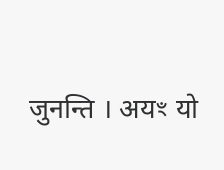जुनन्ति । अयꣳ यो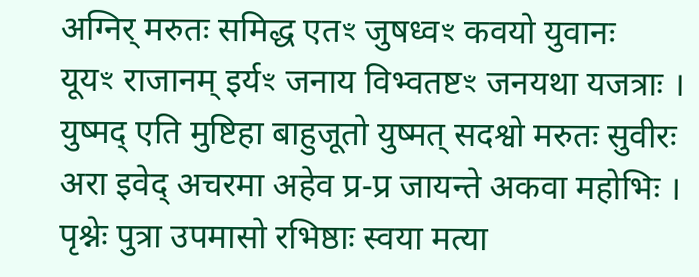अग्निर् मरुतः समिद्ध एतꣳ जुषध्वꣳ कवयो युवानः
यूयꣳ राजानम् इर्यꣳ जनाय विभ्वतष्टꣳ जनयथा यजत्राः । युष्मद् एति मुष्टिहा बाहुजूतो युष्मत् सदश्वो मरुतः सुवीरः
अरा इवेद् अचरमा अहेव प्र-प्र जायन्ते अकवा महोभिः । पृश्नेः पुत्रा उपमासो रभिष्ठाः स्वया मत्या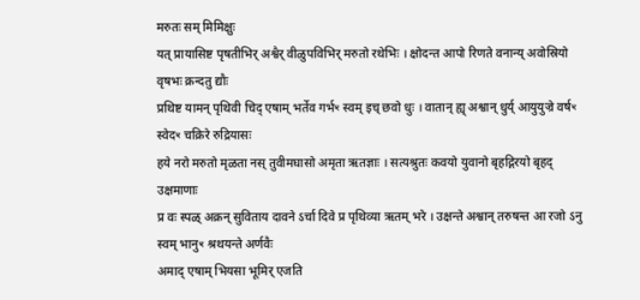मरुतः सम् मिमिक्षुः
यत् प्रायासिष्ट पृषतीभिर् अश्वैर् वीळुपविभिर् मरुतो रथेभिः । क्षोदन्त आपो रिणते वनान्य् अवोस्रियो वृषभः क्रन्दतु द्यौः
प्रथिष्ट यामन् पृथिवी चिद् एषाम् भर्तेव गर्भꣳ स्वम् इच् छवो धुः । वातान् ह्य् अश्वान् धुर्य् आयुयुज्रे वर्षꣳ स्वेदꣳ चक्रिरे रुद्रियासः
हये नरो मरुतो मृळता नस् तुवीमघासो अमृता ऋतज्ञाः । सत्यश्रुतः कवयो युवानो बृहद्गिरयो बृहद् उक्षमाणाः
प्र वः स्पळ् अक्रन् सुविताय दावने ऽर्चा दिवे प्र पृथिव्या ऋतम् भरे । उक्षन्ते अश्वान् तरुषन्त आ रजो ऽनु स्वम् भानुꣳ श्रथयन्ते अर्णवैः
अमाद् एषाम् भियसा भूमिर् एजति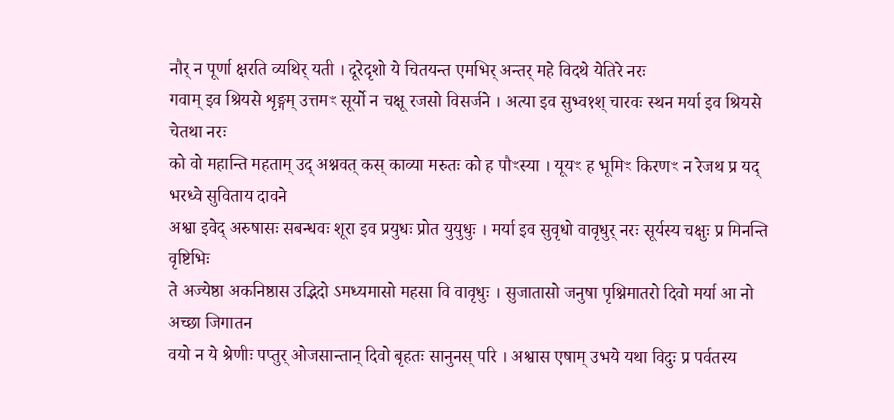नौर् न पूर्णा क्षरति व्यथिर् यती । दूरेदृशो ये चितयन्त एमभिर् अन्तर् महे विदथे येतिरे नरः
गवाम् इव श्रियसे शृङ्गम् उत्तमꣳ सूर्यो न चक्षू रजसो विसर्जने । अत्या इव सुभ्व१श् चारवः स्थन मर्या इव श्रियसे चेतथा नरः
को वो महान्ति महताम् उद् अश्नवत् कस् काव्या मरुतः को ह पौꣳस्या । यूयꣳ ह भूमिꣳ किरणꣳ न रेजथ प्र यद् भरध्वे सुविताय दावने
अश्वा इवेद् अरुषासः सबन्धवः शूरा इव प्रयुधः प्रोत युयुधुः । मर्या इव सुवृधो वावृधुर् नरः सूर्यस्य चक्षुः प्र मिनन्ति वृष्टिभिः
ते अज्येष्ठा अकनिष्ठास उद्भिदो ऽमध्यमासो महसा वि वावृधुः । सुजातासो जनुषा पृश्निमातरो दिवो मर्या आ नो अच्छा जिगातन
वयो न ये श्रेणीः पप्तुर् ओजसान्तान् दिवो बृहतः सानुनस् परि । अश्वास एषाम् उभये यथा विदुः प्र पर्वतस्य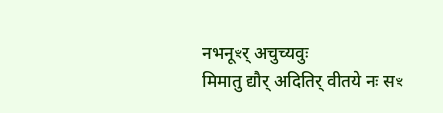नभनूꣳर् अचुच्यवुः
मिमातु द्यौर् अदितिर् वीतये नः सꣳ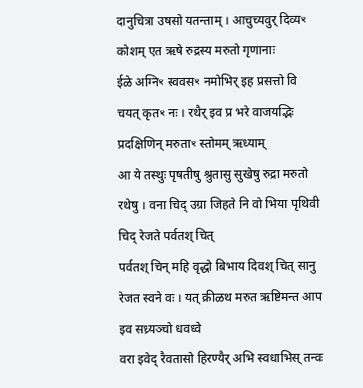दानुचित्रा उषसो यतन्ताम् । आचुच्यवुर् दिव्यꣳ कोशम् एत ऋषे रुद्रस्य मरुतो गृणानाः
ईळे अग्निꣳ स्ववसꣳ नमोभिर् इह प्रसत्तो वि चयत् कृतꣳ नः । रथैर् इव प्र भरे वाजयद्भिः प्रदक्षिणिन् मरुताꣳ स्तोमम् ऋध्याम्
आ ये तस्थुः पृषतीषु श्रुतासु सुखेषु रुद्रा मरुतो रथेषु । वना चिद् उग्रा जिहते नि वो भिया पृथिवी चिद् रेजते पर्वतश् चित्
पर्वतश् चिन् महि वृद्धो बिभाय दिवश् चित् सानु रेजत स्वने वः । यत् क्रीळथ मरुत ऋष्टिमन्त आप इव सध्र्यञ्चो धवध्वे
वरा इवेद् रैवतासो हिरण्यैर् अभि स्वधाभिस् तन्वः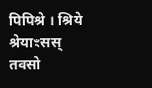पिपिश्रे । श्रिये श्रेयाꣳसस् तवसो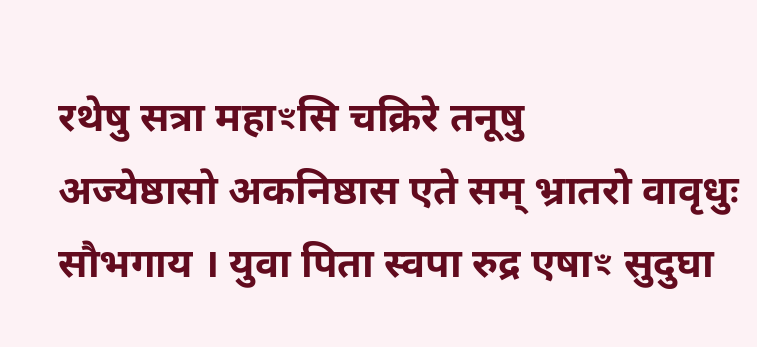रथेषु सत्रा महाꣳसि चक्रिरे तनूषु
अज्येष्ठासो अकनिष्ठास एते सम् भ्रातरो वावृधुः सौभगाय । युवा पिता स्वपा रुद्र एषाꣳ सुदुघा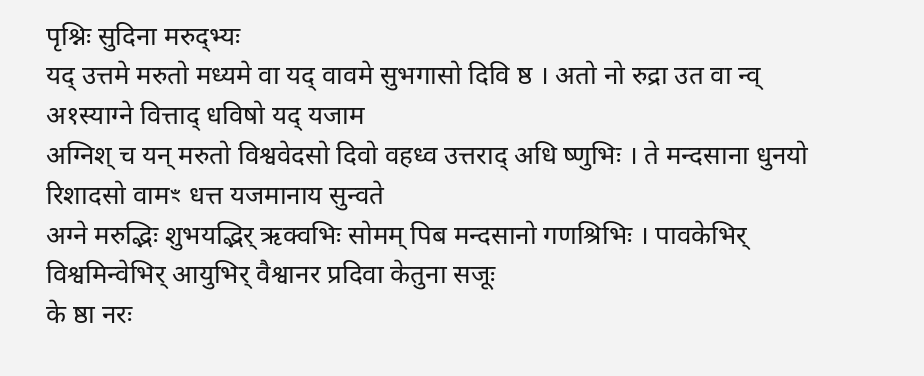पृश्निः सुदिना मरुद्भ्यः
यद् उत्तमे मरुतो मध्यमे वा यद् वावमे सुभगासो दिवि ष्ठ । अतो नो रुद्रा उत वा न्व् अ१स्याग्ने वित्ताद् धविषो यद् यजाम
अग्निश् च यन् मरुतो विश्ववेदसो दिवो वहध्व उत्तराद् अधि ष्णुभिः । ते मन्दसाना धुनयो रिशादसो वामꣳ धत्त यजमानाय सुन्वते
अग्ने मरुद्भिः शुभयद्भिर् ऋक्वभिः सोमम् पिब मन्दसानो गणश्रिभिः । पावकेभिर् विश्वमिन्वेभिर् आयुभिर् वैश्वानर प्रदिवा केतुना सजूः
के ष्ठा नरः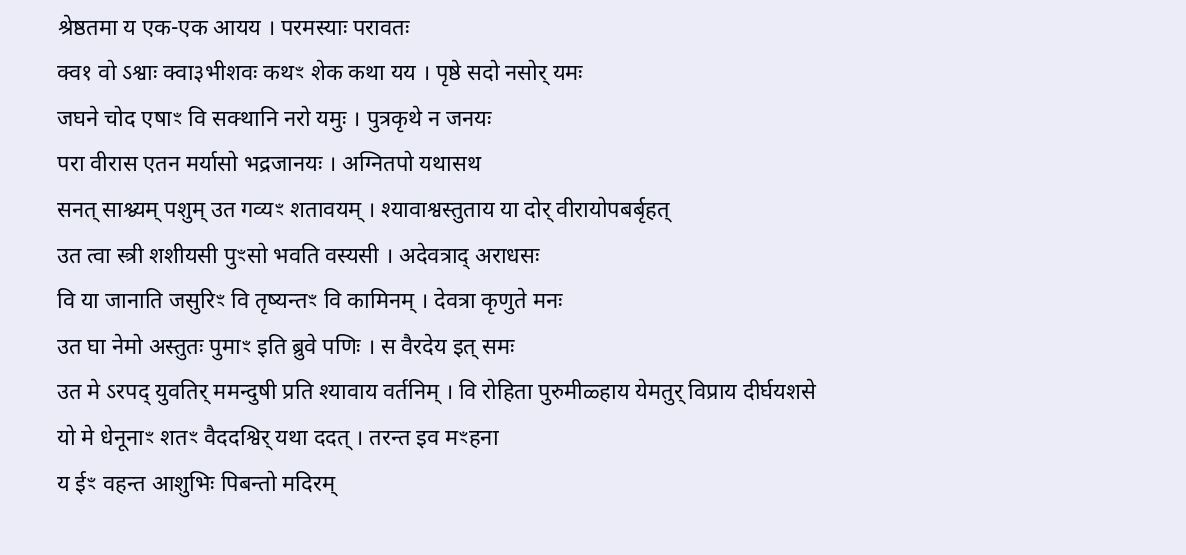श्रेष्ठतमा य एक-एक आयय । परमस्याः परावतः
क्व१ वो ऽश्वाः क्वा३भीशवः कथꣳ शेक कथा यय । पृष्ठे सदो नसोर् यमः
जघने चोद एषाꣳ वि सक्थानि नरो यमुः । पुत्रकृथे न जनयः
परा वीरास एतन मर्यासो भद्रजानयः । अग्नितपो यथासथ
सनत् साश्व्यम् पशुम् उत गव्यꣳ शतावयम् । श्यावाश्वस्तुताय या दोर् वीरायोपबर्बृहत्
उत त्वा स्त्री शशीयसी पुꣳसो भवति वस्यसी । अदेवत्राद् अराधसः
वि या जानाति जसुरिꣳ वि तृष्यन्तꣳ वि कामिनम् । देवत्रा कृणुते मनः
उत घा नेमो अस्तुतः पुमाꣳ इति ब्रुवे पणिः । स वैरदेय इत् समः
उत मे ऽरपद् युवतिर् ममन्दुषी प्रति श्यावाय वर्तनिम् । वि रोहिता पुरुमीळ्हाय येमतुर् विप्राय दीर्घयशसे
यो मे धेनूनाꣳ शतꣳ वैददश्विर् यथा ददत् । तरन्त इव मꣳहना
य ईꣳ वहन्त आशुभिः पिबन्तो मदिरम्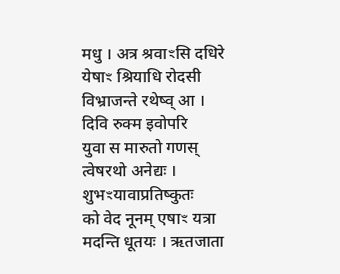मधु । अत्र श्रवाꣳसि दधिरे
येषाꣳ श्रियाधि रोदसी विभ्राजन्ते रथेष्व् आ । दिवि रुक्म इवोपरि
युवा स मारुतो गणस् त्वेषरथो अनेद्यः । शुभꣳयावाप्रतिष्कुतः
को वेद नूनम् एषाꣳ यत्रा मदन्ति धूतयः । ऋतजाता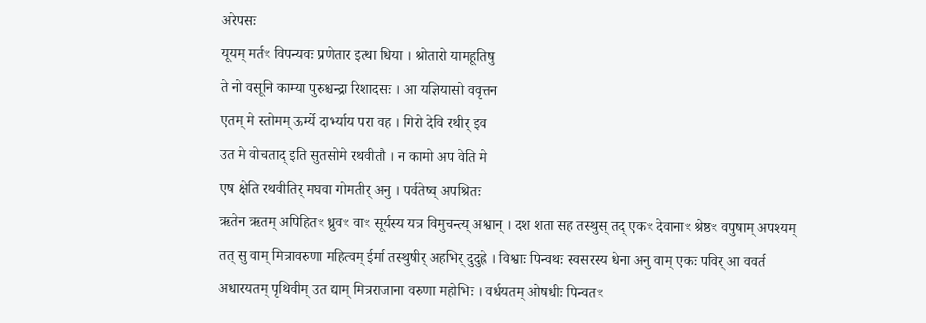अरेपसः
यूयम् मर्तꣳ विपन्यवः प्रणेतार इत्था धिया । श्रोतारो यामहूतिषु
ते नो वसूनि काम्या पुरुश्चन्द्रा रिशादसः । आ यज्ञियासो ववृत्तन
एतम् मे स्तोमम् ऊर्म्ये दार्भ्याय परा वह । गिरो देवि रथीर् इव
उत मे वोचताद् इति सुतसोमे रथवीतौ । न कामो अप वेति मे
एष क्षेति रथवीतिर् मघवा गोमतीर् अनु । पर्वतेष्व् अपश्रितः
ऋतेन ऋतम् अपिहितꣳ ध्रुवꣳ वाꣳ सूर्यस्य यत्र विमुचन्त्य् अश्वान् । दश शता सह तस्थुस् तद् एकꣳ देवानाꣳ श्रेष्ठꣳ वपुषाम् अपश्यम्
तत् सु वाम् मित्रावरुणा महित्वम् ईर्मा तस्थुषीर् अहभिर् दुदुह्रे । विश्वाः पिन्वथः स्वसरस्य धेना अनु वाम् एकः पविर् आ ववर्त
अधारयतम् पृथिवीम् उत द्याम् मित्रराजाना वरुणा महोभिः । वर्धयतम् ओषधीः पिन्वतꣳ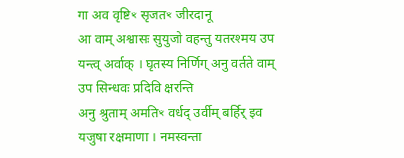गा अव वृष्टिꣳ सृजतꣳ जीरदानू
आ वाम् अश्वासः सुयुजो वहन्तु यतरश्मय उप यन्त्व् अर्वाक् । घृतस्य निर्णिग् अनु वर्तते वाम् उप सिन्धवः प्रदिवि क्षरन्ति
अनु श्रुताम् अमतिꣳ वर्धद् उर्वीम् बर्हिर् इव यजुषा रक्षमाणा । नमस्वन्ता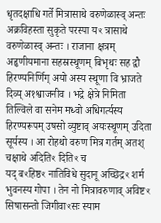धृतदक्षाधि गर्ते मित्रासाथे वरुणेळास्व् अन्तः
अक्रविहस्ता सुकृते परस्पा यꣳ त्रासाथे वरुणेळास्व् अन्तः । राजाना क्षत्रम् अहृणीयमाना सहस्रस्थूणम् बिभृथः सह द्वौ
हिरण्यनिर्णिग् अयो अस्य स्थूणा वि भ्राजते दिव्य् अ१श्वाजनीव । भद्रे क्षेत्रे निमिता तिल्विले वा सनेम मध्वो अधिगर्त्यस्य
हिरण्यरूपम् उषसो व्युष्टाव् अयःस्थूणम् उदिता सूर्यस्य । आ रोहथो वरुण मित्र गर्तम् अतश् चक्षाथे अदितिꣳ दितिꣳ च
यद् बꣳहिष्ठꣳ नातिविधे सुदानू अच्छिद्रꣳ शर्म भुवनस्य गोपा । तेन नो मित्रावरुणाव् अविष्टꣳ सिषासन्तो जिगीवाꣳसः स्याम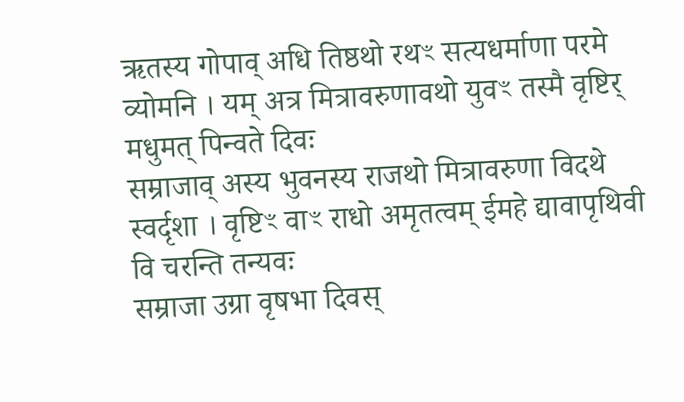ऋतस्य गोपाव् अधि तिष्ठथो रथꣳ सत्यधर्माणा परमे व्योमनि । यम् अत्र मित्रावरुणावथो युवꣳ तस्मै वृष्टिर् मधुमत् पिन्वते दिवः
सम्राजाव् अस्य भुवनस्य राजथो मित्रावरुणा विदथे स्वर्दृशा । वृष्टिꣳ वाꣳ राधो अमृतत्वम् ईमहे द्यावापृथिवी वि चरन्ति तन्यवः
सम्राजा उग्रा वृषभा दिवस्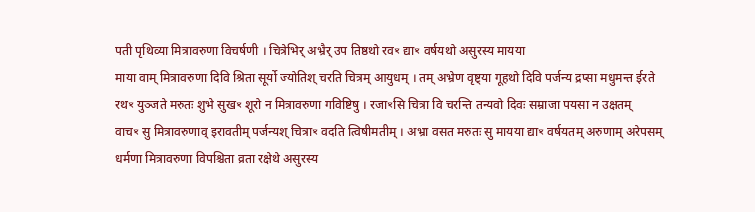पती पृथिव्या मित्रावरुणा विचर्षणी । चित्रेभिर् अभ्रैर् उप तिष्ठथो रवꣳ द्याꣳ वर्षयथो असुरस्य मायया
माया वाम् मित्रावरुणा दिवि श्रिता सूर्यो ज्योतिश् चरति चित्रम् आयुधम् । तम् अभ्रेण वृष्ट्या गूहथो दिवि पर्जन्य द्रप्सा मधुमन्त ईरते
रथꣳ युञ्जते मरुतः शुभे सुखꣳ शूरो न मित्रावरुणा गविष्टिषु । रजाꣳसि चित्रा वि चरन्ति तन्यवो दिवः सम्राजा पयसा न उक्षतम्
वाचꣳ सु मित्रावरुणाव् इरावतीम् पर्जन्यश् चित्राꣳ वदति त्विषीमतीम् । अभ्रा वसत मरुतः सु मायया द्याꣳ वर्षयतम् अरुणाम् अरेपसम्
धर्मणा मित्रावरुणा विपश्चिता व्रता रक्षेथे असुरस्य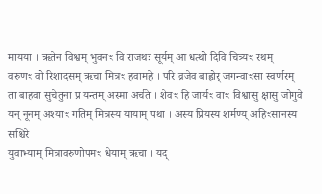मायया । ऋतेन विश्वम् भुवनꣳ वि राजथः सूर्यम् आ धत्थो दिवि चित्र्यꣳ रथम्
वरुणꣳ वो रिशादसम् ऋचा मित्रꣳ हवामहे । परि व्रजेव बाह्वोर् जगन्वाꣳसा स्वर्णरम्
ता बाहवा सुचेतुना प्र यन्तम् अस्मा अर्चते । शेवꣳ हि जार्यꣳ वाꣳ विश्वासु क्षासु जोगुवे
यन् नूनम् अश्याꣳ गतिम् मित्रस्य यायाम् पथा । अस्य प्रियस्य शर्मण्य् अहिꣳसानस्य सश्चिरे
युवाभ्याम् मित्रावरुणोपमꣳ धेयाम् ऋचा । यद्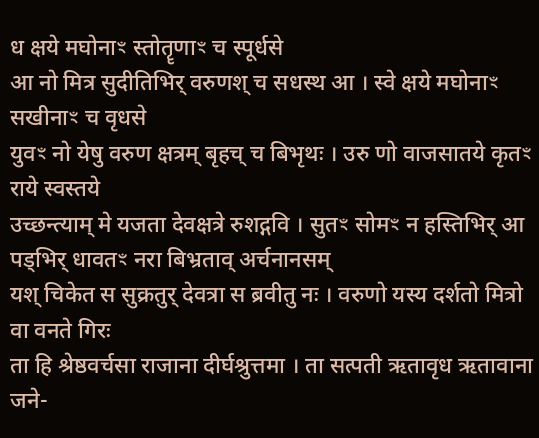ध क्षये मघोनाꣳ स्तोतॄणाꣳ च स्पूर्धसे
आ नो मित्र सुदीतिभिर् वरुणश् च सधस्थ आ । स्वे क्षये मघोनाꣳ सखीनाꣳ च वृधसे
युवꣳ नो येषु वरुण क्षत्रम् बृहच् च बिभृथः । उरु णो वाजसातये कृतꣳ राये स्वस्तये
उच्छन्त्याम् मे यजता देवक्षत्रे रुशद्गवि । सुतꣳ सोमꣳ न हस्तिभिर् आ पड्भिर् धावतꣳ नरा बिभ्रताव् अर्चनानसम्
यश् चिकेत स सुक्रतुर् देवत्रा स ब्रवीतु नः । वरुणो यस्य दर्शतो मित्रो वा वनते गिरः
ता हि श्रेष्ठवर्चसा राजाना दीर्घश्रुत्तमा । ता सत्पती ऋतावृध ऋतावाना जने-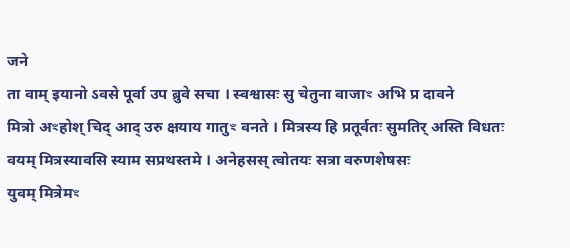जने
ता वाम् इयानो ऽवसे पूर्वा उप ब्रुवे सचा । स्वश्वासः सु चेतुना वाजाꣳ अभि प्र दावने
मित्रो अꣳहोश् चिद् आद् उरु क्षयाय गातुꣳ वनते । मित्रस्य हि प्रतूर्वतः सुमतिर् अस्ति विधतः
वयम् मित्रस्यावसि स्याम सप्रथस्तमे । अनेहसस् त्वोतयः सत्रा वरुणशेषसः
युवम् मित्रेमꣳ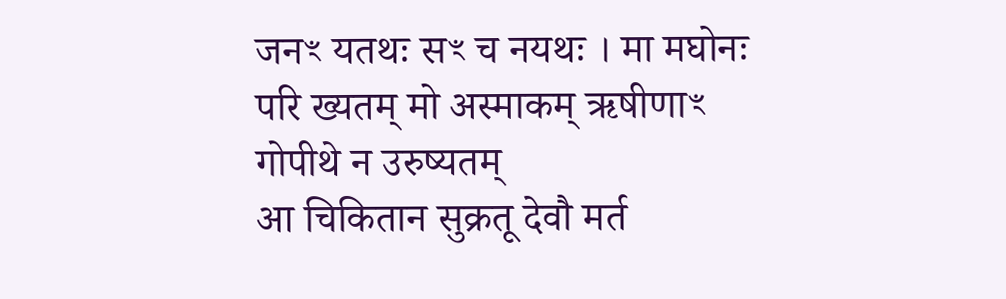जनꣳ यतथः सꣳ च नयथः । मा मघोनः परि ख्यतम् मो अस्माकम् ऋषीणाꣳ गोपीथे न उरुष्यतम्
आ चिकितान सुक्रतू देवौ मर्त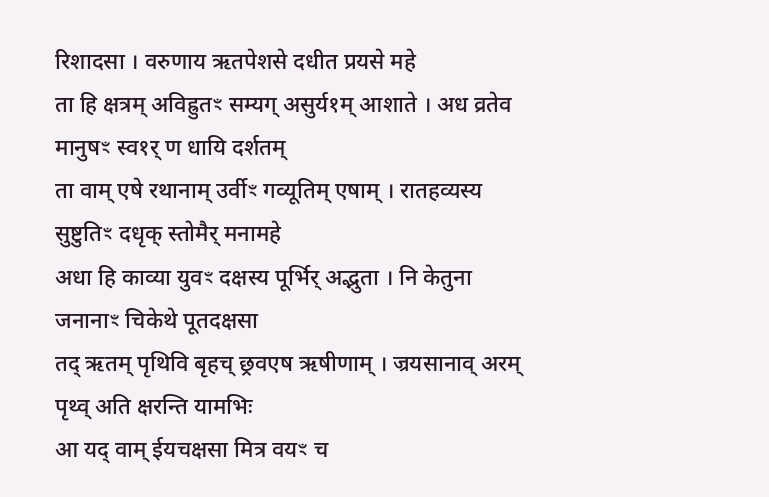रिशादसा । वरुणाय ऋतपेशसे दधीत प्रयसे महे
ता हि क्षत्रम् अविह्रुतꣳ सम्यग् असुर्य१म् आशाते । अध व्रतेव मानुषꣳ स्व१र् ण धायि दर्शतम्
ता वाम् एषे रथानाम् उर्वीꣳ गव्यूतिम् एषाम् । रातहव्यस्य सुष्टुतिꣳ दधृक् स्तोमैर् मनामहे
अधा हि काव्या युवꣳ दक्षस्य पूर्भिर् अद्भुता । नि केतुना जनानाꣳ चिकेथे पूतदक्षसा
तद् ऋतम् पृथिवि बृहच् छ्रवएष ऋषीणाम् । ज्रयसानाव् अरम् पृथ्व् अति क्षरन्ति यामभिः
आ यद् वाम् ईयचक्षसा मित्र वयꣳ च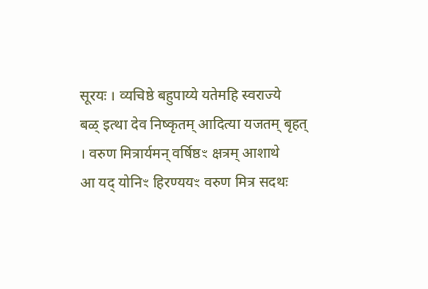सूरयः । व्यचिष्ठे बहुपाय्ये यतेमहि स्वराज्ये
बळ् इत्था देव निष्कृतम् आदित्या यजतम् बृहत् । वरुण मित्रार्यमन् वर्षिष्ठꣳ क्षत्रम् आशाथे
आ यद् योनिꣳ हिरण्ययꣳ वरुण मित्र सदथः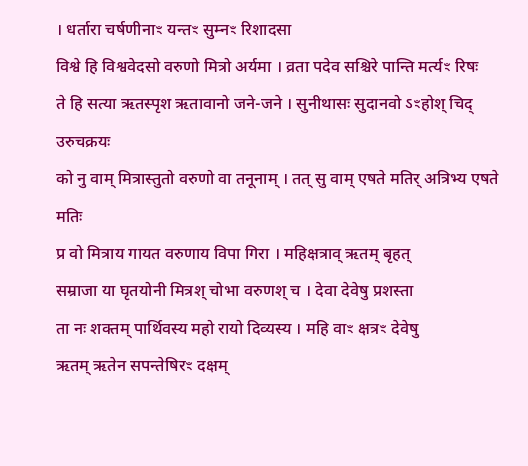। धर्तारा चर्षणीनाꣳ यन्तꣳ सुम्नꣳ रिशादसा
विश्वे हि विश्ववेदसो वरुणो मित्रो अर्यमा । व्रता पदेव सश्चिरे पान्ति मर्त्यꣳ रिषः
ते हि सत्या ऋतस्पृश ऋतावानो जने-जने । सुनीथासः सुदानवो ऽꣳहोश् चिद् उरुचक्रयः
को नु वाम् मित्रास्तुतो वरुणो वा तनूनाम् । तत् सु वाम् एषते मतिर् अत्रिभ्य एषते मतिः
प्र वो मित्राय गायत वरुणाय विपा गिरा । महिक्षत्राव् ऋतम् बृहत्
सम्राजा या घृतयोनी मित्रश् चोभा वरुणश् च । देवा देवेषु प्रशस्ता
ता नः शक्तम् पार्थिवस्य महो रायो दिव्यस्य । महि वाꣳ क्षत्रꣳ देवेषु
ऋतम् ऋतेन सपन्तेषिरꣳ दक्षम्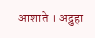आशाते । अद्रुहा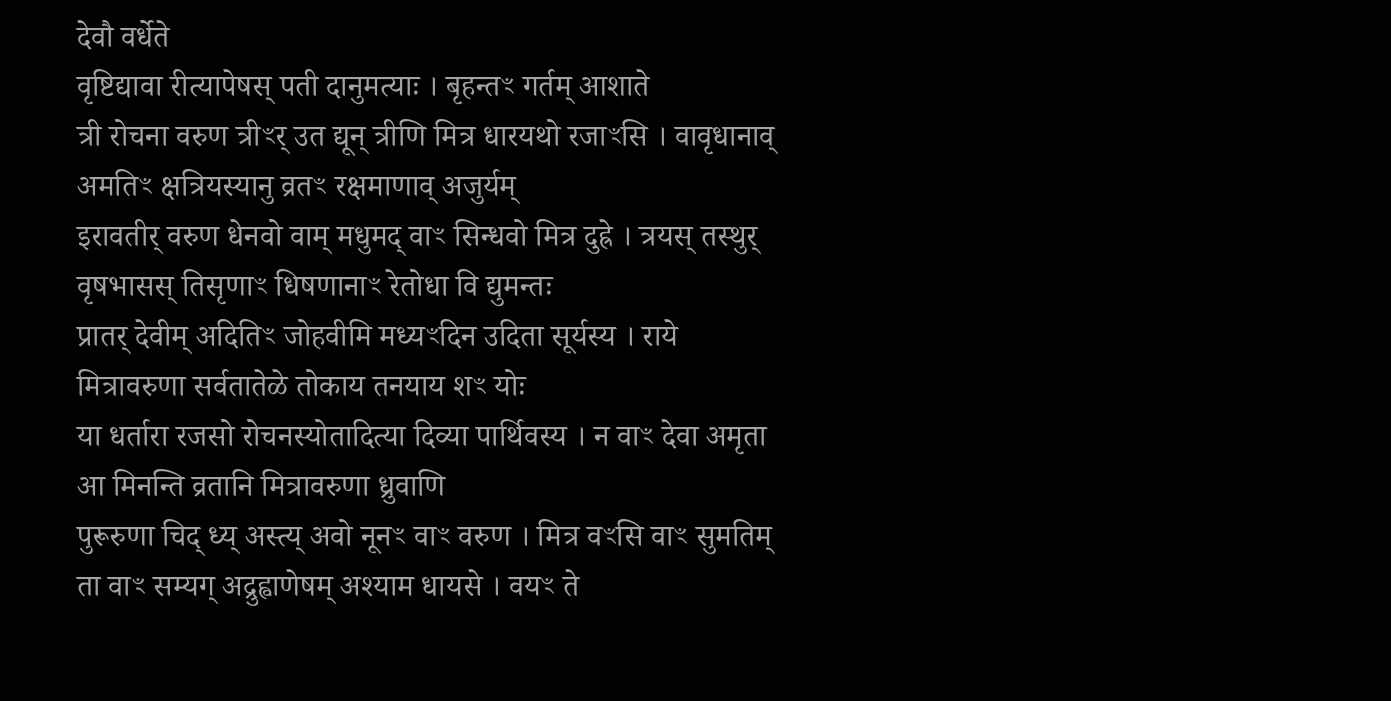देवौ वर्धेते
वृष्टिद्यावा रीत्यापेषस् पती दानुमत्याः । बृहन्तꣳ गर्तम् आशाते
त्री रोचना वरुण त्रीꣳर् उत द्यून् त्रीणि मित्र धारयथो रजाꣳसि । वावृधानाव् अमतिꣳ क्षत्रियस्यानु व्रतꣳ रक्षमाणाव् अजुर्यम्
इरावतीर् वरुण धेनवो वाम् मधुमद् वाꣳ सिन्धवो मित्र दुह्रे । त्रयस् तस्थुर् वृषभासस् तिसृणाꣳ धिषणानाꣳ रेतोधा वि द्युमन्तः
प्रातर् देवीम् अदितिꣳ जोहवीमि मध्यꣳदिन उदिता सूर्यस्य । राये मित्रावरुणा सर्वतातेळे तोकाय तनयाय शꣳ योः
या धर्तारा रजसो रोचनस्योतादित्या दिव्या पार्थिवस्य । न वाꣳ देवा अमृता आ मिनन्ति व्रतानि मित्रावरुणा ध्रुवाणि
पुरूरुणा चिद् ध्य् अस्त्य् अवो नूनꣳ वाꣳ वरुण । मित्र वꣳसि वाꣳ सुमतिम्
ता वाꣳ सम्यग् अद्रुह्वाणेषम् अश्याम धायसे । वयꣳ ते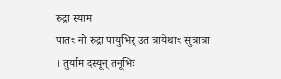रुद्रा स्याम
पातꣳ नो रुद्रा पायुभिर् उत त्रायेथाꣳ सुत्रात्रा । तुर्याम दस्यून् तनूभिः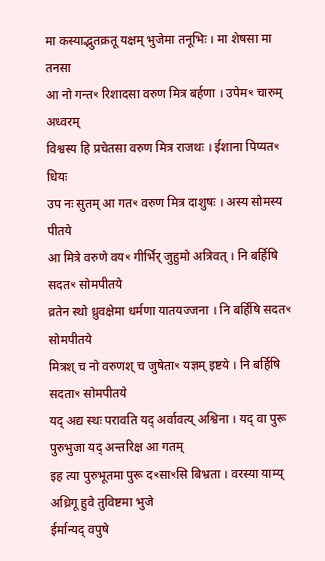मा कस्याद्भुतक्रतू यक्षम् भुजेमा तनूभिः । मा शेषसा मा तनसा
आ नो गन्तꣳ रिशादसा वरुण मित्र बर्हणा । उपेमꣳ चारुम् अध्वरम्
विश्वस्य हि प्रचेतसा वरुण मित्र राजथः । ईशाना पिप्यतꣳ धियः
उप नः सुतम् आ गतꣳ वरुण मित्र दाशुषः । अस्य सोमस्य पीतये
आ मित्रे वरुणे वयꣳ गीर्भिर् जुहुमो अत्रिवत् । नि बर्हिषि सदतꣳ सोमपीतये
व्रतेन स्थो ध्रुवक्षेमा धर्मणा यातयज्जना । नि बर्हिषि सदतꣳ सोमपीतये
मित्रश् च नो वरुणश् च जुषेताꣳ यज्ञम् इष्टये । नि बर्हिषि सदताꣳ सोमपीतये
यद् अद्य स्थः परावति यद् अर्वावत्य् अश्विना । यद् वा पुरू पुरुभुजा यद् अन्तरिक्ष आ गतम्
इह त्या पुरुभूतमा पुरू दꣳसाꣳसि बिभ्रता । वरस्या याम्य् अध्रिगू हुवे तुविष्टमा भुजे
ईर्मान्यद् वपुषे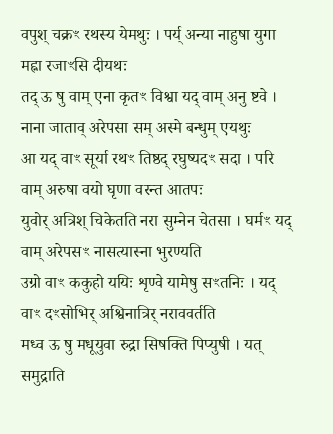वपुश् चक्रꣳ रथस्य येमथुः । पर्य् अन्या नाहुषा युगा मह्ना रजाꣳसि दीयथः
तद् ऊ षु वाम् एना कृतꣳ विश्वा यद् वाम् अनु ष्टवे । नाना जाताव् अरेपसा सम् अस्मे बन्धुम् एयथुः
आ यद् वाꣳ सूर्या रथꣳ तिष्ठद् रघुष्यदꣳ सदा । परि वाम् अरुषा वयो घृणा वरन्त आतपः
युवोर् अत्रिश् चिकेतति नरा सुम्नेन चेतसा । घर्मꣳ यद् वाम् अरेपसꣳ नासत्यास्ना भुरण्यति
उग्रो वाꣳ ककुहो ययिः शृण्वे यामेषु सꣳतनिः । यद् वाꣳ दꣳसोभिर् अश्विनात्रिर् नराववर्तति
मध्व ऊ षु मधूयुवा रुद्रा सिषक्ति पिप्युषी । यत् समुद्राति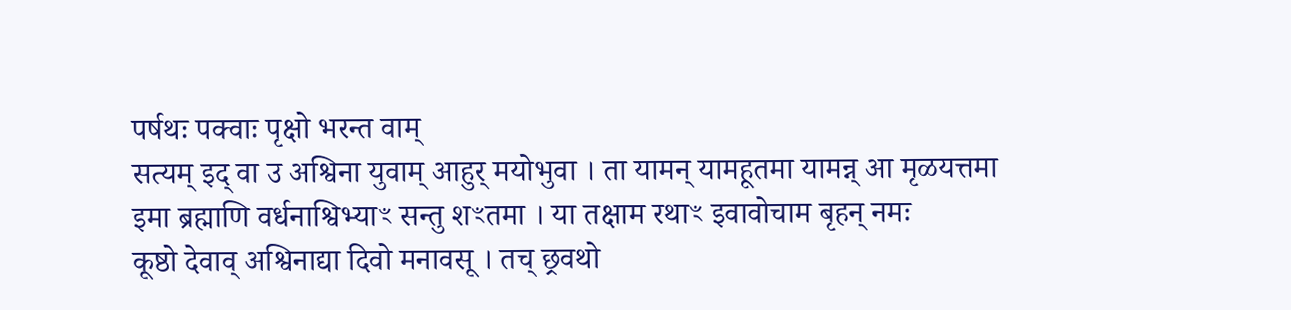पर्षथः पक्वाः पृक्षो भरन्त वाम्
सत्यम् इद् वा उ अश्विना युवाम् आहुर् मयोभुवा । ता यामन् यामहूतमा यामन्न् आ मृळयत्तमा
इमा ब्रह्माणि वर्धनाश्विभ्याꣳ सन्तु शꣳतमा । या तक्षाम रथाꣳ इवावोचाम बृहन् नमः
कूष्ठो देवाव् अश्विनाद्या दिवो मनावसू । तच् छ्रवथो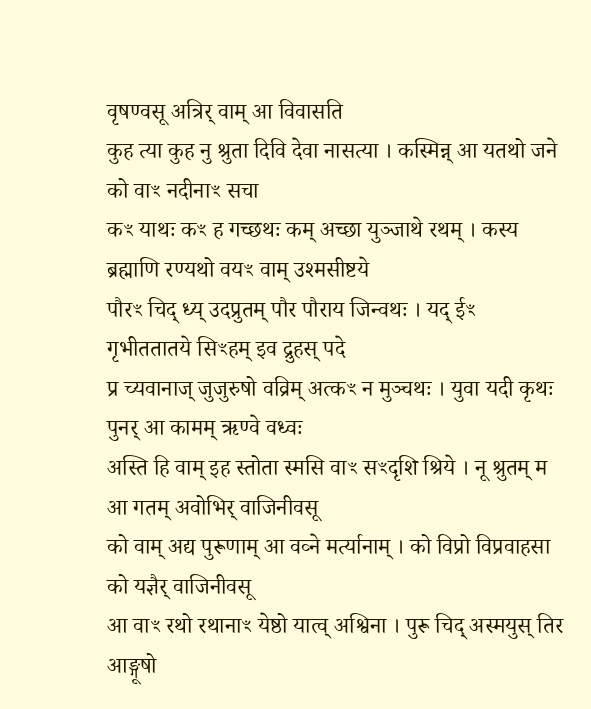वृषण्वसू अत्रिर् वाम् आ विवासति
कुह त्या कुह नु श्रुता दिवि देवा नासत्या । कस्मिन्न् आ यतथो जने को वाꣳ नदीनाꣳ सचा
कꣳ याथः कꣳ ह गच्छथः कम् अच्छा युञ्जाथे रथम् । कस्य ब्रह्माणि रण्यथो वयꣳ वाम् उश्मसीष्टये
पौरꣳ चिद् ध्य् उदप्रुतम् पौर पौराय जिन्वथः । यद् ईꣳ गृभीततातये सिꣳहम् इव द्रुहस् पदे
प्र च्यवानाज् जुजुरुषो वव्रिम् अत्कꣳ न मुञ्चथः । युवा यदी कृथः पुनर् आ कामम् ऋण्वे वध्वः
अस्ति हि वाम् इह स्तोता स्मसि वाꣳ सꣳदृशि श्रिये । नू श्रुतम् म आ गतम् अवोभिर् वाजिनीवसू
को वाम् अद्य पुरूणाम् आ वव्ने मर्त्यानाम् । को विप्रो विप्रवाहसा को यज्ञैर् वाजिनीवसू
आ वाꣳ रथो रथानाꣳ येष्ठो यात्व् अश्विना । पुरू चिद् अस्मयुस् तिर आङ्गूषो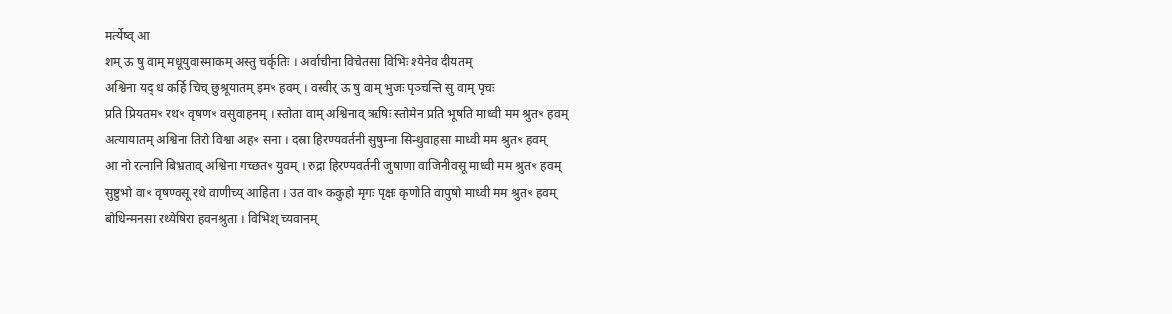मर्त्येष्व् आ
शम् ऊ षु वाम् मधूयुवास्माकम् अस्तु चर्कृतिः । अर्वाचीना विचेतसा विभिः श्येनेव दीयतम्
अश्विना यद् ध कर्हि चिच् छुश्रूयातम् इमꣳ हवम् । वस्वीर् ऊ षु वाम् भुजः पृञ्चन्ति सु वाम् पृचः
प्रति प्रियतमꣳ रथꣳ वृषणꣳ वसुवाहनम् । स्तोता वाम् अश्विनाव् ऋषिः स्तोमेन प्रति भूषति माध्वी मम श्रुतꣳ हवम्
अत्यायातम् अश्विना तिरो विश्वा अहꣳ सना । दस्रा हिरण्यवर्तनी सुषुम्ना सिन्धुवाहसा माध्वी मम श्रुतꣳ हवम्
आ नो रत्नानि बिभ्रताव् अश्विना गच्छतꣳ युवम् । रुद्रा हिरण्यवर्तनी जुषाणा वाजिनीवसू माध्वी मम श्रुतꣳ हवम्
सुष्टुभो वाꣳ वृषण्वसू रथे वाणीच्य् आहिता । उत वाꣳ ककुहो मृगः पृक्षः कृणोति वापुषो माध्वी मम श्रुतꣳ हवम्
बोधिन्मनसा रथ्येषिरा हवनश्रुता । विभिश् च्यवानम्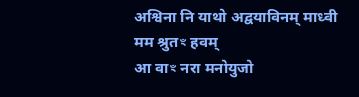अश्विना नि याथो अद्वयाविनम् माध्वी मम श्रुतꣳ हवम्
आ वाꣳ नरा मनोयुजो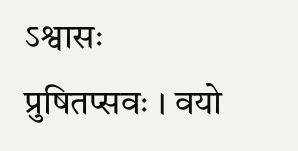ऽश्वासः प्रुषितप्सवः । वयो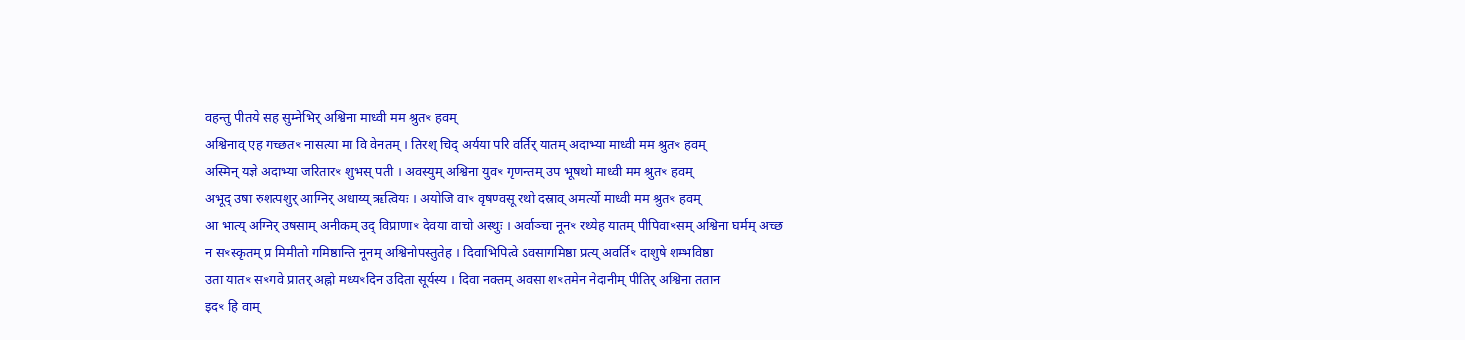वहन्तु पीतये सह सुम्नेभिर् अश्विना माध्वी मम श्रुतꣳ हवम्
अश्विनाव् एह गच्छतꣳ नासत्या मा वि वेनतम् । तिरश् चिद् अर्यया परि वर्तिर् यातम् अदाभ्या माध्वी मम श्रुतꣳ हवम्
अस्मिन् यज्ञे अदाभ्या जरितारꣳ शुभस् पती । अवस्युम् अश्विना युवꣳ गृणन्तम् उप भूषथो माध्वी मम श्रुतꣳ हवम्
अभूद् उषा रुशत्पशुर् आग्निर् अधाय्य् ऋत्वियः । अयोजि वाꣳ वृषण्वसू रथो दस्राव् अमर्त्यो माध्वी मम श्रुतꣳ हवम्
आ भात्य् अग्निर् उषसाम् अनीकम् उद् विप्राणाꣳ देवया वाचो अस्थुः । अर्वाञ्चा नूनꣳ रथ्येह यातम् पीपिवाꣳसम् अश्विना घर्मम् अच्छ
न सꣳस्कृतम् प्र मिमीतो गमिष्ठान्ति नूनम् अश्विनोपस्तुतेह । दिवाभिपित्वे ऽवसागमिष्ठा प्रत्य् अवर्तिꣳ दाशुषे शम्भविष्ठा
उता यातꣳ सꣳगवे प्रातर् अह्नो मध्यꣳदिन उदिता सूर्यस्य । दिवा नक्तम् अवसा शꣳतमेन नेदानीम् पीतिर् अश्विना ततान
इदꣳ हि वाम्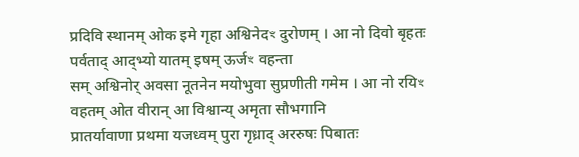प्रदिवि स्थानम् ओक इमे गृहा अश्विनेदꣳ दुरोणम् । आ नो दिवो बृहतः पर्वताद् आद्भ्यो यातम् इषम् ऊर्जꣳ वहन्ता
सम् अश्विनोर् अवसा नूतनेन मयोभुवा सुप्रणीती गमेम । आ नो रयिꣳ वहतम् ओत वीरान् आ विश्वान्य् अमृता सौभगानि
प्रातर्यावाणा प्रथमा यजध्वम् पुरा गृध्राद् अररुषः पिबातः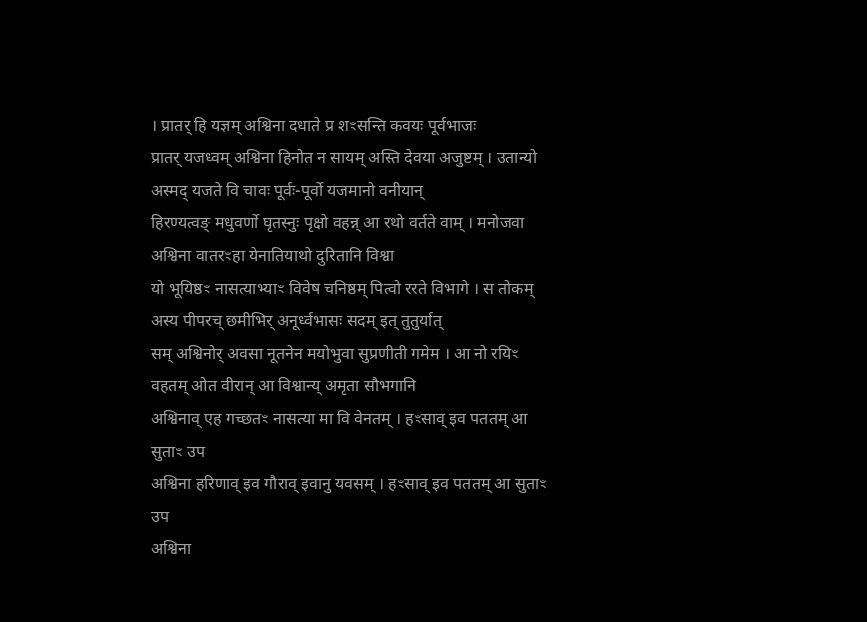। प्रातर् हि यज्ञम् अश्विना दधाते प्र शꣳसन्ति कवयः पूर्वभाजः
प्रातर् यजध्वम् अश्विना हिनोत न सायम् अस्ति देवया अजुष्टम् । उतान्यो अस्मद् यजते वि चावः पूर्वः-पूर्वो यजमानो वनीयान्
हिरण्यत्वङ् मधुवर्णो घृतस्नुः पृक्षो वहन्न् आ रथो वर्तते वाम् । मनोजवा अश्विना वातरꣳहा येनातियाथो दुरितानि विश्वा
यो भूयिष्ठꣳ नासत्याभ्याꣳ विवेष चनिष्ठम् पित्वो ररते विभागे । स तोकम् अस्य पीपरच् छमीभिर् अनूर्ध्वभासः सदम् इत् तुतुर्यात्
सम् अश्विनोर् अवसा नूतनेन मयोभुवा सुप्रणीती गमेम । आ नो रयिꣳ वहतम् ओत वीरान् आ विश्वान्य् अमृता सौभगानि
अश्विनाव् एह गच्छतꣳ नासत्या मा वि वेनतम् । हꣳसाव् इव पततम् आ सुताꣳ उप
अश्विना हरिणाव् इव गौराव् इवानु यवसम् । हꣳसाव् इव पततम् आ सुताꣳ उप
अश्विना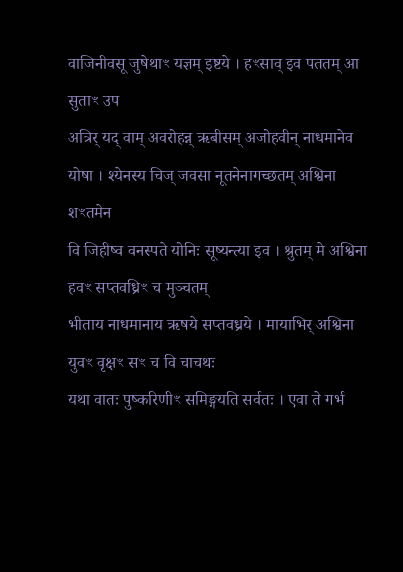वाजिनीवसू जुषेथाꣳ यज्ञम् इष्टये । हꣳसाव् इव पततम् आ सुताꣳ उप
अत्रिर् यद् वाम् अवरोहन्न् ऋबीसम् अजोहवीन् नाधमानेव योषा । श्येनस्य चिज् जवसा नूतनेनागच्छतम् अश्विना शꣳतमेन
वि जिहीष्व वनस्पते योनिः सूष्यन्त्या इव । श्रुतम् मे अश्विना हवꣳ सप्तवध्रिꣳ च मुञ्चतम्
भीताय नाधमानाय ऋषये सप्तवध्रये । मायाभिर् अश्विना युवꣳ वृक्षꣳ सꣳ च वि चाचथः
यथा वातः पुष्करिणीꣳ समिङ्गयति सर्वतः । एवा ते गर्भ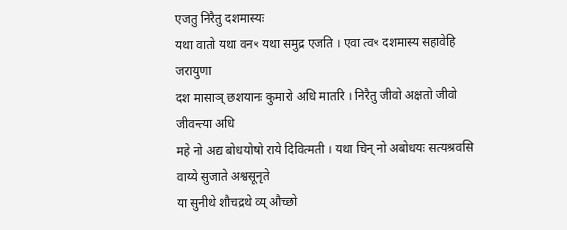एजतु निरैतु दशमास्यः
यथा वातो यथा वनꣳ यथा समुद्र एजति । एवा त्वꣳ दशमास्य सहावेहि जरायुणा
दश मासाञ् छशयानः कुमारो अधि मातरि । निरैतु जीवो अक्षतो जीवो जीवन्त्या अधि
महे नो अद्य बोधयोषो राये दिवित्मती । यथा चिन् नो अबोधयः सत्यश्रवसि वाय्ये सुजाते अश्वसूनृते
या सुनीथे शौचद्रथे व्य् औच्छो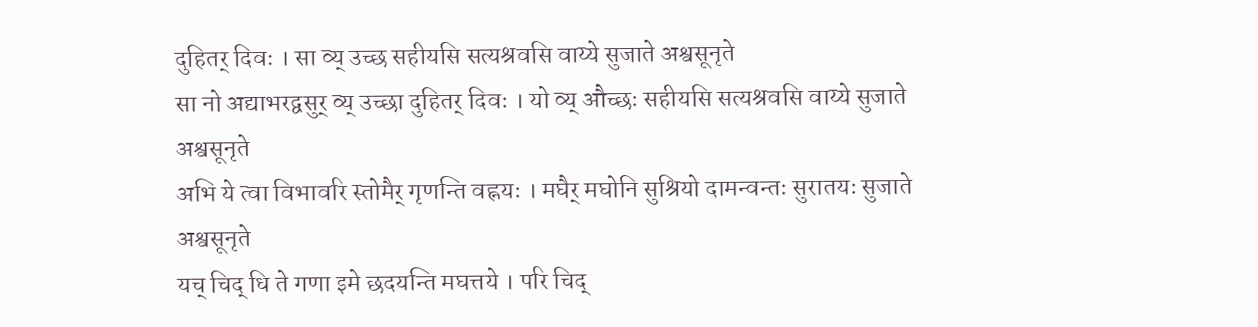दुहितर् दिवः । सा व्य् उच्छ सहीयसि सत्यश्रवसि वाय्ये सुजाते अश्वसूनृते
सा नो अद्याभरद्वसुर् व्य् उच्छा दुहितर् दिवः । यो व्य् औच्छः सहीयसि सत्यश्रवसि वाय्ये सुजाते अश्वसूनृते
अभि ये त्वा विभावरि स्तोमैर् गृणन्ति वह्नयः । मघैर् मघोनि सुश्रियो दामन्वन्तः सुरातयः सुजाते अश्वसूनृते
यच् चिद् धि ते गणा इमे छदयन्ति मघत्तये । परि चिद्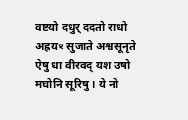वष्टयो दधुर् ददतो राधो अह्रयꣳ सुजाते अश्वसूनृते
ऐषु धा वीरवद् यश उषो मघोनि सूरिषु । ये नो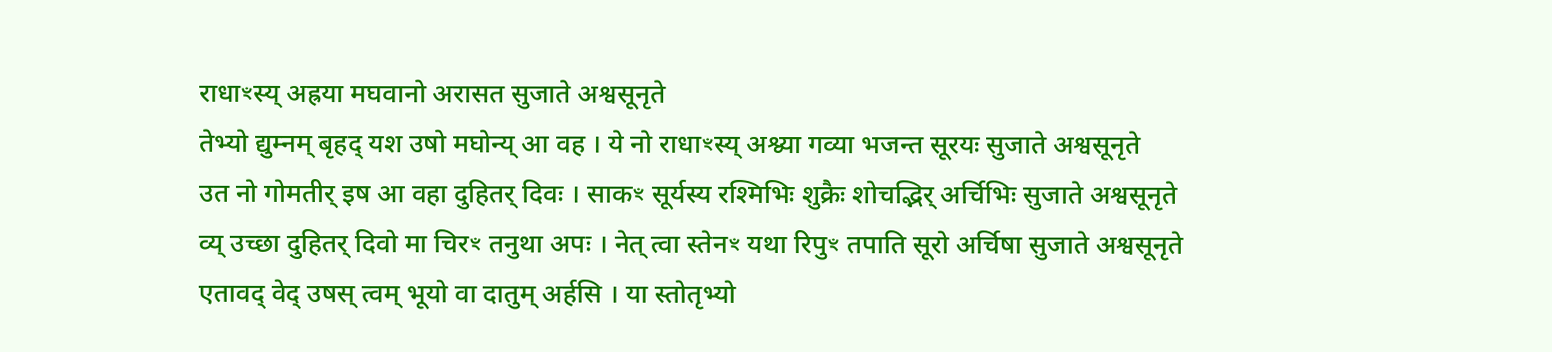राधाꣳस्य् अह्रया मघवानो अरासत सुजाते अश्वसूनृते
तेभ्यो द्युम्नम् बृहद् यश उषो मघोन्य् आ वह । ये नो राधाꣳस्य् अश्व्या गव्या भजन्त सूरयः सुजाते अश्वसूनृते
उत नो गोमतीर् इष आ वहा दुहितर् दिवः । साकꣳ सूर्यस्य रश्मिभिः शुक्रैः शोचद्भिर् अर्चिभिः सुजाते अश्वसूनृते
व्य् उच्छा दुहितर् दिवो मा चिरꣳ तनुथा अपः । नेत् त्वा स्तेनꣳ यथा रिपुꣳ तपाति सूरो अर्चिषा सुजाते अश्वसूनृते
एतावद् वेद् उषस् त्वम् भूयो वा दातुम् अर्हसि । या स्तोतृभ्यो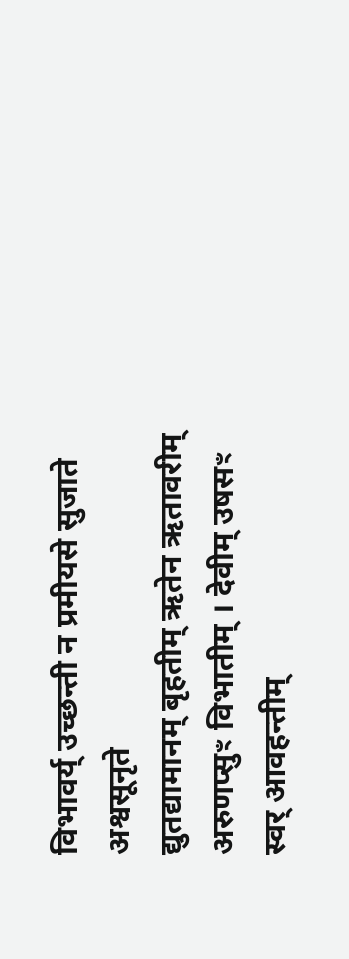विभावर्य् उच्छन्ती न प्रमीयसे सुजाते अश्वसूनृते
द्युतद्यामानम् बृहतीम् ऋतेन ऋतावरीम् अरुणप्सुꣳ विभातीम् । देवीम् उषसꣳ स्वर् आवहन्तीम्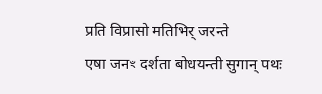प्रति विप्रासो मतिभिर् जरन्ते
एषा जनꣳ दर्शता बोधयन्ती सुगान् पथः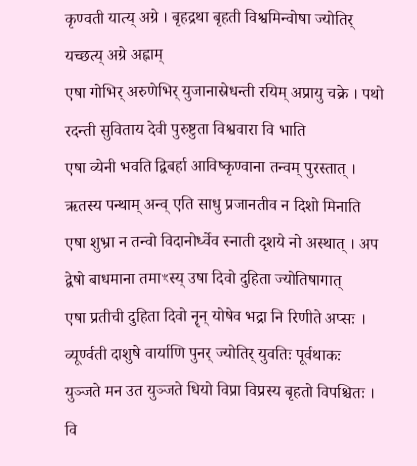कृण्वती यात्य् अग्रे । बृहद्रथा बृहती विश्वमिन्वोषा ज्योतिर् यच्छत्य् अग्रे अह्नाम्
एषा गोभिर् अरुणेभिर् युजानास्रेधन्ती रयिम् अप्रायु चक्रे । पथो रदन्ती सुविताय देवी पुरुष्टुता विश्ववारा वि भाति
एषा व्येनी भवति द्विबर्हा आविष्कृण्वाना तन्वम् पुरस्तात् । ऋतस्य पन्थाम् अन्व् एति साधु प्रजानतीव न दिशो मिनाति
एषा शुभ्रा न तन्वो विदानोर्ध्वेव स्नाती दृशये नो अस्थात् । अप द्वेषो बाधमाना तमाꣳस्य् उषा दिवो दुहिता ज्योतिषागात्
एषा प्रतीची दुहिता दिवो नॄन् योषेव भद्रा नि रिणीते अप्सः । व्यूर्ण्वती दाशुषे वार्याणि पुनर् ज्योतिर् युवतिः पूर्वथाकः
युञ्जते मन उत युञ्जते धियो विप्रा विप्रस्य बृहतो विपश्चितः । वि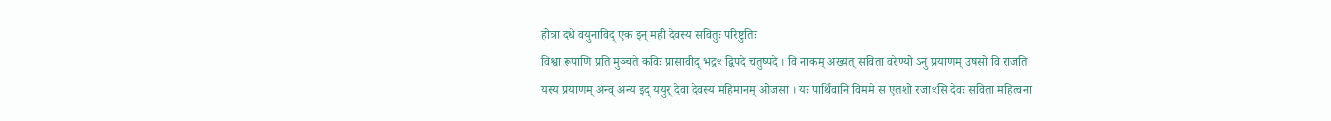होत्रा दधे वयुनाविद् एक इन् मही देवस्य सवितुः परिष्टुतिः
विश्वा रूपाणि प्रति मुञ्चते कविः प्रासावीद् भद्रꣳ द्विपदे चतुष्पदे । वि नाकम् अख्यत् सविता वरेण्यो ऽनु प्रयाणम् उषसो वि राजति
यस्य प्रयाणम् अन्व् अन्य इद् ययुर् देवा देवस्य महिमानम् ओजसा । यः पार्थिवानि विममे स एतशो रजाꣳसि देवः सविता महित्वना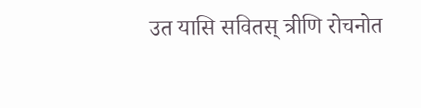उत यासि सवितस् त्रीणि रोचनोत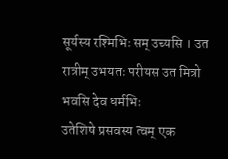सूर्यस्य रश्मिभिः सम् उच्यसि । उत रात्रीम् उभयतः परीयस उत मित्रो भवसि देव धर्मभिः
उतेशिषे प्रसवस्य त्वम् एक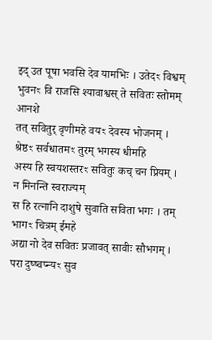इद् उत पूषा भवसि देव यामभिः । उतेदꣳ विश्वम् भुवनꣳ वि राजसि श्यावाश्वस् ते सवितः स्तोमम् आनशे
तत् सवितुर् वृणीमहे वयꣳ देवस्य भोजनम् । श्रेष्ठꣳ सर्वधातमꣳ तुरम् भगस्य धीमहि
अस्य हि स्वयशस्तरꣳ सवितुः कच् चन प्रियम् । न मिनन्ति स्वराज्यम्
स हि रत्नानि दाशुषे सुवाति सविता भगः । तम् भागꣳ चित्रम् ईमहे
अद्या नो देव सवितः प्रजावत् सावीः सौभगम् । परा दुष्ष्वप्न्यꣳ सुव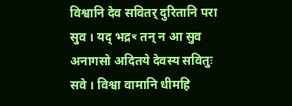विश्वानि देव सवितर् दुरितानि परा सुव । यद् भद्रꣳ तन् न आ सुव
अनागसो अदितये देवस्य सवितुः सवे । विश्वा वामानि धीमहि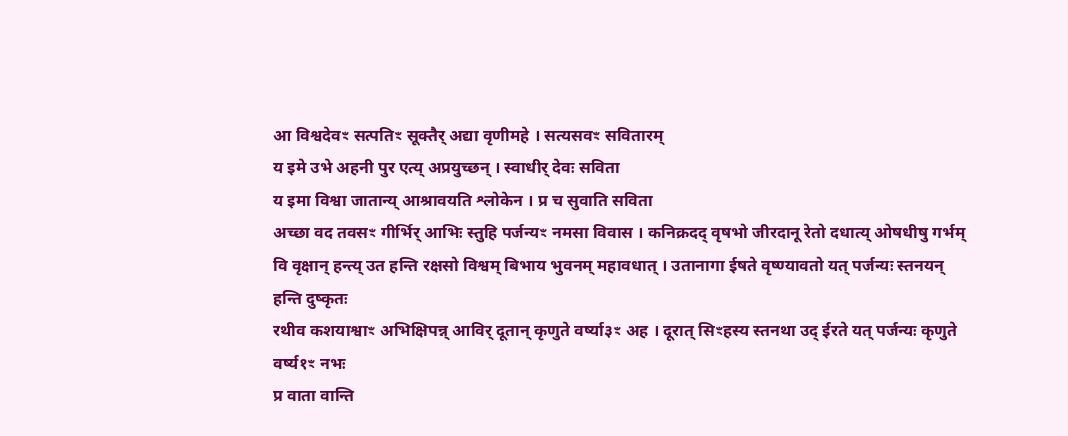आ विश्वदेवꣳ सत्पतिꣳ सूक्तैर् अद्या वृणीमहे । सत्यसवꣳ सवितारम्
य इमे उभे अहनी पुर एत्य् अप्रयुच्छन् । स्वाधीर् देवः सविता
य इमा विश्वा जातान्य् आश्रावयति श्लोकेन । प्र च सुवाति सविता
अच्छा वद तवसꣳ गीर्भिर् आभिः स्तुहि पर्जन्यꣳ नमसा विवास । कनिक्रदद् वृषभो जीरदानू रेतो दधात्य् ओषधीषु गर्भम्
वि वृक्षान् हन्त्य् उत हन्ति रक्षसो विश्वम् बिभाय भुवनम् महावधात् । उतानागा ईषते वृष्ण्यावतो यत् पर्जन्यः स्तनयन् हन्ति दुष्कृतः
रथीव कशयाश्वाꣳ अभिक्षिपन्न् आविर् दूतान् कृणुते वर्ष्या३ꣳ अह । दूरात् सिꣳहस्य स्तनथा उद् ईरते यत् पर्जन्यः कृणुते वर्ष्य१ꣳ नभः
प्र वाता वान्ति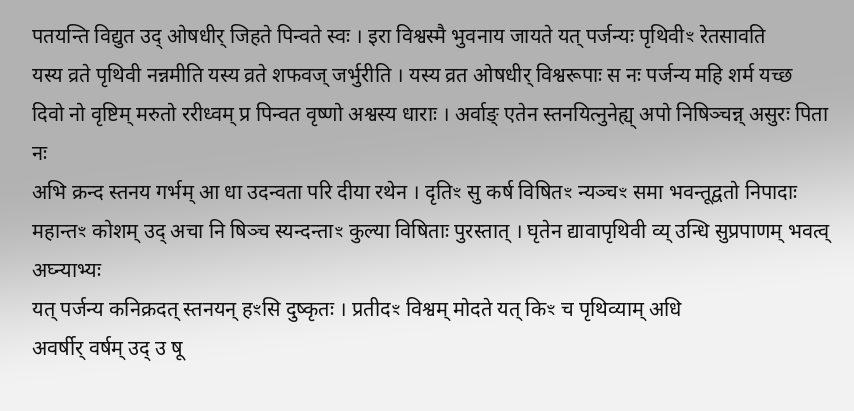पतयन्ति विद्युत उद् ओषधीर् जिहते पिन्वते स्वः । इरा विश्वस्मै भुवनाय जायते यत् पर्जन्यः पृथिवीꣳ रेतसावति
यस्य व्रते पृथिवी नन्नमीति यस्य व्रते शफवज् जर्भुरीति । यस्य व्रत ओषधीर् विश्वरूपाः स नः पर्जन्य महि शर्म यच्छ
दिवो नो वृष्टिम् मरुतो ररीध्वम् प्र पिन्वत वृष्णो अश्वस्य धाराः । अर्वाङ् एतेन स्तनयित्नुनेह्य् अपो निषिञ्चन्न् असुरः पिता नः
अभि क्रन्द स्तनय गर्भम् आ धा उदन्वता परि दीया रथेन । दृतिꣳ सु कर्ष विषितꣳ न्यञ्चꣳ समा भवन्तूद्वतो निपादाः
महान्तꣳ कोशम् उद् अचा नि षिञ्च स्यन्दन्ताꣳ कुल्या विषिताः पुरस्तात् । घृतेन द्यावापृथिवी व्य् उन्धि सुप्रपाणम् भवत्व् अघ्न्याभ्यः
यत् पर्जन्य कनिक्रदत् स्तनयन् हꣳसि दुष्कृतः । प्रतीदꣳ विश्वम् मोदते यत् किꣳ च पृथिव्याम् अधि
अवर्षीर् वर्षम् उद् उ षू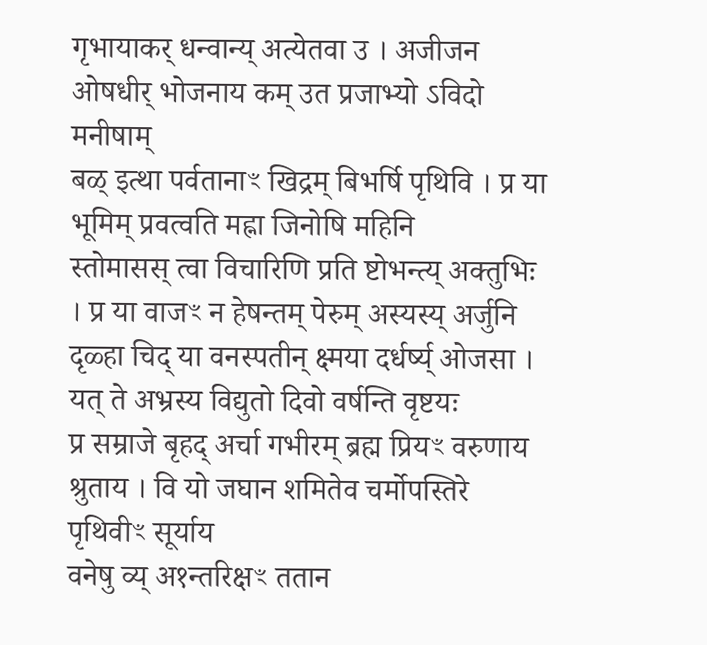गृभायाकर् धन्वान्य् अत्येतवा उ । अजीजन ओषधीर् भोजनाय कम् उत प्रजाभ्यो ऽविदो मनीषाम्
बळ् इत्था पर्वतानाꣳ खिद्रम् बिभर्षि पृथिवि । प्र या भूमिम् प्रवत्वति मह्ना जिनोषि महिनि
स्तोमासस् त्वा विचारिणि प्रति ष्टोभन्त्य् अक्तुभिः । प्र या वाजꣳ न हेषन्तम् पेरुम् अस्यस्य् अर्जुनि
दृळ्हा चिद् या वनस्पतीन् क्ष्मया दर्धर्ष्य् ओजसा । यत् ते अभ्रस्य विद्युतो दिवो वर्षन्ति वृष्टयः
प्र सम्राजे बृहद् अर्चा गभीरम् ब्रह्म प्रियꣳ वरुणाय श्रुताय । वि यो जघान शमितेव चर्मोपस्तिरे पृथिवीꣳ सूर्याय
वनेषु व्य् अ१न्तरिक्षꣳ ततान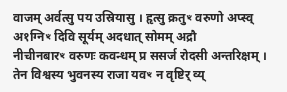वाजम् अर्वत्सु पय उस्रियासु । हृत्सु क्रतुꣳ वरुणो अप्स्व् अ१ग्निꣳ दिवि सूर्यम् अदधात् सोमम् अद्रौ
नीचीनबारꣳ वरुणः कवन्धम् प्र ससर्ज रोदसी अन्तरिक्षम् । तेन विश्वस्य भुवनस्य राजा यवꣳ न वृष्टिर् व्य्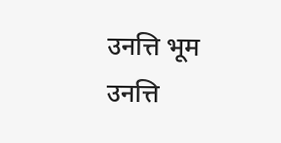उनत्ति भूम
उनत्ति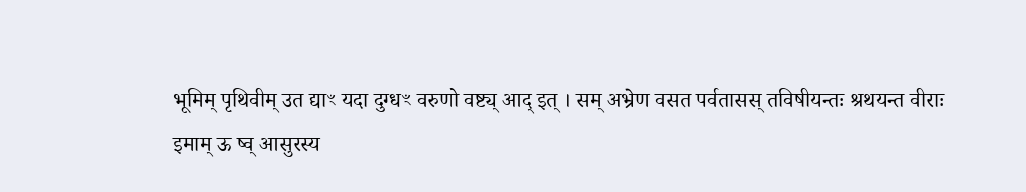भूमिम् पृथिवीम् उत द्याꣳ यदा दुग्धꣳ वरुणो वष्ट्य् आद् इत् । सम् अभ्रेण वसत पर्वतासस् तविषीयन्तः श्रथयन्त वीराः
इमाम् ऊ ष्व् आसुरस्य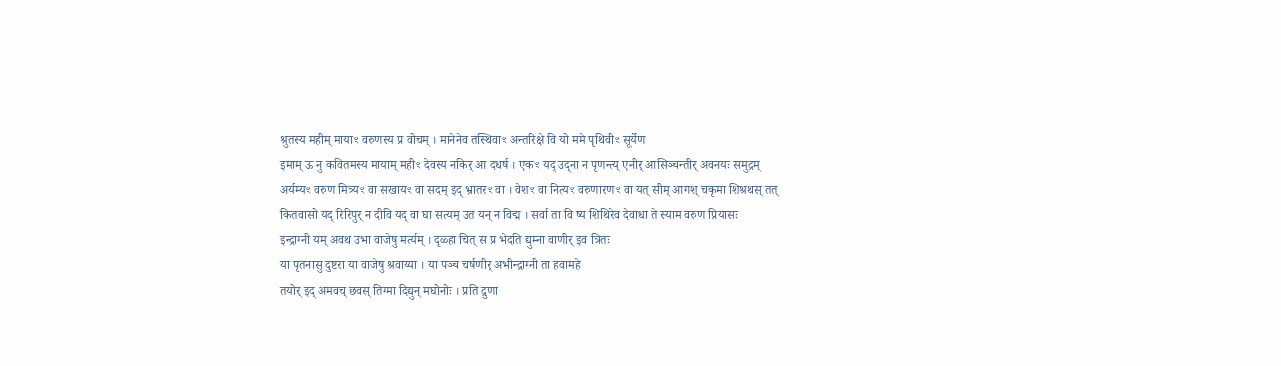श्रुतस्य महीम् मायाꣳ वरुणस्य प्र वोचम् । मानेनेव तस्थिवाꣳ अन्तरिक्षे वि यो ममे पृथिवीꣳ सूर्येण
इमाम् ऊ नु कवितमस्य मायाम् महीꣳ देवस्य नकिर् आ दधर्ष । एकꣳ यद् उद्ना न पृणन्त्य् एनीर् आसिञ्चन्तीर् अवनयः समुद्रम्
अर्यम्यꣳ वरुण मित्र्यꣳ वा सखायꣳ वा सदम् इद् भ्रातरꣳ वा । वेशꣳ वा नित्यꣳ वरुणारणꣳ वा यत् सीम् आगश् चकृमा शिश्रथस् तत्
कितवासो यद् रिरिपुर् न दीवि यद् वा घा सत्यम् उत यन् न विद्म । सर्वा ता वि ष्य शिथिरेव देवाधा ते स्याम वरुण प्रियासः
इन्द्राग्नी यम् अवथ उभा वाजेषु मर्त्यम् । दृळ्हा चित् स प्र भेदति द्युम्ना वाणीर् इव त्रितः
या पृतनासु दुष्टरा या वाजेषु श्रवाय्या । या पञ्च चर्षणीर् अभीन्द्राग्नी ता हवामहे
तयोर् इद् अमवच् छवस् तिग्मा दिद्युन् मघोनोः । प्रति द्रुणा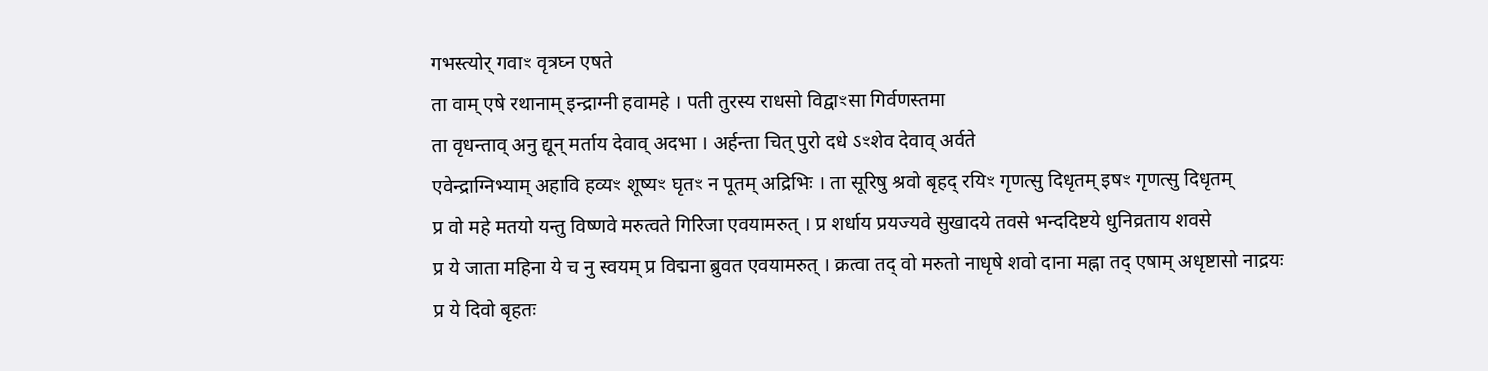गभस्त्योर् गवाꣳ वृत्रघ्न एषते
ता वाम् एषे रथानाम् इन्द्राग्नी हवामहे । पती तुरस्य राधसो विद्वाꣳसा गिर्वणस्तमा
ता वृधन्ताव् अनु द्यून् मर्ताय देवाव् अदभा । अर्हन्ता चित् पुरो दधे ऽꣳशेव देवाव् अर्वते
एवेन्द्राग्निभ्याम् अहावि हव्यꣳ शूष्यꣳ घृतꣳ न पूतम् अद्रिभिः । ता सूरिषु श्रवो बृहद् रयिꣳ गृणत्सु दिधृतम् इषꣳ गृणत्सु दिधृतम्
प्र वो महे मतयो यन्तु विष्णवे मरुत्वते गिरिजा एवयामरुत् । प्र शर्धाय प्रयज्यवे सुखादये तवसे भन्ददिष्टये धुनिव्रताय शवसे
प्र ये जाता महिना ये च नु स्वयम् प्र विद्मना ब्रुवत एवयामरुत् । क्रत्वा तद् वो मरुतो नाधृषे शवो दाना मह्ना तद् एषाम् अधृष्टासो नाद्रयः
प्र ये दिवो बृहतः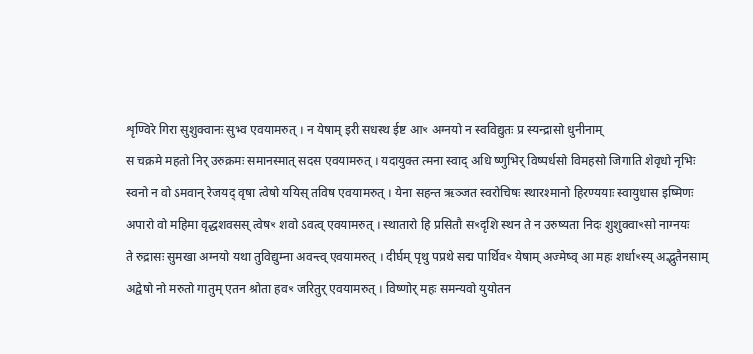शृण्विरे गिरा सुशुक्वानः सुभ्व एवयामरुत् । न येषाम् इरी सधस्थ ईष्ट आꣳ अग्नयो न स्वविद्युतः प्र स्यन्द्रासो धुनीनाम्
स चक्रमे महतो निर् उरुक्रमः समानस्मात् सदस एवयामरुत् । यदायुक्त त्मना स्वाद् अधि ष्णुभिर् विष्पर्धसो विमहसो जिगाति शेवृधो नृभिः
स्वनो न वो ऽमवान् रेजयद् वृषा त्वेषो ययिस् तविष एवयामरुत् । येना सहन्त ऋञ्जत स्वरोचिषः स्थारश्मानो हिरण्ययाः स्वायुधास इष्मिणः
अपारो वो महिमा वृद्धशवसस् त्वेषꣳ शवो ऽवत्व् एवयामरुत् । स्थातारो हि प्रसितौ सꣳदृशि स्थन ते न उरुष्यता निदः शुशुक्वाꣳसो नाग्नयः
ते रुद्रासः सुमखा अग्नयो यथा तुविद्युम्ना अवन्त्व् एवयामरुत् । दीर्घम् पृथु पप्रथे सद्म पार्थिवꣳ येषाम् अज्मेष्व् आ महः शर्धाꣳस्य् अद्भुतैनसाम्
अद्वेषो नो मरुतो गातुम् एतन श्रोता हवꣳ जरितुर् एवयामरुत् । विष्णोर् महः समन्यवो युयोतन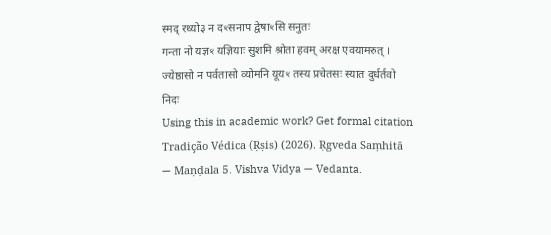स्मद् रथ्यो३ न दꣳसनाप द्वेषाꣳसि सनुतः
गन्ता नो यज्ञꣳ यज्ञियाः सुशमि श्रोता हवम् अरक्ष एवयामरुत् । ज्येष्ठासो न पर्वतासो व्योमनि यूयꣳ तस्य प्रचेतसः स्यात दुर्धर्तवो निदः
Using this in academic work? Get formal citation
Tradição Védica (Ṛṣis) (2026). Ṛgveda Saṃhitā — Maṇḍala 5. Vishva Vidya — Vedanta.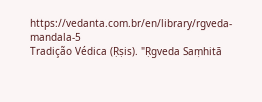https://vedanta.com.br/en/library/rgveda-mandala-5
Tradição Védica (Ṛṣis). "Ṛgveda Saṃhitā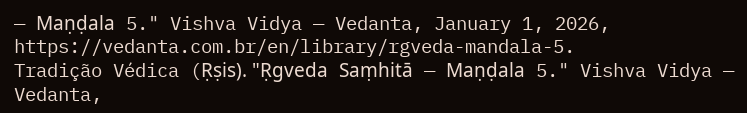— Maṇḍala 5." Vishva Vidya — Vedanta, January 1, 2026, https://vedanta.com.br/en/library/rgveda-mandala-5.
Tradição Védica (Ṛṣis). "Ṛgveda Saṃhitā — Maṇḍala 5." Vishva Vidya — Vedanta,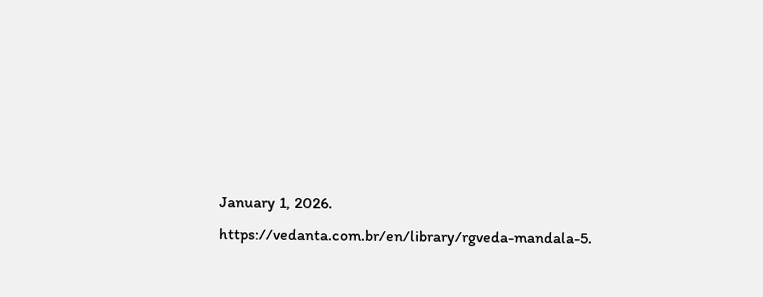January 1, 2026. https://vedanta.com.br/en/library/rgveda-mandala-5.